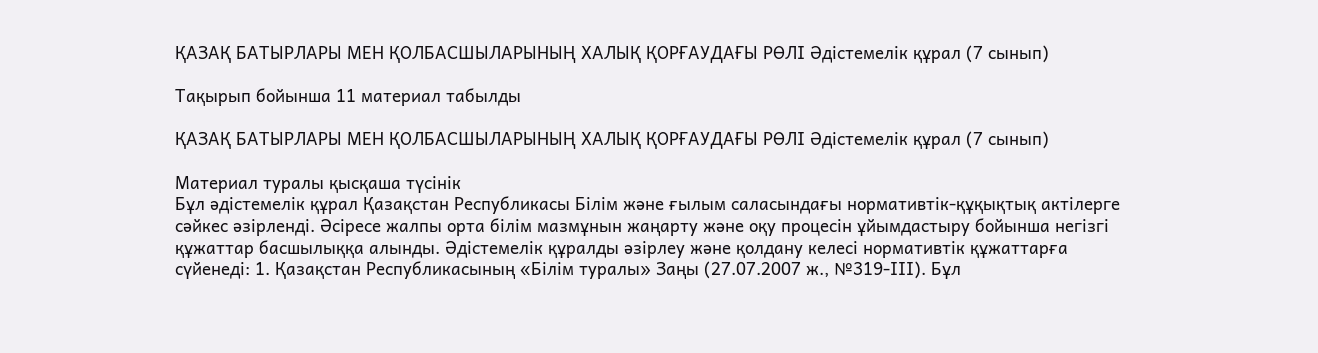ҚАЗАҚ БАТЫРЛАРЫ МЕН ҚОЛБАСШЫЛАРЫНЫҢ ХАЛЫҚ ҚОРҒАУДАҒЫ РӨЛІ Әдістемелік құрал (7 сынып)

Тақырып бойынша 11 материал табылды

ҚАЗАҚ БАТЫРЛАРЫ МЕН ҚОЛБАСШЫЛАРЫНЫҢ ХАЛЫҚ ҚОРҒАУДАҒЫ РӨЛІ Әдістемелік құрал (7 сынып)

Материал туралы қысқаша түсінік
Бұл әдістемелік құрал Қазақстан Республикасы Білім және ғылым саласындағы нормативтік-құқықтық актілерге сәйкес әзірленді. Әсіресе жалпы орта білім мазмұнын жаңарту және оқу процесін ұйымдастыру бойынша негізгі құжаттар басшылыққа алынды. Әдістемелік құралды әзірлеу және қолдану келесі нормативтік құжаттарға сүйенеді: 1. Қазақстан Республикасының «Білім туралы» Заңы (27.07.2007 ж., №319-III). Бұл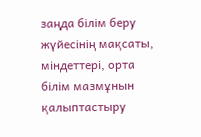заңда білім беру жүйесінің мақсаты, міндеттері, орта білім мазмұнын қалыптастыру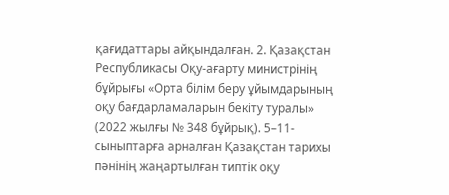қағидаттары айқындалған. 2. Қазақстан Республикасы Оқу-ағарту министрінің бұйрығы «Орта білім беру ұйымдарының оқу бағдарламаларын бекіту туралы» (2022 жылғы № 348 бұйрық). 5–11-сыныптарға арналған Қазақстан тарихы пәнінің жаңартылған типтік оқу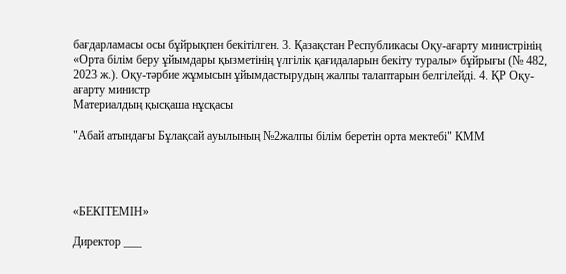бағдарламасы осы бұйрықпен бекітілген. 3. Қазақстан Республикасы Оқу-ағарту министрінің «Орта білім беру ұйымдары қызметінің үлгілік қағидаларын бекіту туралы» бұйрығы (№ 482, 2023 ж.). Оқу-тәрбие жұмысын ұйымдастырудың жалпы талаптарын белгілейді. 4. ҚР Оқу-ағарту министр
Материалдың қысқаша нұсқасы

"Абай атындағы Бұлақсай ауылының №2жалпы білім беретін орта мектебі" КММ




«БЕКІТЕМІН»

Директор ___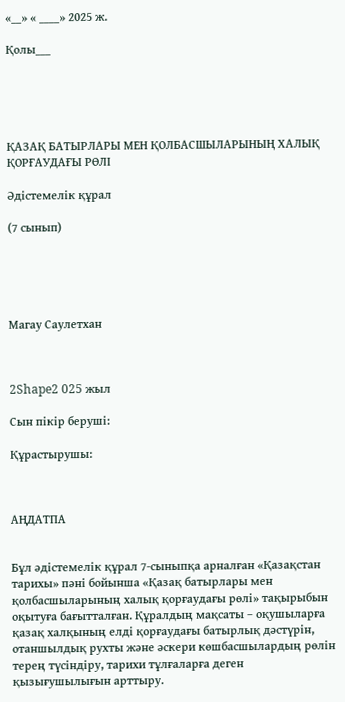«__» « ____» 2025 ж.

Қолы___





ҚАЗАҚ БАТЫРЛАРЫ МЕН ҚОЛБАСШЫЛАРЫНЫҢ ХАЛЫҚ ҚОРҒАУДАҒЫ РӨЛІ

Әдістемелік құрал

(7 сынып)





Магау Саулетхан



2Shape2 025 жыл

Сын пікір беруші:

Құрастырушы:



АҢДАТПА


Бұл әдістемелік құрал 7-сыныпқа арналған «Қазақстан тарихы» пәні бойынша «Қазақ батырлары мен қолбасшыларының халық қорғаудағы рөлі» тақырыбын оқытуға бағытталған. Құралдың мақсаты – оқушыларға қазақ халқының елді қорғаудағы батырлық дәстүрін, отаншылдық рухты және әскери көшбасшылардың рөлін терең түсіндіру, тарихи тұлғаларға деген қызығушылығын арттыру.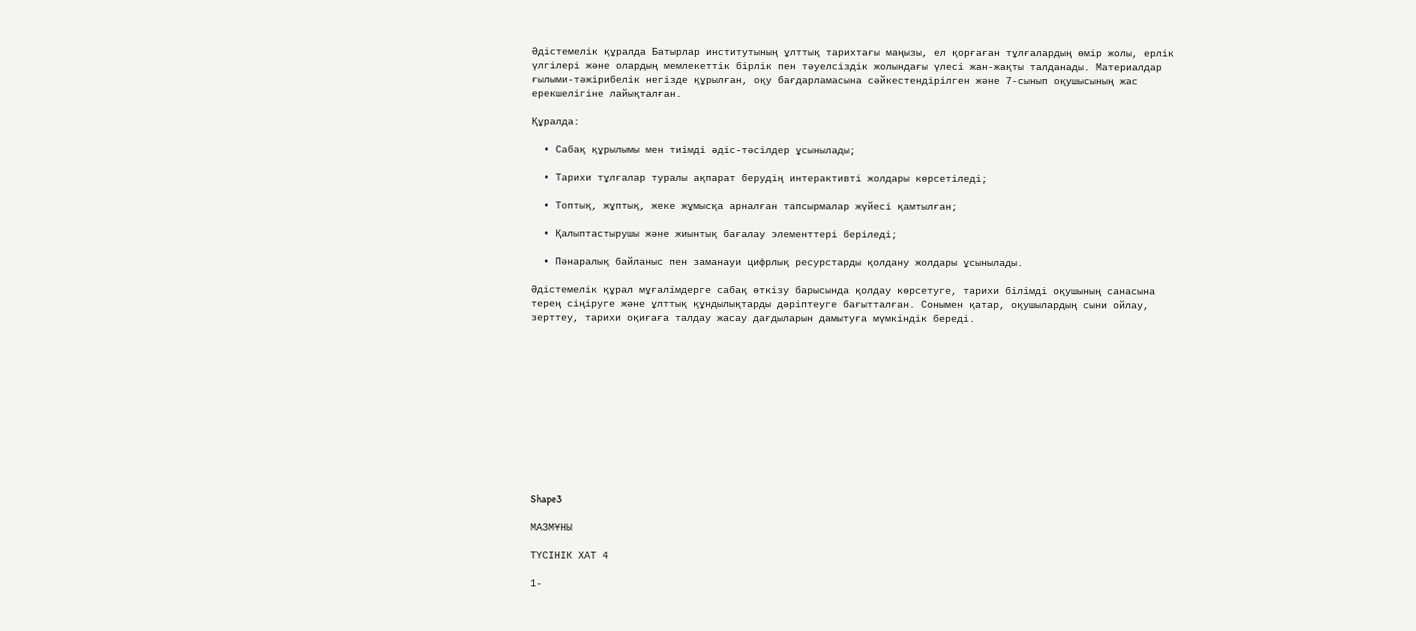Әдістемелік құралда Батырлар институтының ұлттық тарихтағы маңызы, ел қорғаған тұлғалардың өмір жолы, ерлік үлгілері және олардың мемлекеттік бірлік пен тәуелсіздік жолындағы үлесі жан-жақты талданады. Материалдар ғылыми-тәжірибелік негізде құрылған, оқу бағдарламасына сәйкестендірілген және 7-сынып оқушысының жас ерекшелігіне лайықталған.

Құралда:

  • Сабақ құрылымы мен тиімді әдіс-тәсілдер ұсынылады;

  • Тарихи тұлғалар туралы ақпарат берудің интерактивті жолдары көрсетіледі;

  • Топтық, жұптық, жеке жұмысқа арналған тапсырмалар жүйесі қамтылған;

  • Қалыптастырушы және жиынтық бағалау элементтері беріледі;

  • Пәнаралық байланыс пен заманауи цифрлық ресурстарды қолдану жолдары ұсынылады.

Әдістемелік құрал мұғалімдерге сабақ өткізу барысында қолдау көрсетуге, тарихи білімді оқушының санасына терең сіңіруге және ұлттық құндылықтарды дәріптеуге бағытталған. Сонымен қатар, оқушылардың сыни ойлау, зерттеу, тарихи оқиғаға талдау жасау дағдыларын дамытуға мүмкіндік береді.












Shape3

МАЗМҰНЫ

ТҮСІНІК ХАТ 4

1-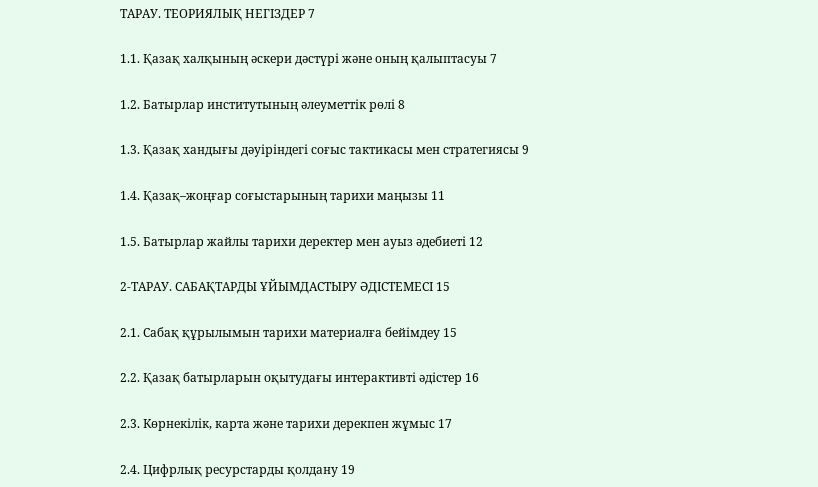ТАРАУ. ТЕОРИЯЛЫҚ НЕГІЗДЕР 7

1.1. Қазақ халқының әскери дәстүрі және оның қалыптасуы 7

1.2. Батырлар институтының әлеуметтік рөлі 8

1.3. Қазақ хандығы дәуіріндегі соғыс тактикасы мен стратегиясы 9

1.4. Қазақ–жоңғар соғыстарының тарихи маңызы 11

1.5. Батырлар жайлы тарихи деректер мен ауыз әдебиеті 12

2-ТАРАУ. САБАҚТАРДЫ ҰЙЫМДАСТЫРУ ӘДІСТЕМЕСІ 15

2.1. Сабақ құрылымын тарихи материалға бейімдеу 15

2.2. Қазақ батырларын оқытудағы интерактивті әдістер 16

2.3. Көрнекілік, карта және тарихи дерекпен жұмыс 17

2.4. Цифрлық ресурстарды қолдану 19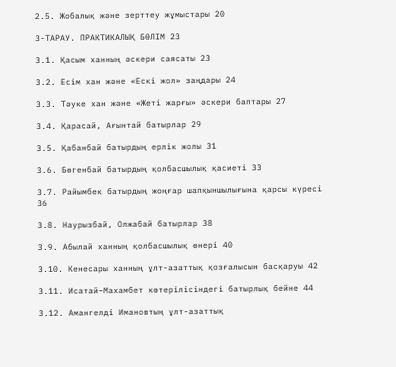2.5. Жобалық және зерттеу жұмыстары 20

3-ТАРАУ. ПРАКТИКАЛЫҚ БӨЛІМ 23

3.1. Қасым ханның әскери саясаты 23

3.2. Есім хан және «Ескі жол» заңдары 24

3.3. Тәуке хан және «Жеті жарғы» әскери баптары 27

3.4. Қарасай, Ағынтай батырлар 29

3.5. Қабанбай батырдың ерлік жолы 31

3.6. Бөгенбай батырдың қолбасшылық қасиеті 33

3.7. Райымбек батырдың жоңғар шапқыншылығына қарсы күресі 36

3.8. Наурызбай, Олжабай батырлар 38

3.9. Абылай ханның қолбасшылық өнері 40

3.10. Кенесары ханның ұлт-азаттық қозғалысын басқаруы 42

3.11. Исатай–Махамбет көтерілісіндегі батырлық бейне 44

3.12. Амангелді Имановтың ұлт-азаттық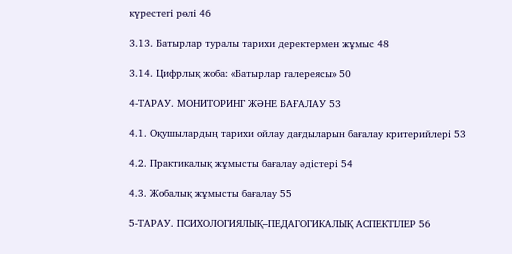күрестегі рөлі 46

3.13. Батырлар туралы тарихи деректермен жұмыс 48

3.14. Цифрлық жоба: «Батырлар галереясы» 50

4-ТАРАУ. МОНИТОРИНГ ЖӘНЕ БАҒАЛАУ 53

4.1. Оқушылардың тарихи ойлау дағдыларын бағалау критерийлері 53

4.2. Практикалық жұмысты бағалау әдістері 54

4.3. Жобалық жұмысты бағалау 55

5-ТАРАУ. ПСИХОЛОГИЯЛЫҚ–ПЕДАГОГИКАЛЫҚ АСПЕКТІЛЕР 56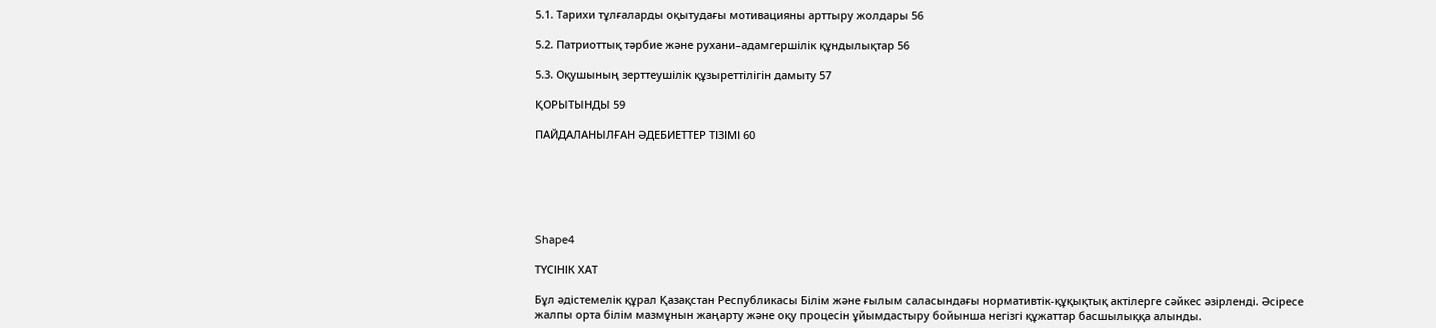5.1. Тарихи тұлғаларды оқытудағы мотивацияны арттыру жолдары 56

5.2. Патриоттық тәрбие және рухани–адамгершілік құндылықтар 56

5.3. Оқушының зерттеушілік құзыреттілігін дамыту 57

ҚОРЫТЫНДЫ 59

ПАЙДАЛАНЫЛҒАН ӘДЕБИЕТТЕР ТІЗІМІ 60






Shape4

ТҮСІНІК ХАТ

Бұл әдістемелік құрал Қазақстан Республикасы Білім және ғылым саласындағы нормативтік-құқықтық актілерге сәйкес әзірленді. Әсіресе жалпы орта білім мазмұнын жаңарту және оқу процесін ұйымдастыру бойынша негізгі құжаттар басшылыққа алынды.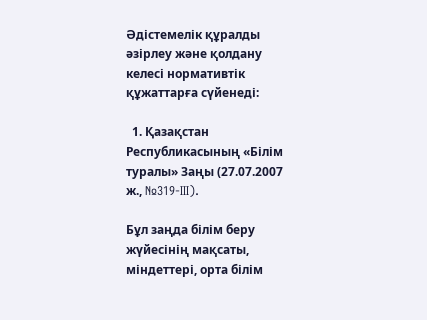Әдістемелік құралды әзірлеу және қолдану келесі нормативтік құжаттарға сүйенеді:

  1. Қазақстан Республикасының «Білім туралы» Заңы (27.07.2007 ж., №319-III).

Бұл заңда білім беру жүйесінің мақсаты, міндеттері, орта білім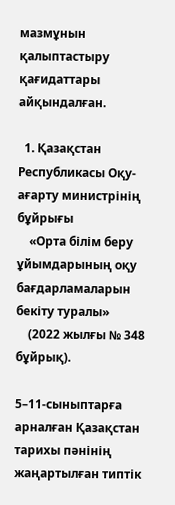мазмұнын қалыптастыру қағидаттары айқындалған.

  1. Қазақстан Республикасы Оқу-ағарту министрінің бұйрығы
    «Орта білім беру ұйымдарының оқу бағдарламаларын бекіту туралы»
    (2022 жылғы № 348 бұйрық).

5–11-сыныптарға арналған Қазақстан тарихы пәнінің жаңартылған типтік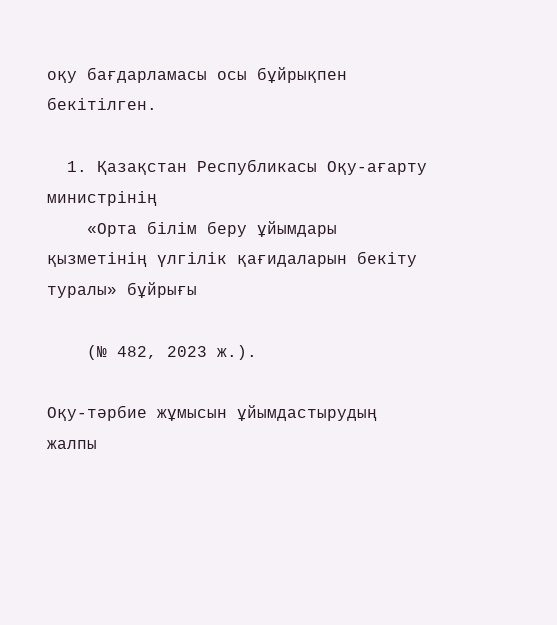оқу бағдарламасы осы бұйрықпен бекітілген.

  1. Қазақстан Республикасы Оқу-ағарту министрінің
    «Орта білім беру ұйымдары қызметінің үлгілік қағидаларын бекіту туралы» бұйрығы

    (№ 482, 2023 ж.).

Оқу-тәрбие жұмысын ұйымдастырудың жалпы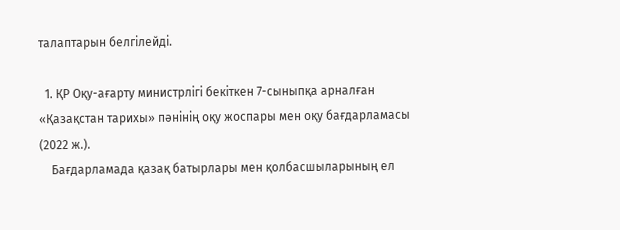талаптарын белгілейді.

  1. ҚР Оқу-ағарту министрлігі бекіткен 7-сыныпқа арналған «Қазақстан тарихы» пәнінің оқу жоспары мен оқу бағдарламасы (2022 ж.).
    Бағдарламада қазақ батырлары мен қолбасшыларының ел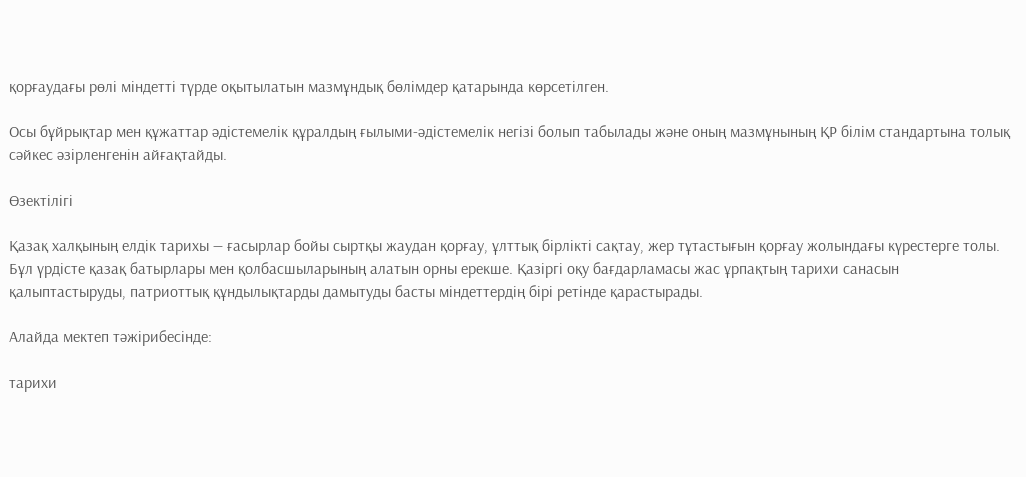қорғаудағы рөлі міндетті түрде оқытылатын мазмұндық бөлімдер қатарында көрсетілген.

Осы бұйрықтар мен құжаттар әдістемелік құралдың ғылыми-әдістемелік негізі болып табылады және оның мазмұнының ҚР білім стандартына толық сәйкес әзірленгенін айғақтайды.

Өзектілігі

Қазақ халқының елдік тарихы — ғасырлар бойы сыртқы жаудан қорғау, ұлттық бірлікті сақтау, жер тұтастығын қорғау жолындағы күрестерге толы. Бұл үрдісте қазақ батырлары мен қолбасшыларының алатын орны ерекше. Қазіргі оқу бағдарламасы жас ұрпақтың тарихи санасын қалыптастыруды, патриоттық құндылықтарды дамытуды басты міндеттердің бірі ретінде қарастырады.

Алайда мектеп тәжірибесінде:

тарихи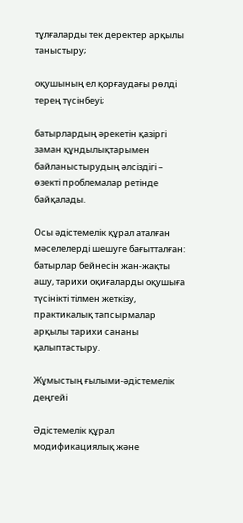тұлғаларды тек деректер арқылы таныстыру;

оқушының ел қорғаудағы рөлді терең түсінбеуі;

батырлардың әрекетін қазіргі заман құндылықтарымен байланыстырудың әлсіздігі – өзекті проблемалар ретінде байқалады.

Осы әдістемелік құрал аталған мәселелерді шешуге бағытталған: батырлар бейнесін жан-жақты ашу, тарихи оқиғаларды оқушыға түсінікті тілмен жеткізу, практикалық тапсырмалар арқылы тарихи сананы қалыптастыру.

Жұмыстың ғылыми-әдістемелік деңгейі

Әдістемелік құрал модификациялық және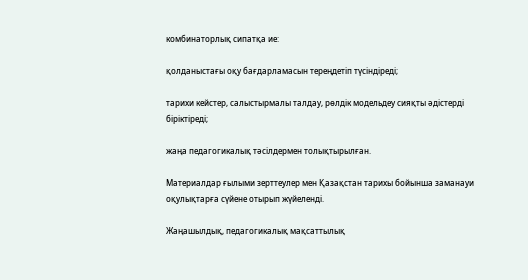комбинаторлық сипатқа ие:

қолданыстағы оқу бағдарламасын тереңдетіп түсіндіреді;

тарихи кейстер, салыстырмалы талдау, рөлдік модельдеу сияқты әдістерді біріктіреді;

жаңа педагогикалық тәсілдермен толықтырылған.

Материалдар ғылыми зерттеулер мен Қазақстан тарихы бойынша заманауи оқулықтарға сүйене отырып жүйеленді.

Жаңашылдық, педагогикалық мақсаттылық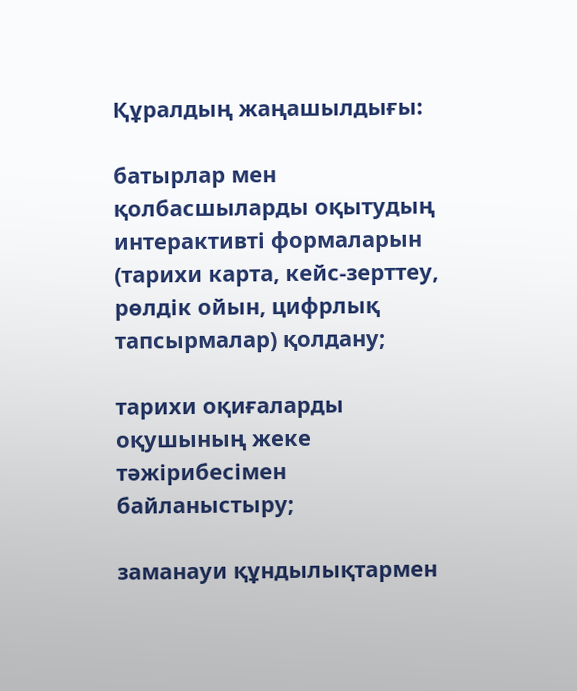Құралдың жаңашылдығы:

батырлар мен қолбасшыларды оқытудың интерактивті формаларын (тарихи карта, кейс-зерттеу, рөлдік ойын, цифрлық тапсырмалар) қолдану;

тарихи оқиғаларды оқушының жеке тәжірибесімен байланыстыру;

заманауи құндылықтармен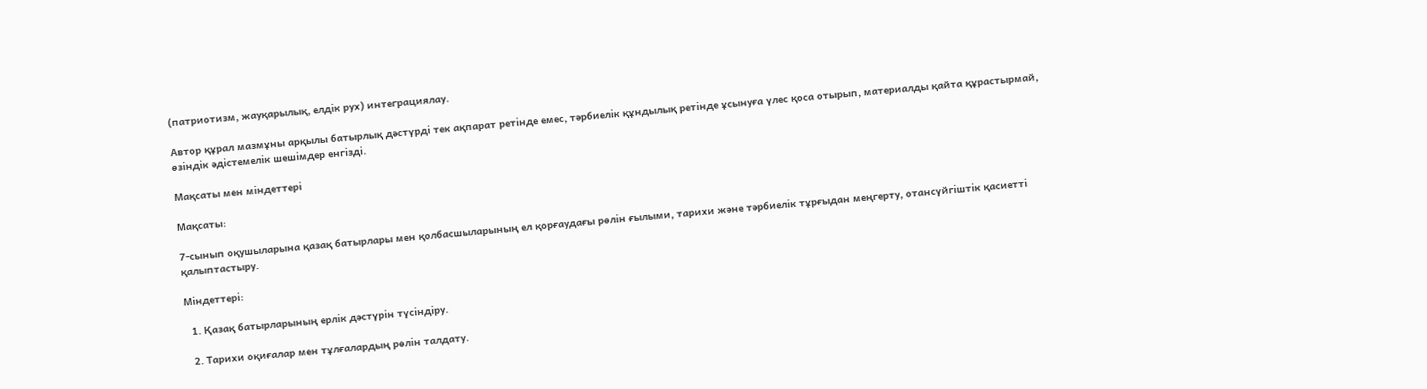(патриотизм, жауқарылық, елдік рух) интеграциялау.

Автор құрал мазмұны арқылы батырлық дәстүрді тек ақпарат ретінде емес, тәрбиелік құндылық ретінде ұсынуға үлес қоса отырып, материалды қайта құрастырмай, өзіндік әдістемелік шешімдер енгізді.

Мақсаты мен міндеттері

Мақсаты:

7-сынып оқушыларына қазақ батырлары мен қолбасшыларының ел қорғаудағы рөлін ғылыми, тарихи және тәрбиелік тұрғыдан меңгерту, отансүйгіштік қасиетті қалыптастыру.

Міндеттері:

  1. Қазақ батырларының ерлік дәстүрін түсіндіру.

  2. Тарихи оқиғалар мен тұлғалардың рөлін талдату.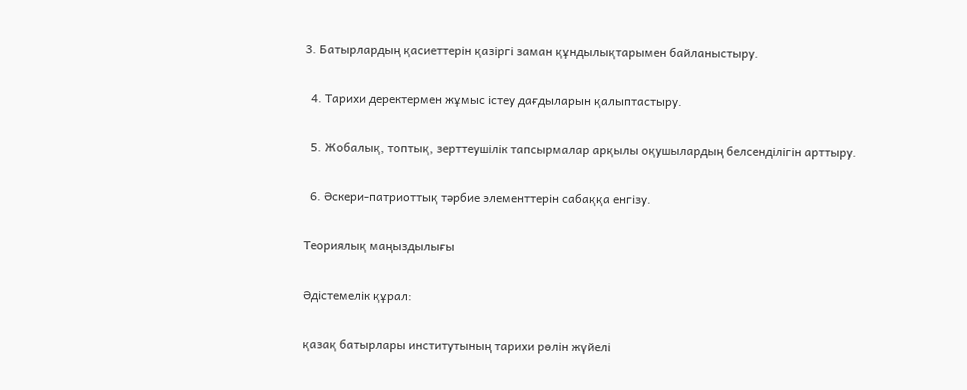3. Батырлардың қасиеттерін қазіргі заман құндылықтарымен байланыстыру.

  4. Тарихи деректермен жұмыс істеу дағдыларын қалыптастыру.

  5. Жобалық, топтық, зерттеушілік тапсырмалар арқылы оқушылардың белсенділігін арттыру.

  6. Әскери-патриоттық тәрбие элементтерін сабаққа енгізу.

Теориялық маңыздылығы

Әдістемелік құрал:

қазақ батырлары институтының тарихи рөлін жүйелі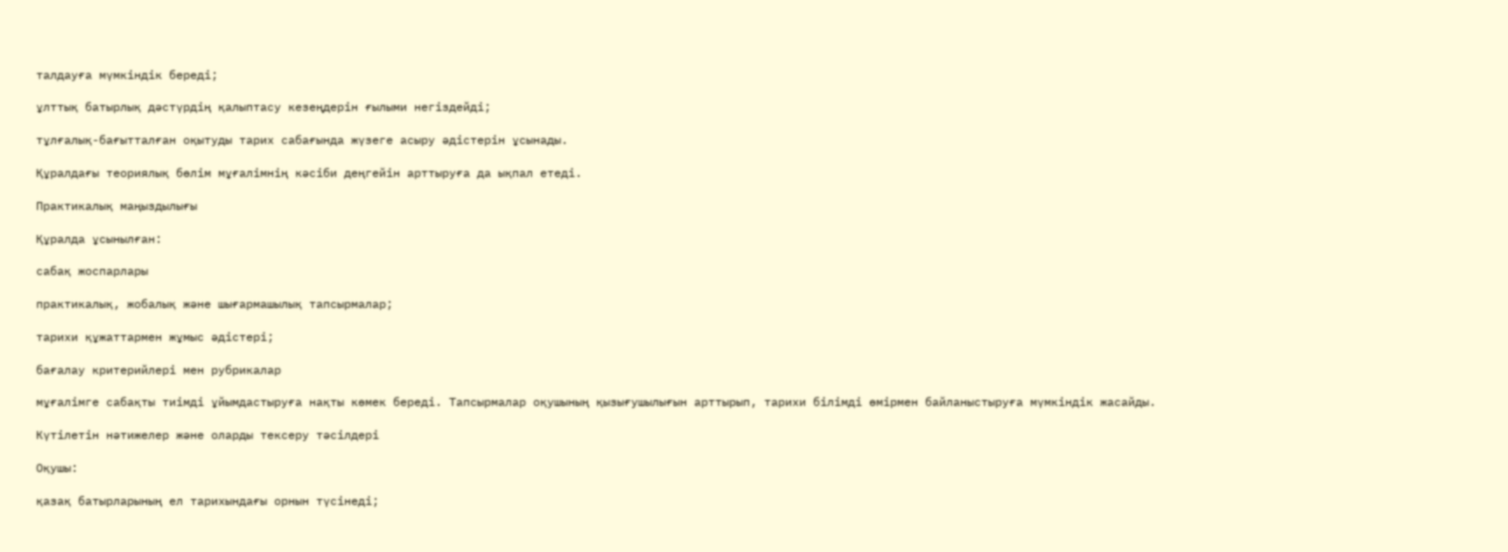талдауға мүмкіндік береді;

ұлттық батырлық дәстүрдің қалыптасу кезеңдерін ғылыми негіздейді;

тұлғалық-бағытталған оқытуды тарих сабағында жүзеге асыру әдістерін ұсынады.

Құралдағы теориялық бөлім мұғалімнің кәсіби деңгейін арттыруға да ықпал етеді.

Практикалық маңыздылығы

Құралда ұсынылған:

сабақ жоспарлары

практикалық, жобалық және шығармашылық тапсырмалар;

тарихи құжаттармен жұмыс әдістері;

бағалау критерийлері мен рубрикалар

мұғалімге сабақты тиімді ұйымдастыруға нақты көмек береді. Тапсырмалар оқушының қызығушылығын арттырып, тарихи білімді өмірмен байланыстыруға мүмкіндік жасайды.

Күтілетін нәтижелер және оларды тексеру тәсілдері

Оқушы:

қазақ батырларының ел тарихындағы орнын түсінеді;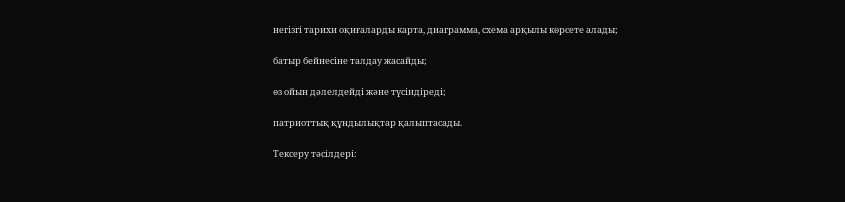негізгі тарихи оқиғаларды карта, диаграмма, схема арқылы көрсете алады;

батыр бейнесіне талдау жасайды;

өз ойын дәлелдейді және түсіндіреді;

патриоттық құндылықтар қалыптасады.

Тексеру тәсілдері: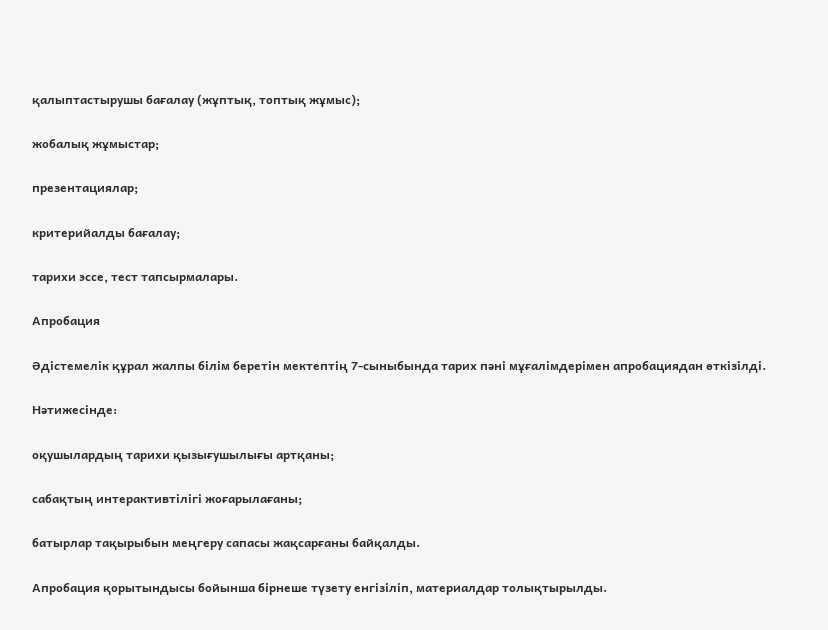қалыптастырушы бағалау (жұптық, топтық жұмыс);

жобалық жұмыстар;

презентациялар;

критерийалды бағалау;

тарихи эссе, тест тапсырмалары.

Апробация

Әдістемелік құрал жалпы білім беретін мектептің 7-сыныбында тарих пәні мұғалімдерімен апробациядан өткізілді.

Нәтижесінде:

оқушылардың тарихи қызығушылығы артқаны;

сабақтың интерактивтілігі жоғарылағаны;

батырлар тақырыбын меңгеру сапасы жақсарғаны байқалды.

Апробация қорытындысы бойынша бірнеше түзету енгізіліп, материалдар толықтырылды.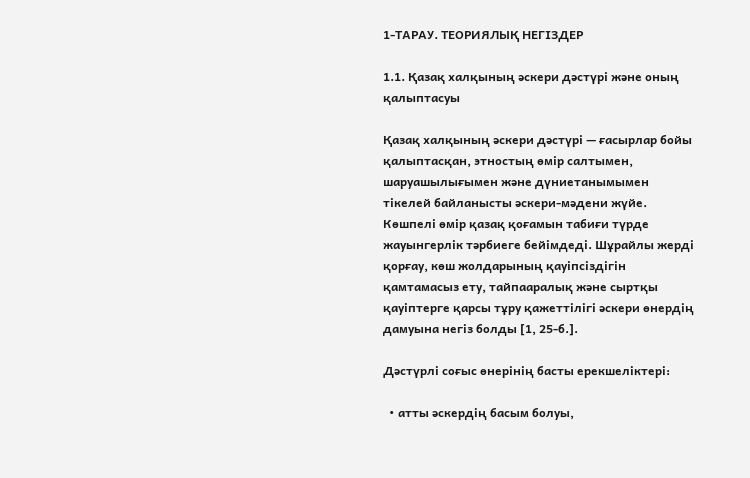1-ТАРАУ. ТЕОРИЯЛЫҚ НЕГІЗДЕР

1.1. Қазақ халқының әскери дәстүрі және оның қалыптасуы

Қазақ халқының әскери дәстүрі — ғасырлар бойы қалыптасқан, этностың өмір салтымен, шаруашылығымен және дүниетанымымен тікелей байланысты әскери-мәдени жүйе. Көшпелі өмір қазақ қоғамын табиғи түрде жауынгерлік тәрбиеге бейімдеді. Шұрайлы жерді қорғау, көш жолдарының қауіпсіздігін қамтамасыз ету, тайпааралық және сыртқы қауіптерге қарсы тұру қажеттілігі әскери өнердің дамуына негіз болды [1, 25-б.].

Дәстүрлі соғыс өнерінің басты ерекшеліктері:

  • атты әскердің басым болуы,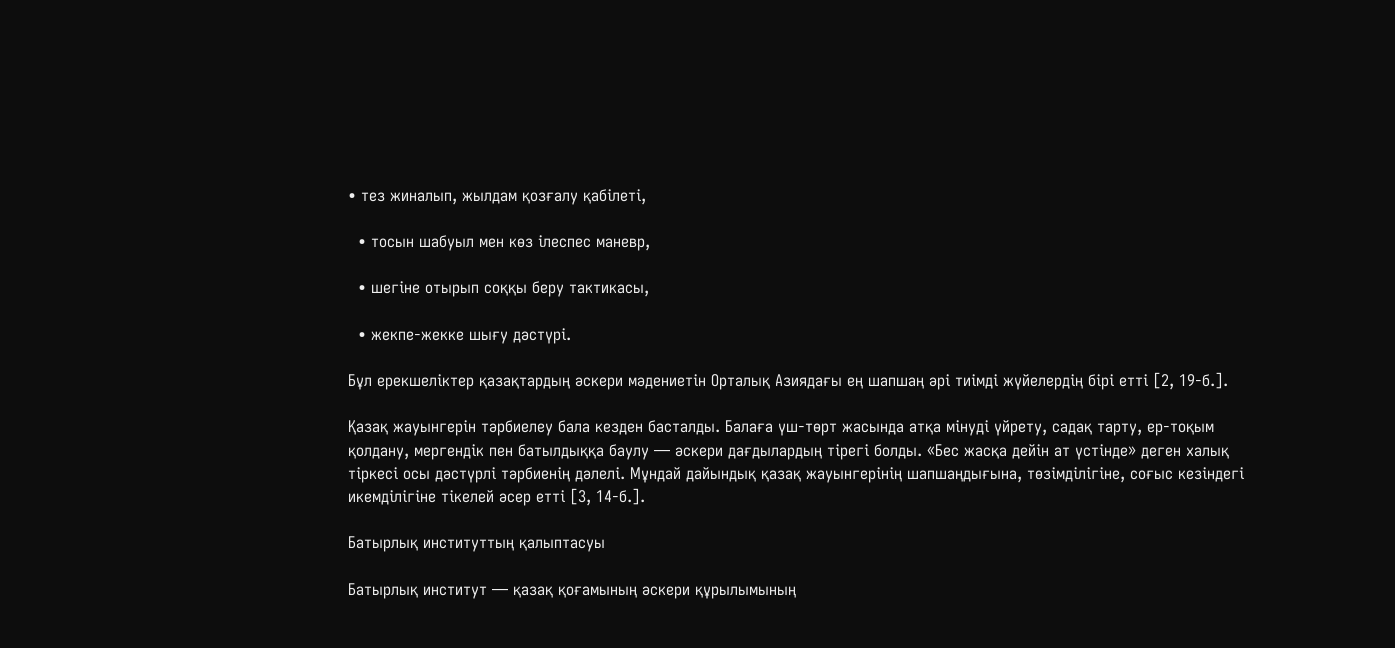• тез жиналып, жылдам қозғалу қабілеті,

  • тосын шабуыл мен көз ілеспес маневр,

  • шегіне отырып соққы беру тактикасы,

  • жекпе-жекке шығу дәстүрі.

Бұл ерекшеліктер қазақтардың әскери мәдениетін Орталық Азиядағы ең шапшаң әрі тиімді жүйелердің бірі етті [2, 19-б.].

Қазақ жауынгерін тәрбиелеу бала кезден басталды. Балаға үш-төрт жасында атқа мінуді үйрету, садақ тарту, ер-тоқым қолдану, мергендік пен батылдыққа баулу — әскери дағдылардың тірегі болды. «Бес жасқа дейін ат үстінде» деген халық тіркесі осы дәстүрлі тәрбиенің дәлелі. Мұндай дайындық қазақ жауынгерінің шапшаңдығына, төзімділігіне, соғыс кезіндегі икемділігіне тікелей әсер етті [3, 14-б.].

Батырлық институттың қалыптасуы

Батырлық институт — қазақ қоғамының әскери құрылымының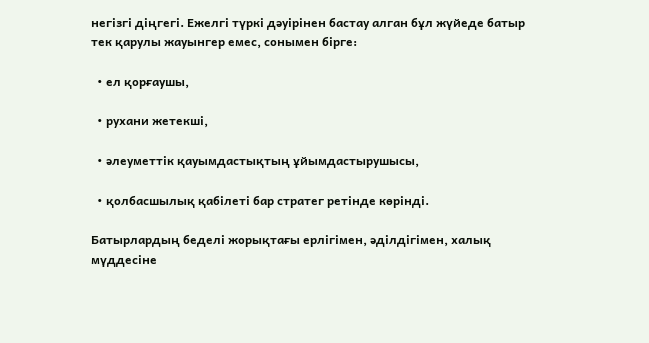негізгі діңгегі. Ежелгі түркі дәуірінен бастау алган бұл жүйеде батыр тек қарулы жауынгер емес, сонымен бірге:

  • ел қорғаушы,

  • рухани жетекші,

  • әлеуметтік қауымдастықтың ұйымдастырушысы,

  • қолбасшылық қабілеті бар стратег ретінде көрінді.

Батырлардың беделі жорықтағы ерлігімен, әділдігімен, халық мүддесіне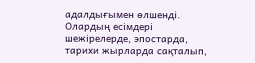адалдығымен өлшенді. Олардың есімдері шежірелерде, эпостарда, тарихи жырларда сақталып,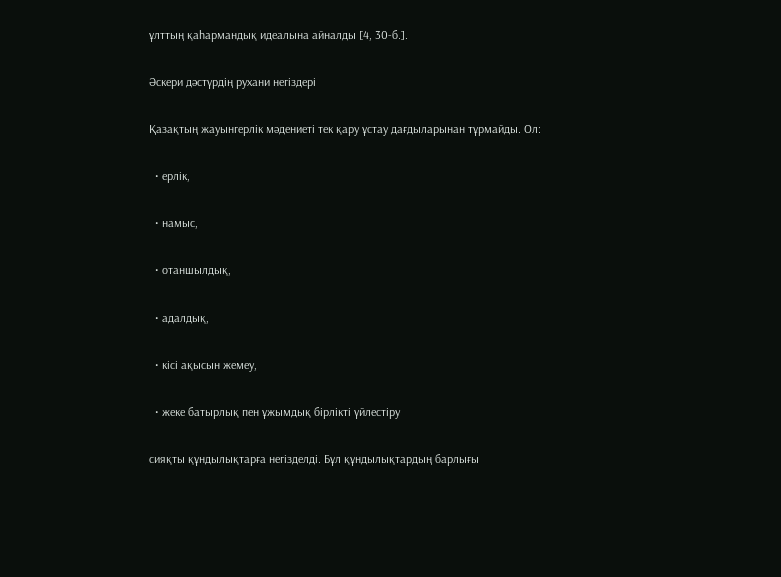ұлттың қаһармандық идеалына айналды [4, 30-б.].

Әскери дәстүрдің рухани негіздері

Қазақтың жауынгерлік мәдениеті тек қару ұстау дағдыларынан тұрмайды. Ол:

  • ерлік,

  • намыс,

  • отаншылдық,

  • адалдық,

  • кісі ақысын жемеу,

  • жеке батырлық пен ұжымдық бірлікті үйлестіру

сияқты құндылықтарға негізделді. Бұл құндылықтардың барлығы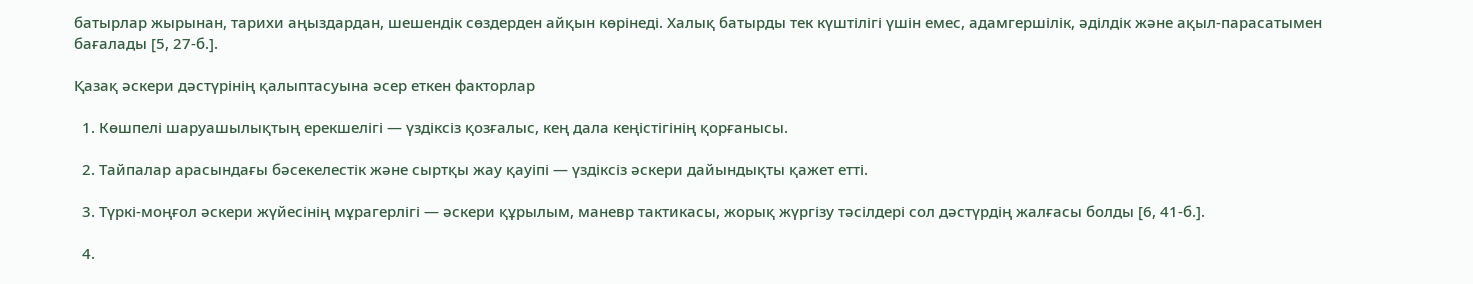батырлар жырынан, тарихи аңыздардан, шешендік сөздерден айқын көрінеді. Халық батырды тек күштілігі үшін емес, адамгершілік, әділдік және ақыл-парасатымен бағалады [5, 27-б.].

Қазақ әскери дәстүрінің қалыптасуына әсер еткен факторлар

  1. Көшпелі шаруашылықтың ерекшелігі — үздіксіз қозғалыс, кең дала кеңістігінің қорғанысы.

  2. Тайпалар арасындағы бәсекелестік және сыртқы жау қауіпі — үздіксіз әскери дайындықты қажет етті.

  3. Түркі-моңғол әскери жүйесінің мұрагерлігі — әскери құрылым, маневр тактикасы, жорық жүргізу тәсілдері сол дәстүрдің жалғасы болды [6, 41-б.].

  4.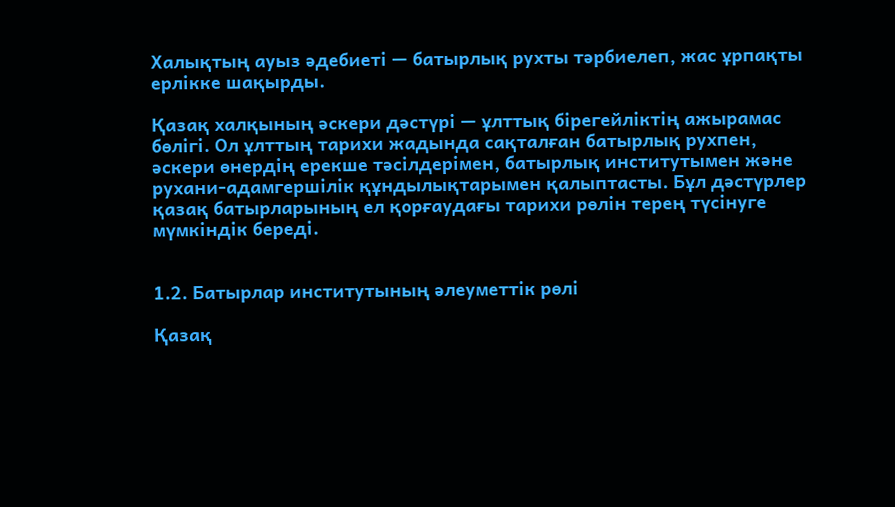Халықтың ауыз әдебиеті — батырлық рухты тәрбиелеп, жас ұрпақты ерлікке шақырды.

Қазақ халқының әскери дәстүрі — ұлттық бірегейліктің ажырамас бөлігі. Ол ұлттың тарихи жадында сақталған батырлық рухпен, әскери өнердің ерекше тәсілдерімен, батырлық институтымен және рухани-адамгершілік құндылықтарымен қалыптасты. Бұл дәстүрлер қазақ батырларының ел қорғаудағы тарихи рөлін терең түсінуге мүмкіндік береді.


1.2. Батырлар институтының әлеуметтік рөлі

Қазақ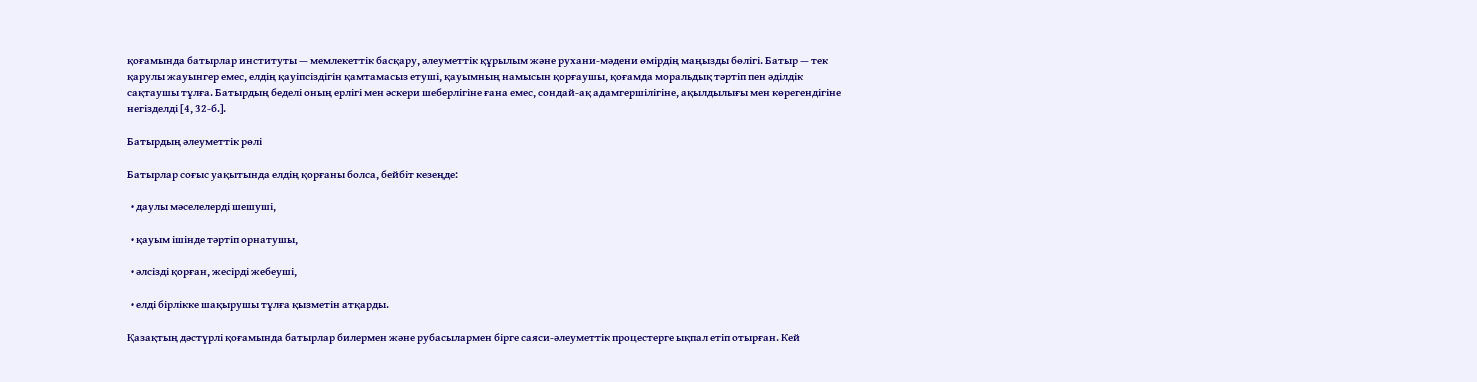қоғамында батырлар институты — мемлекеттік басқару, әлеуметтік құрылым және рухани-мәдени өмірдің маңызды бөлігі. Батыр — тек қарулы жауынгер емес, елдің қауіпсіздігін қамтамасыз етуші, қауымның намысын қорғаушы, қоғамда моральдық тәртіп пен әділдік сақтаушы тұлға. Батырдың беделі оның ерлігі мен әскери шеберлігіне ғана емес, сондай-ақ адамгершілігіне, ақылдылығы мен көрегендігіне негізделді [4, 32-б.].

Батырдың әлеуметтік рөлі

Батырлар соғыс уақытында елдің қорғаны болса, бейбіт кезеңде:

  • даулы мәселелерді шешуші,

  • қауым ішінде тәртіп орнатушы,

  • әлсізді қорған, жесірді жебеуші,

  • елді бірлікке шақырушы тұлға қызметін атқарды.

Қазақтың дәстүрлі қоғамында батырлар билермен және рубасылармен бірге саяси-әлеуметтік процестерге ықпал етіп отырған. Кей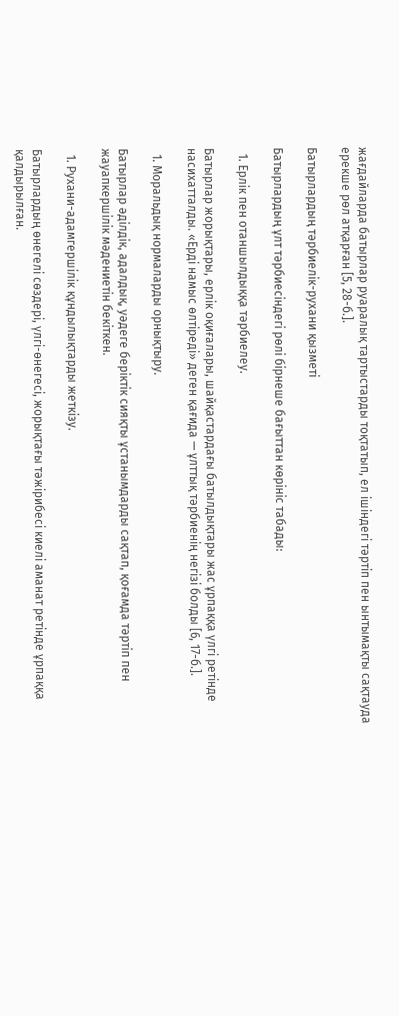жағдайларда батырлар руаралық тартыстарды тоқтатып, ел ішіндегі тәртіп пен ынтымақты сақтауда ерекше рөл атқарған [5, 28-б.].

Батырлардың тәрбиелік-рухани қызметі

Батырлардың ұлт тәрбиесіндегі рөлі бірнеше бағыттан көрініс табады:

  1. Ерлік пен отаншылдыққа тәрбиелеу.

Батырлар жорықтары, ерлік оқиғалары, шайқастардағы батылдықтары жас ұрпаққа үлгі ретінде насихатталды. «Ерді намыс өлтіреді» деген қағида — ұлттық тәрбиенің негізі болды [6, 17-б.].

  1. Моральдық нормаларды орнықтыру.

Батырлар әділдік, адалдық, уәдеге беріктік сияқты ұстанымдарды сақтап, қоғамда тәртіп пен жауапкершілік мәдениетін бекіткен.

  1. Рухани-адамгершілік құндылықтарды жеткізу.

Батырлардың өнегелі сөздері, үлгі-өнегесі, жорықтағы тәжірибесі киелі аманат ретінде ұрпаққа қалдырылған.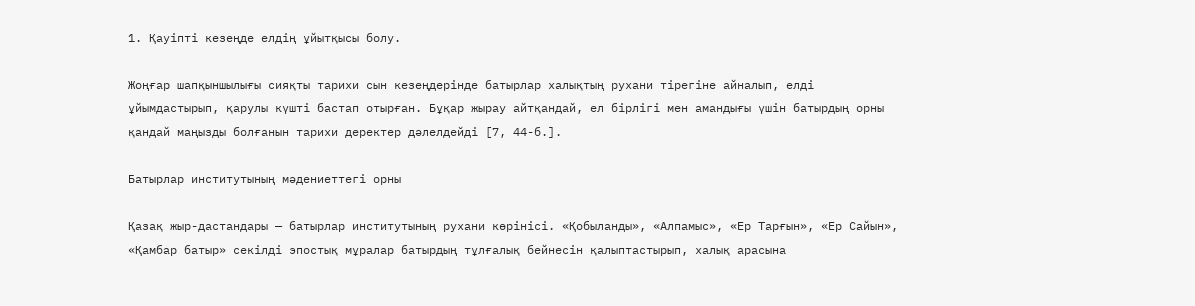1. Қауіпті кезеңде елдің ұйытқысы болу.

Жоңғар шапқыншылығы сияқты тарихи сын кезеңдерінде батырлар халықтың рухани тірегіне айналып, елді ұйымдастырып, қарулы күшті бастап отырған. Бұқар жырау айтқандай, ел бірлігі мен амандығы үшін батырдың орны қандай маңызды болғанын тарихи деректер дәлелдейді [7, 44-б.].

Батырлар институтының мәдениеттегі орны

Қазақ жыр-дастандары — батырлар институтының рухани көрінісі. «Қобыланды», «Алпамыс», «Ер Тарғын», «Ер Сайын», «Қамбар батыр» секілді эпостық мұралар батырдың тұлғалық бейнесін қалыптастырып, халық арасына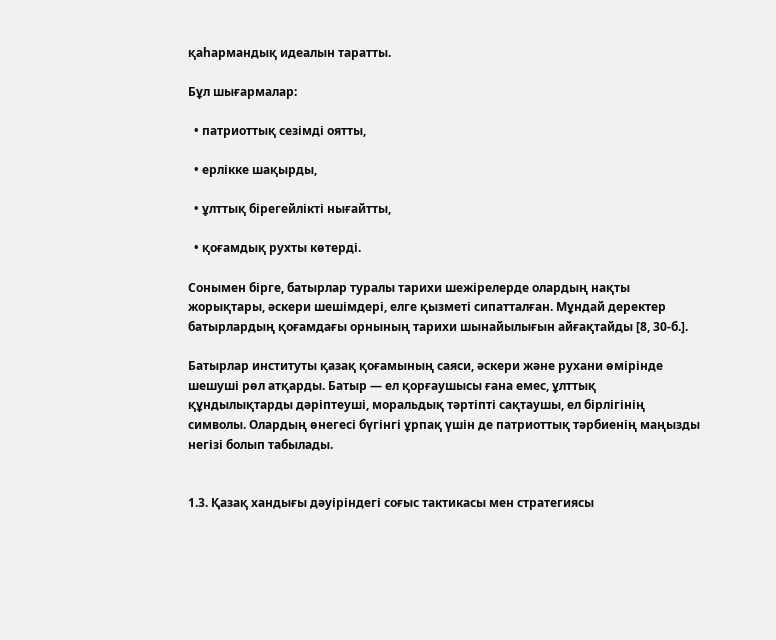қаһармандық идеалын таратты.

Бұл шығармалар:

  • патриоттық сезімді оятты,

  • ерлікке шақырды,

  • ұлттық бірегейлікті нығайтты,

  • қоғамдық рухты көтерді.

Сонымен бірге, батырлар туралы тарихи шежірелерде олардың нақты жорықтары, әскери шешімдері, елге қызметі сипатталған. Мұндай деректер батырлардың қоғамдағы орнының тарихи шынайылығын айғақтайды [8, 30-б.].

Батырлар институты қазақ қоғамының саяси, әскери және рухани өмірінде шешуші рөл атқарды. Батыр — ел қорғаушысы ғана емес, ұлттық құндылықтарды дәріптеуші, моральдық тәртіпті сақтаушы, ел бірлігінің символы. Олардың өнегесі бүгінгі ұрпақ үшін де патриоттық тәрбиенің маңызды негізі болып табылады.


1.3. Қазақ хандығы дәуіріндегі соғыс тактикасы мен стратегиясы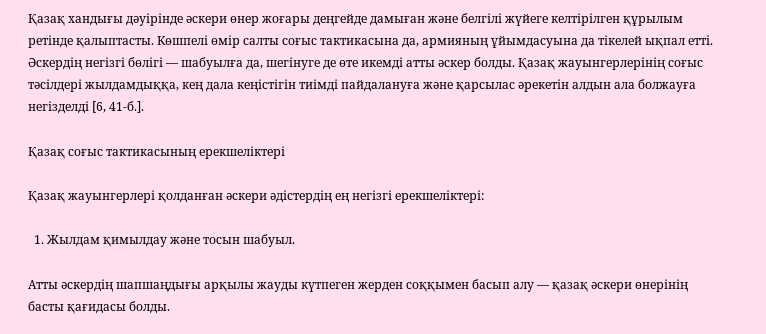Қазақ хандығы дәуірінде әскери өнер жоғары деңгейде дамыған және белгілі жүйеге келтірілген құрылым ретінде қалыптасты. Көшпелі өмір салты соғыс тактикасына да, армияның ұйымдасуына да тікелей ықпал етті. Әскердің негізгі бөлігі — шабуылға да, шегінуге де өте икемді атты әскер болды. Қазақ жауынгерлерінің соғыс тәсілдері жылдамдыққа, кең дала кеңістігін тиімді пайдалануға және қарсылас әрекетін алдын ала болжауға негізделді [6, 41-б.].

Қазақ соғыс тактикасының ерекшеліктері

Қазақ жауынгерлері қолданған әскери әдістердің ең негізгі ерекшеліктері:

  1. Жылдам қимылдау және тосын шабуыл.

Атты әскердің шапшаңдығы арқылы жауды күтпеген жерден соққымен басып алу — қазақ әскери өнерінің басты қағидасы болды.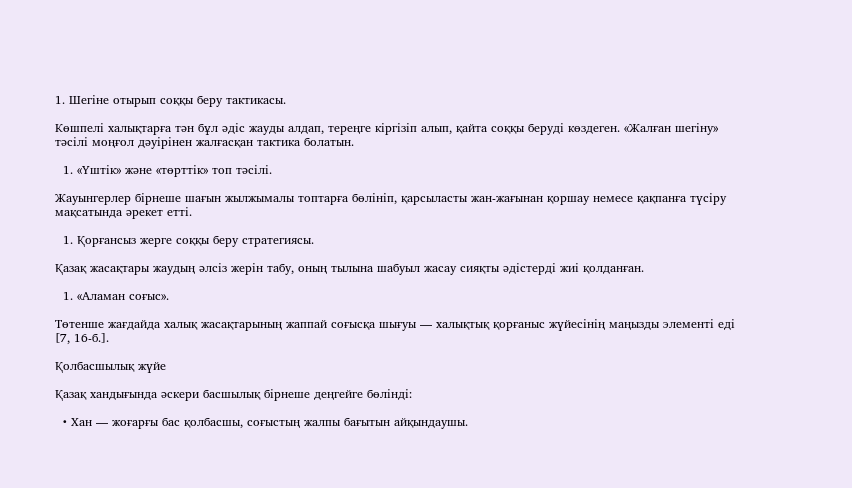1. Шегіне отырып соққы беру тактикасы.

Көшпелі халықтарға тән бұл әдіс жауды алдап, тереңге кіргізіп алып, қайта соққы беруді көздеген. «Жалған шегіну» тәсілі моңғол дәуірінен жалғасқан тактика болатын.

  1. «Үштік» және «төрттік» топ тәсілі.

Жауынгерлер бірнеше шағын жылжымалы топтарға бөлініп, қарсыласты жан-жағынан қоршау немесе қақпанға түсіру мақсатында әрекет етті.

  1. Қорғансыз жерге соққы беру стратегиясы.

Қазақ жасақтары жаудың әлсіз жерін табу, оның тылына шабуыл жасау сияқты әдістерді жиі қолданған.

  1. «Аламан соғыс».

Төтенше жағдайда халық жасақтарының жаппай соғысқа шығуы — халықтық қорғаныс жүйесінің маңызды элементі еді [7, 16-б.].

Қолбасшылық жүйе

Қазақ хандығында әскери басшылық бірнеше деңгейге бөлінді:

  • Хан — жоғарғы бас қолбасшы, соғыстың жалпы бағытын айқындаушы.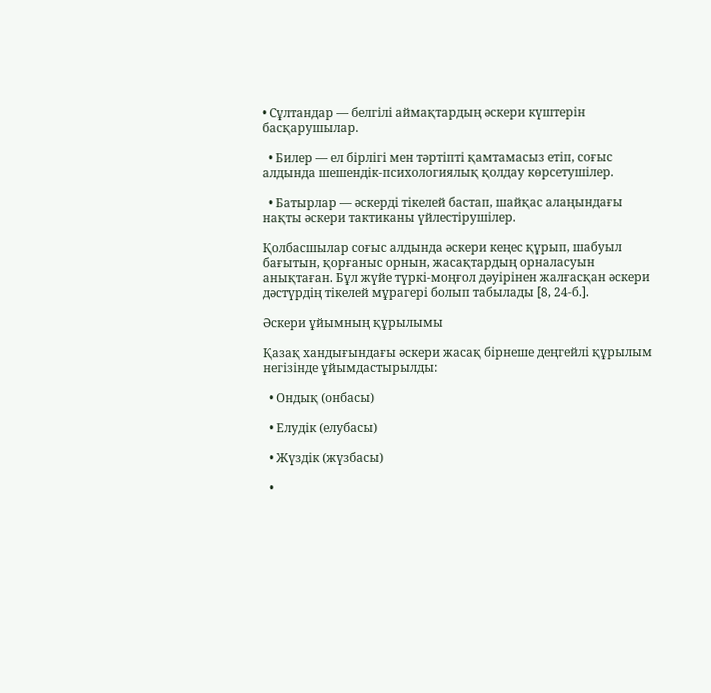• Сұлтандар — белгілі аймақтардың әскери күштерін басқарушылар.

  • Билер — ел бірлігі мен тәртіпті қамтамасыз етіп, соғыс алдында шешендік-психологиялық қолдау көрсетушілер.

  • Батырлар — әскерді тікелей бастап, шайқас алаңындағы нақты әскери тактиканы үйлестірушілер.

Қолбасшылар соғыс алдында әскери кеңес құрып, шабуыл бағытын, қорғаныс орнын, жасақтардың орналасуын анықтаған. Бұл жүйе түркі-моңғол дәуірінен жалғасқан әскери дәстүрдің тікелей мұрагері болып табылады [8, 24-б.].

Әскери ұйымның құрылымы

Қазақ хандығындағы әскери жасақ бірнеше деңгейлі құрылым негізінде ұйымдастырылды:

  • Ондық (онбасы)

  • Елудік (елубасы)

  • Жүздік (жүзбасы)

  •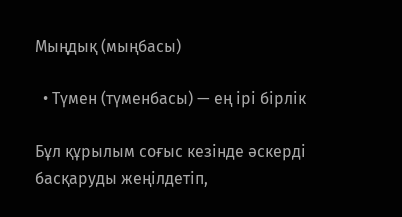Мыңдық (мыңбасы)

  • Түмен (түменбасы) — ең ірі бірлік

Бұл құрылым соғыс кезінде әскерді басқаруды жеңілдетіп,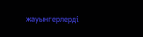жауынгерлерді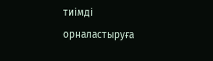тиімді орналастыруға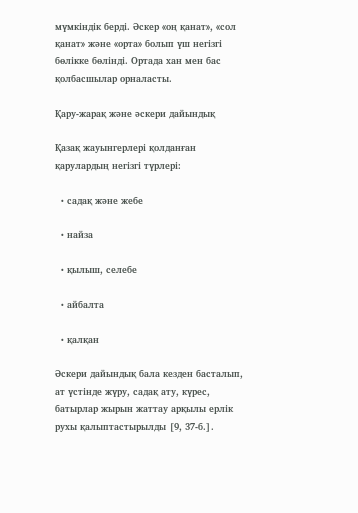мүмкіндік берді. Әскер «оң қанат», «сол қанат» және «орта» болып үш негізгі бөлікке бөлінді. Ортада хан мен бас қолбасшылар орналасты.

Қару-жарақ және әскери дайындық

Қазақ жауынгерлері қолданған қарулардың негізгі түрлері:

  • садақ және жебе

  • найза

  • қылыш, селебе

  • айбалта

  • қалқан

Әскери дайындық бала кезден басталып, ат үстінде жүру, садақ ату, күрес, батырлар жырын жаттау арқылы ерлік рухы қалыптастырылды [9, 37-б.].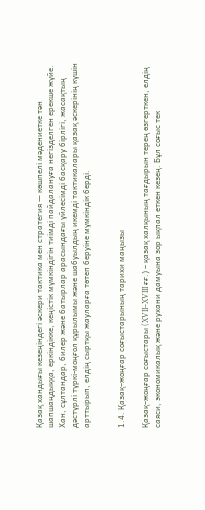Қазақ хандығы кезеңіндегі әскери тактика мен стратегия — көшпелі мәдениетке тән шапшаңдыққа, еркіндікке, кеңістік мүмкіндігін тиімді пайдалануға негізделген ерекше жүйе. Хан, сұлтандар, билер және батырлар арасындағы үйлесімді басқару бірлігі, жасақтың дәстүрлі түркі-моңғол құрылымы және шабуылдың икемді тактикалары қазақ әскерінің күшін арттырып, елдің сыртқы жауларға төтеп беруіне мүмкіндік берді.


1.4. Қазақ–жоңғар соғыстарының тарихи маңызы

Қазақ–жоңғар соғыстары (XVII–XVIII ғғ.) – қазақ халқының тағдырын терең өзгерткен, елдің саяси, экономикалық және рухани дамуына зор ықпал еткен кезең. Бұл соғыс тек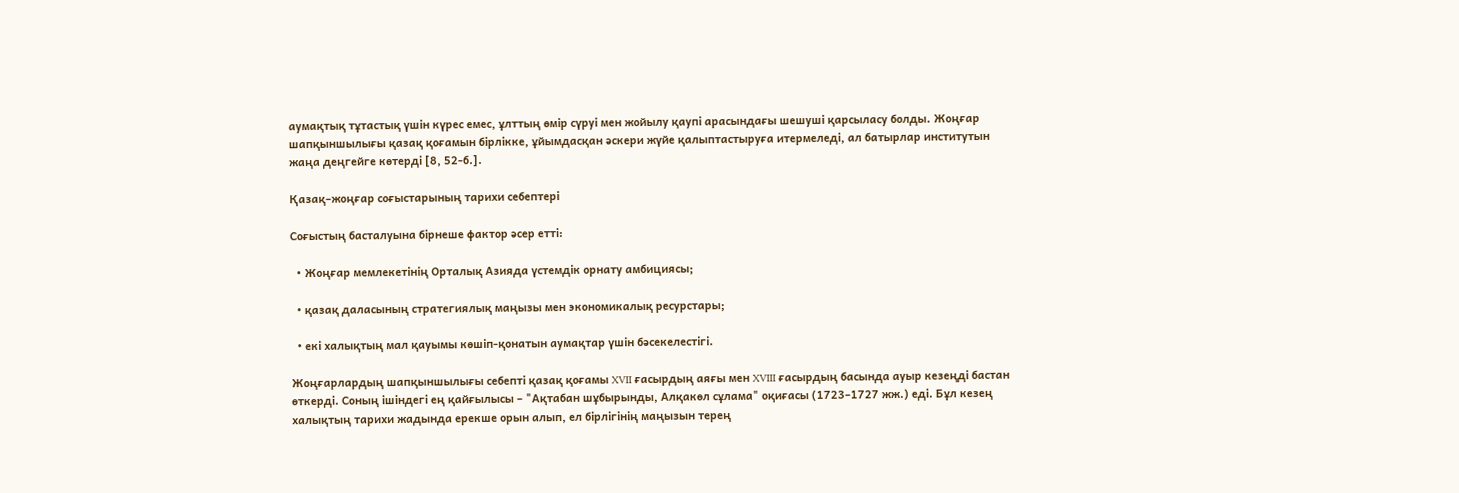аумақтық тұтастық үшін күрес емес, ұлттың өмір сүруі мен жойылу қаупі арасындағы шешуші қарсыласу болды. Жоңғар шапқыншылығы қазақ қоғамын бірлікке, ұйымдасқан әскери жүйе қалыптастыруға итермеледі, ал батырлар институтын жаңа деңгейге көтерді [8, 52-б.].

Қазақ–жоңғар соғыстарының тарихи себептері

Соғыстың басталуына бірнеше фактор әсер етті:

  • Жоңғар мемлекетінің Орталық Азияда үстемдік орнату амбициясы;

  • қазақ даласының стратегиялық маңызы мен экономикалық ресурстары;

  • екі халықтың мал қауымы көшіп-қонатын аумақтар үшін бәсекелестігі.

Жоңғарлардың шапқыншылығы себепті қазақ қоғамы XVII ғасырдың аяғы мен XVIII ғасырдың басында ауыр кезеңді бастан өткерді. Соның ішіндегі ең қайғылысы – "Ақтабан шұбырынды, Алқакөл сұлама" оқиғасы (1723–1727 жж.) еді. Бұл кезең халықтың тарихи жадында ерекше орын алып, ел бірлігінің маңызын терең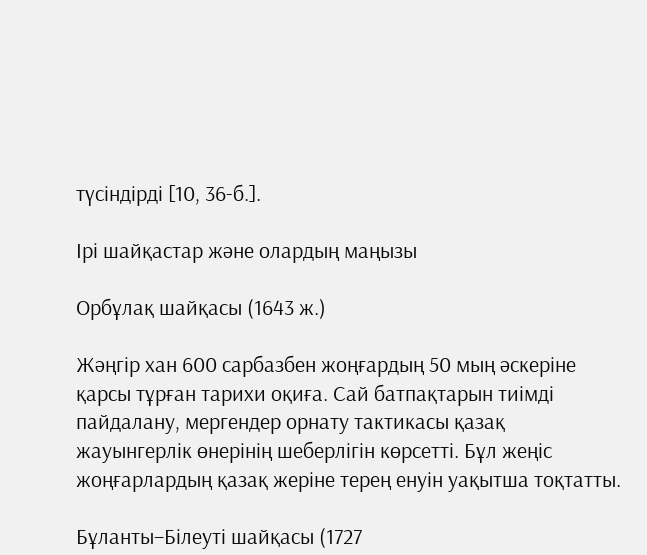түсіндірді [10, 36-б.].

Ірі шайқастар және олардың маңызы

Орбұлақ шайқасы (1643 ж.)

Жәңгір хан 600 сарбазбен жоңғардың 50 мың әскеріне қарсы тұрған тарихи оқиға. Сай батпақтарын тиімді пайдалану, мергендер орнату тактикасы қазақ жауынгерлік өнерінің шеберлігін көрсетті. Бұл жеңіс жоңғарлардың қазақ жеріне терең енуін уақытша тоқтатты.

Бұланты–Білеуті шайқасы (1727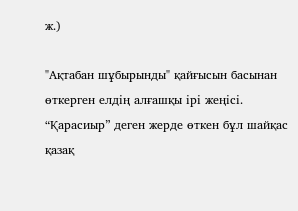ж.)

"Ақтабан шұбырынды" қайғысын басынан өткерген елдің алғашқы ірі жеңісі. “Қарасиыр” деген жерде өткен бұл шайқас қазақ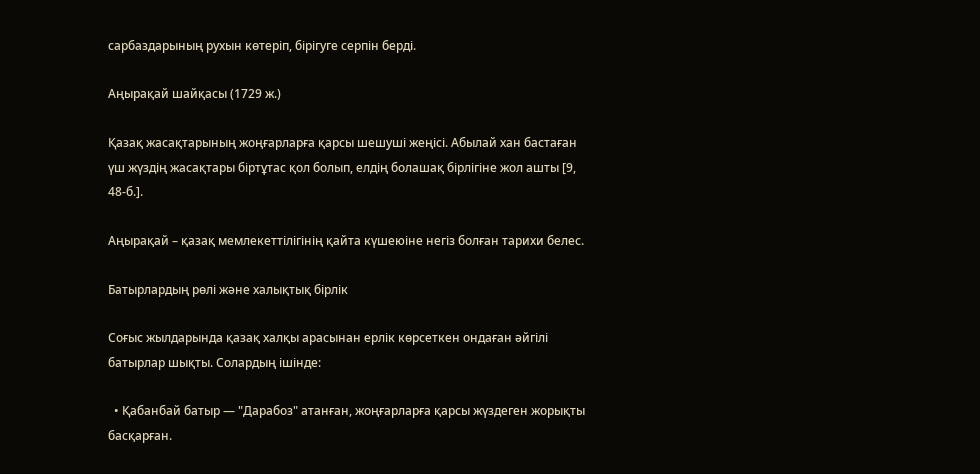сарбаздарының рухын көтеріп, бірігуге серпін берді.

Аңырақай шайқасы (1729 ж.)

Қазақ жасақтарының жоңғарларға қарсы шешуші жеңісі. Абылай хан бастаған үш жүздің жасақтары біртұтас қол болып, елдің болашақ бірлігіне жол ашты [9, 48-б.].

Аңырақай – қазақ мемлекеттілігінің қайта күшеюіне негіз болған тарихи белес.

Батырлардың рөлі және халықтық бірлік

Соғыс жылдарында қазақ халқы арасынан ерлік көрсеткен ондаған әйгілі батырлар шықты. Солардың ішінде:

  • Қабанбай батыр — "Дарабоз" атанған, жоңғарларға қарсы жүздеген жорықты басқарған.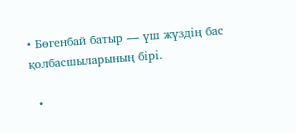• Бөгенбай батыр — үш жүздің бас қолбасшыларының бірі.

  •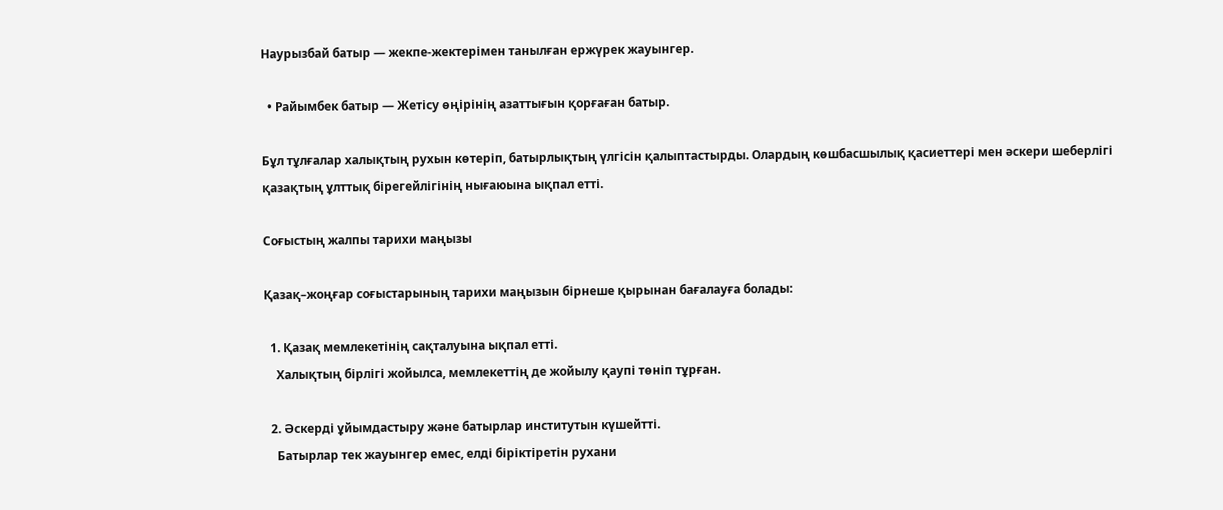Наурызбай батыр — жекпе-жектерімен танылған ержүрек жауынгер.

  • Райымбек батыр — Жетісу өңірінің азаттығын қорғаған батыр.

Бұл тұлғалар халықтың рухын көтеріп, батырлықтың үлгісін қалыптастырды. Олардың көшбасшылық қасиеттері мен әскери шеберлігі қазақтың ұлттық бірегейлігінің нығаюына ықпал етті.

Соғыстың жалпы тарихи маңызы

Қазақ–жоңғар соғыстарының тарихи маңызын бірнеше қырынан бағалауға болады:

  1. Қазақ мемлекетінің сақталуына ықпал етті.
    Халықтың бірлігі жойылса, мемлекеттің де жойылу қаупі төніп тұрған.

  2. Әскерді ұйымдастыру және батырлар институтын күшейтті.
    Батырлар тек жауынгер емес, елді біріктіретін рухани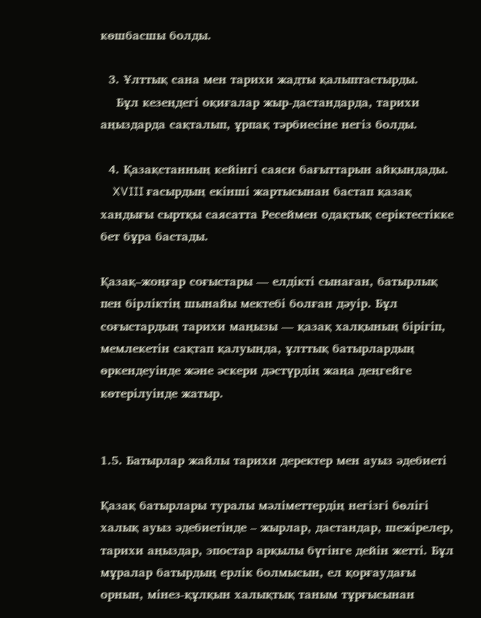көшбасшы болды.

  3. Ұлттық сана мен тарихи жадты қалыптастырды.
    Бұл кезеңдегі оқиғалар жыр-дастандарда, тарихи аңыздарда сақталып, ұрпақ тәрбиесіне негіз болды.

  4. Қазақстанның кейінгі саяси бағыттарын айқындады.
    XVIII ғасырдың екінші жартысынан бастап қазақ хандығы сыртқы саясатта Ресеймен одақтық серіктестікке бет бұра бастады.

Қазақ–жоңғар соғыстары — елдікті сынаған, батырлық пен бірліктің шынайы мектебі болған дәуір. Бұл соғыстардың тарихи маңызы — қазақ халқының бірігіп, мемлекетін сақтап қалуында, ұлттық батырлардың өркендеуінде және әскери дәстүрдің жаңа деңгейге көтерілуінде жатыр.


1.5. Батырлар жайлы тарихи деректер мен ауыз әдебиеті

Қазақ батырлары туралы мәліметтердің негізгі бөлігі халық ауыз әдебиетінде – жырлар, дастандар, шежірелер, тарихи аңыздар, эпостар арқылы бүгінге дейін жетті. Бұл мұралар батырдың ерлік болмысын, ел қорғаудағы орнын, мінез-құлқын халықтық таным тұрғысынан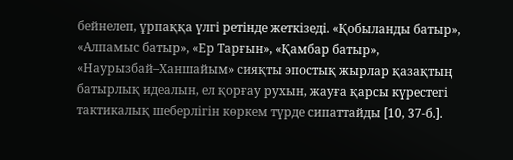бейнелеп, ұрпаққа үлгі ретінде жеткізеді. «Қобыланды батыр», «Алпамыс батыр», «Ер Тарғын», «Қамбар батыр», «Наурызбай–Ханшайым» сияқты эпостық жырлар қазақтың батырлық идеалын, ел қорғау рухын, жауға қарсы күрестегі тактикалық шеберлігін көркем түрде сипаттайды [10, 37-б.].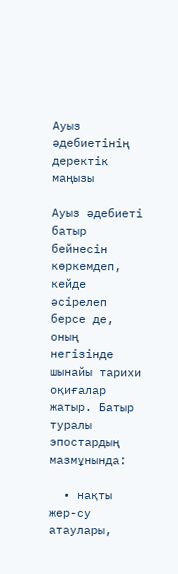Ауыз әдебиетінің деректік маңызы

Ауыз әдебиеті батыр бейнесін көркемдеп, кейде әсірелеп берсе де, оның негізінде шынайы тарихи оқиғалар жатыр. Батыр туралы эпостардың мазмұнында:

  • нақты жер-су атаулары,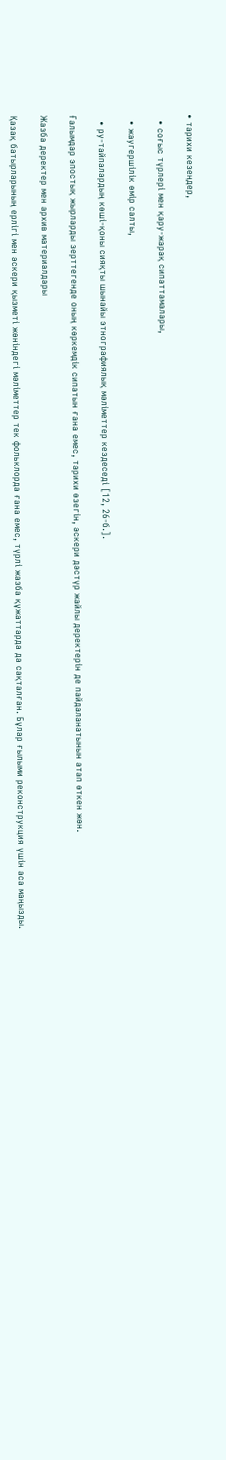• тарихи кезеңдер,

  • соғыс түрлері мен қару-жарақ сипаттамалары,

  • жаугершілік өмір салты,

  • ру-тайпалардың көші-қоны сияқты шынайы этнографиялық мәліметтер кездеседі [12, 26-б.].

Ғалымдар эпостық жырларды зерттегенде оның көркемдік сипатын ғана емес, тарихи өзегін, әскери дәстүр жайлы деректерін де пайдаланатынын атап өткен жөн.

Жазба деректер мен архив материалдары

Қазақ батырларының ерлігі мен әскери қызметі жөніндегі мәліметтер тек фольклорда ғана емес, түрлі жазба құжаттарда да сақталған. Бұлар ғылыми реконструкция үшін аса маңызды.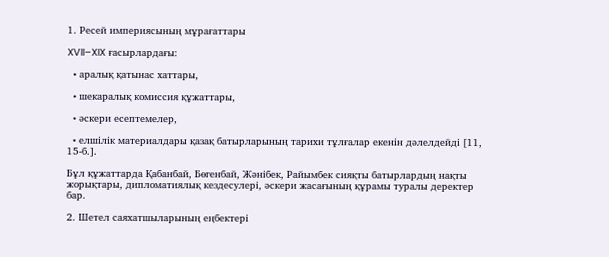1. Ресей империясының мұрағаттары

XVII–XIX ғасырлардағы:

  • аралық қатынас хаттары,

  • шекаралық комиссия құжаттары,

  • әскери есептемелер,

  • елшілік материалдары қазақ батырларының тарихи тұлғалар екенін дәлелдейді [11, 15-б.].

Бұл құжаттарда Қабанбай, Бөгенбай, Жәнібек, Райымбек сияқты батырлардың нақты жорықтары, дипломатиялық кездесулері, әскери жасағының құрамы туралы деректер бар.

2. Шетел саяхатшыларының еңбектері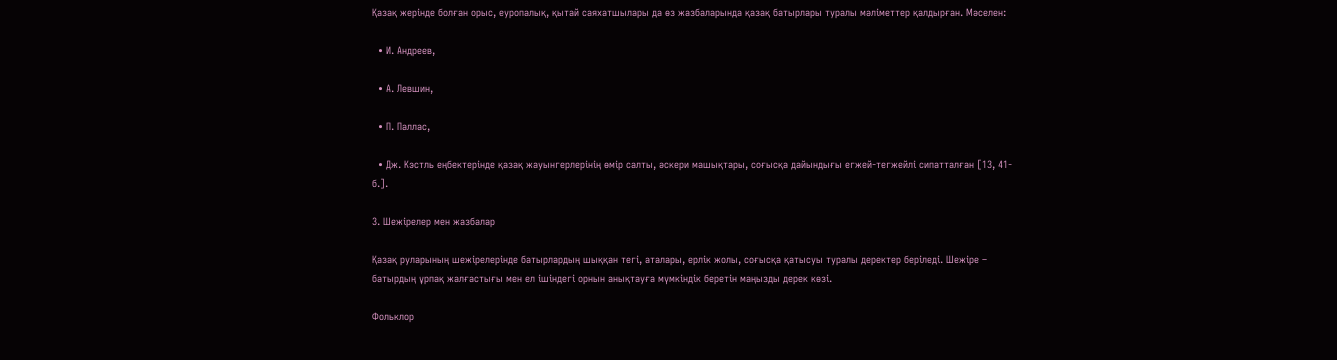Қазақ жерінде болған орыс, еуропалық, қытай саяхатшылары да өз жазбаларында қазақ батырлары туралы мәліметтер қалдырған. Мәселен:

  • И. Андреев,

  • А. Левшин,

  • П. Паллас,

  • Дж. Кэстль еңбектерінде қазақ жауынгерлерінің өмір салты, әскери машықтары, соғысқа дайындығы егжей-тегжейлі сипатталған [13, 41-б.].

3. Шежірелер мен жазбалар

Қазақ руларының шежірелерінде батырлардың шыққан тегі, аталары, ерлік жолы, соғысқа қатысуы туралы деректер беріледі. Шежіре – батырдың ұрпақ жалғастығы мен ел ішіндегі орнын анықтауға мүмкіндік беретін маңызды дерек көзі.

Фольклор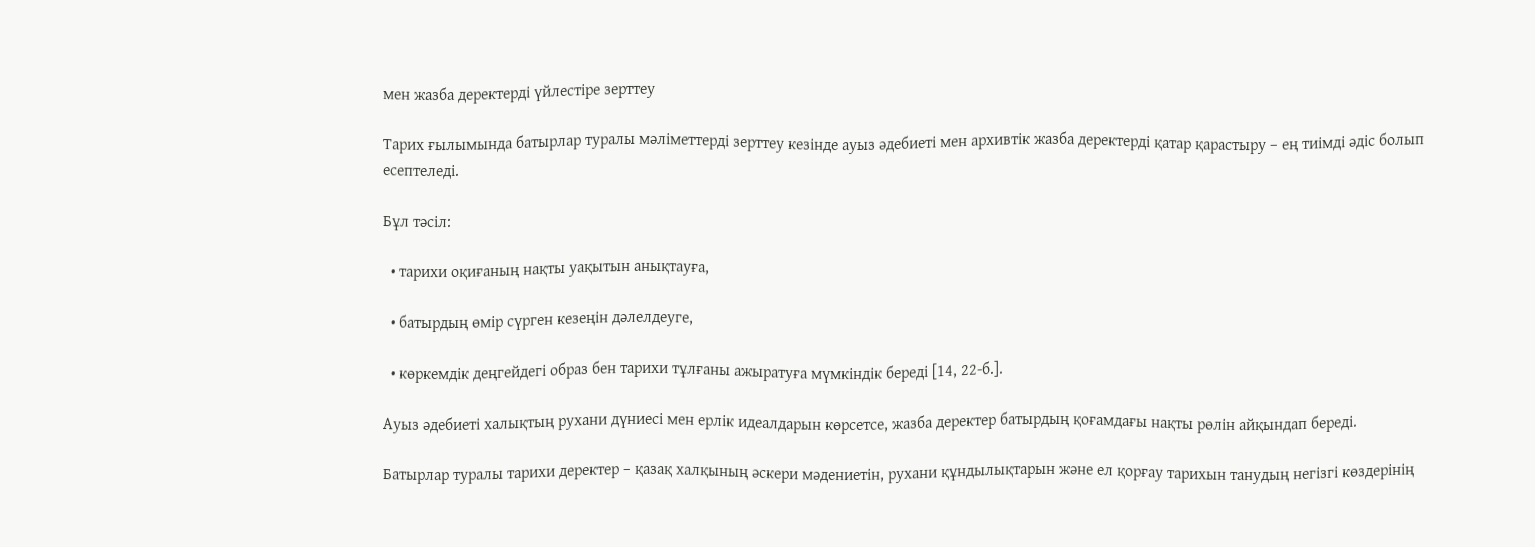мен жазба деректерді үйлестіре зерттеу

Тарих ғылымында батырлар туралы мәліметтерді зерттеу кезінде ауыз әдебиеті мен архивтік жазба деректерді қатар қарастыру – ең тиімді әдіс болып есептеледі.

Бұл тәсіл:

  • тарихи оқиғаның нақты уақытын анықтауға,

  • батырдың өмір сүрген кезеңін дәлелдеуге,

  • көркемдік деңгейдегі образ бен тарихи тұлғаны ажыратуға мүмкіндік береді [14, 22-б.].

Ауыз әдебиеті халықтың рухани дүниесі мен ерлік идеалдарын көрсетсе, жазба деректер батырдың қоғамдағы нақты рөлін айқындап береді.

Батырлар туралы тарихи деректер – қазақ халқының әскери мәдениетін, рухани құндылықтарын және ел қорғау тарихын танудың негізгі көздерінің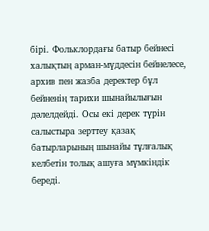бірі. Фольклордағы батыр бейнесі халықтың арман-мүддесін бейнелесе, архив пен жазба деректер бұл бейненің тарихи шынайылығын дәлелдейді. Осы екі дерек түрін салыстыра зерттеу қазақ батырларының шынайы тұлғалық келбетін толық ашуға мүмкіндік береді.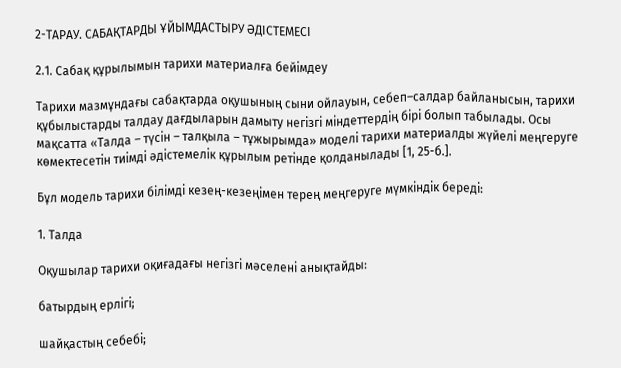2-ТАРАУ. САБАҚТАРДЫ ҰЙЫМДАСТЫРУ ӘДІСТЕМЕСІ

2.1. Сабақ құрылымын тарихи материалға бейімдеу

Тарихи мазмұндағы сабақтарда оқушының сыни ойлауын, себеп–салдар байланысын, тарихи құбылыстарды талдау дағдыларын дамыту негізгі міндеттердің бірі болып табылады. Осы мақсатта «Талда – түсін – талқыла – тұжырымда» моделі тарихи материалды жүйелі меңгеруге көмектесетін тиімді әдістемелік құрылым ретінде қолданылады [1, 25-б.].

Бұл модель тарихи білімді кезең-кезеңімен терең меңгеруге мүмкіндік береді:

1. Талда

Оқушылар тарихи оқиғадағы негізгі мәселені анықтайды:

батырдың ерлігі;

шайқастың себебі;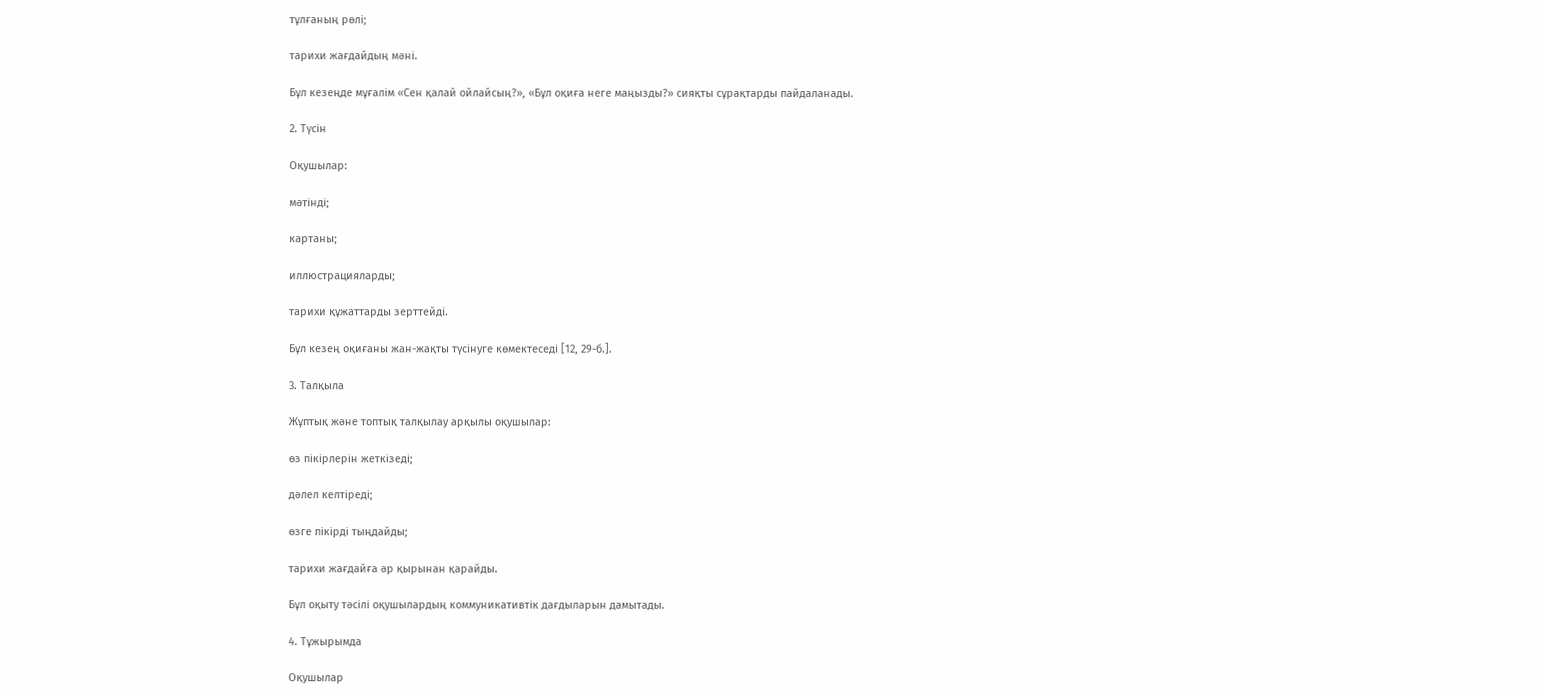тұлғаның рөлі;

тарихи жағдайдың мәні.

Бұл кезеңде мұғалім «Сен қалай ойлайсың?», «Бұл оқиға неге маңызды?» сияқты сұрақтарды пайдаланады.

2. Түсін

Оқушылар:

мәтінді;

картаны;

иллюстрацияларды;

тарихи құжаттарды зерттейді.

Бұл кезең оқиғаны жан-жақты түсінуге көмектеседі [12, 29-б.].

3. Талқыла

Жұптық және топтық талқылау арқылы оқушылар:

өз пікірлерін жеткізеді;

дәлел келтіреді;

өзге пікірді тыңдайды;

тарихи жағдайға әр қырынан қарайды.

Бұл оқыту тәсілі оқушылардың коммуникативтік дағдыларын дамытады.

4. Тұжырымда

Оқушылар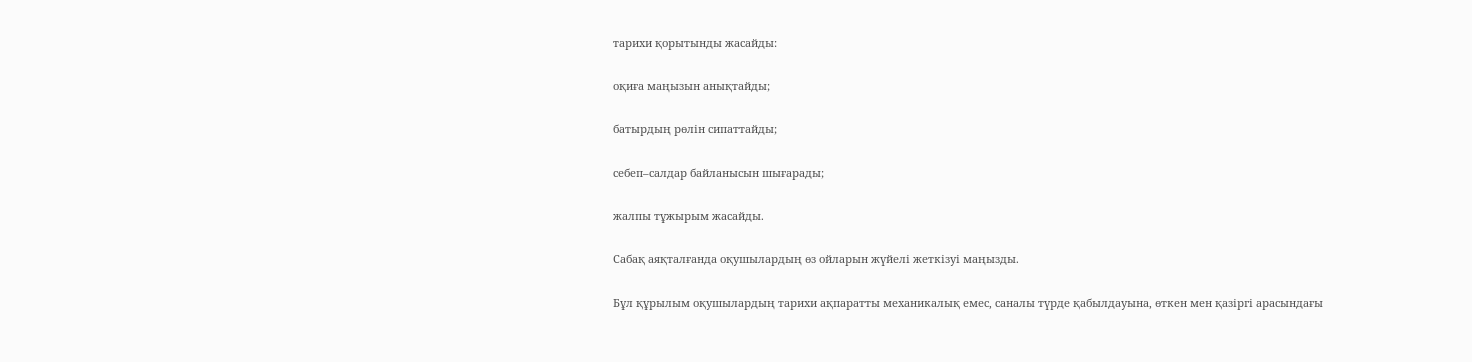тарихи қорытынды жасайды:

оқиға маңызын анықтайды;

батырдың рөлін сипаттайды;

себеп–салдар байланысын шығарады;

жалпы тұжырым жасайды.

Сабақ аяқталғанда оқушылардың өз ойларын жүйелі жеткізуі маңызды.

Бұл құрылым оқушылардың тарихи ақпаратты механикалық емес, саналы түрде қабылдауына, өткен мен қазіргі арасындағы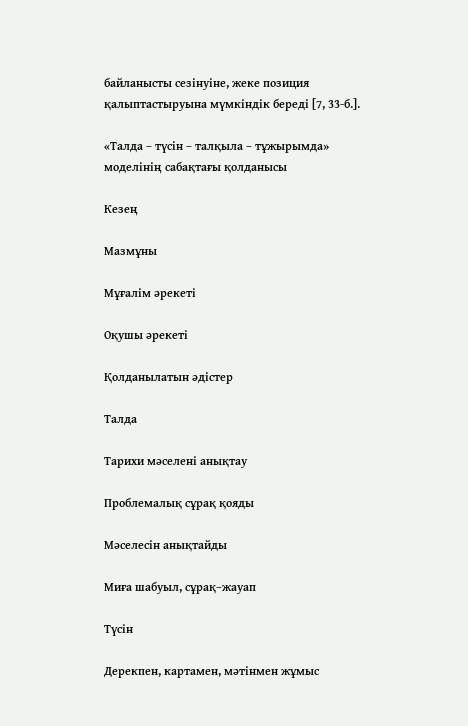байланысты сезінуіне, жеке позиция қалыптастыруына мүмкіндік береді [7, 33-б.].

«Талда – түсін – талқыла – тұжырымда» моделінің сабақтағы қолданысы

Кезең

Мазмұны

Мұғалім әрекеті

Оқушы әрекеті

Қолданылатын әдістер

Талда

Тарихи мәселені анықтау

Проблемалық сұрақ қояды

Мәселесін анықтайды

Миға шабуыл, сұрақ–жауап

Түсін

Дерекпен, картамен, мәтінмен жұмыс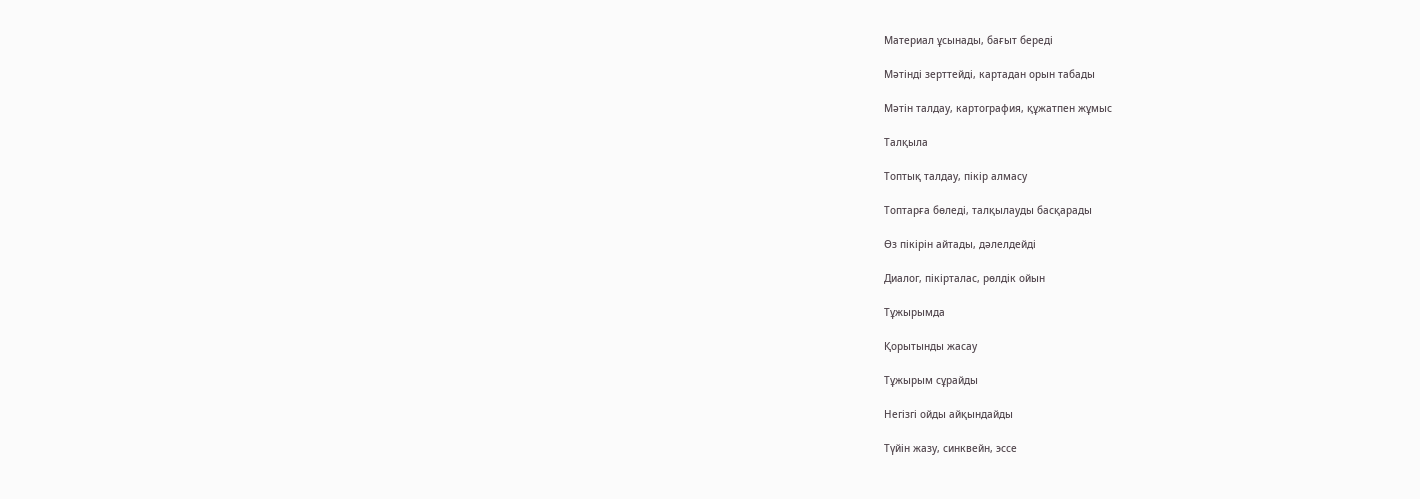Материал ұсынады, бағыт береді

Мәтінді зерттейді, картадан орын табады

Мәтін талдау, картография, құжатпен жұмыс

Талқыла

Топтық талдау, пікір алмасу

Топтарға бөледі, талқылауды басқарады

Өз пікірін айтады, дәлелдейді

Диалог, пікірталас, рөлдік ойын

Тұжырымда

Қорытынды жасау

Тұжырым сұрайды

Негізгі ойды айқындайды

Түйін жазу, синквейн, эссе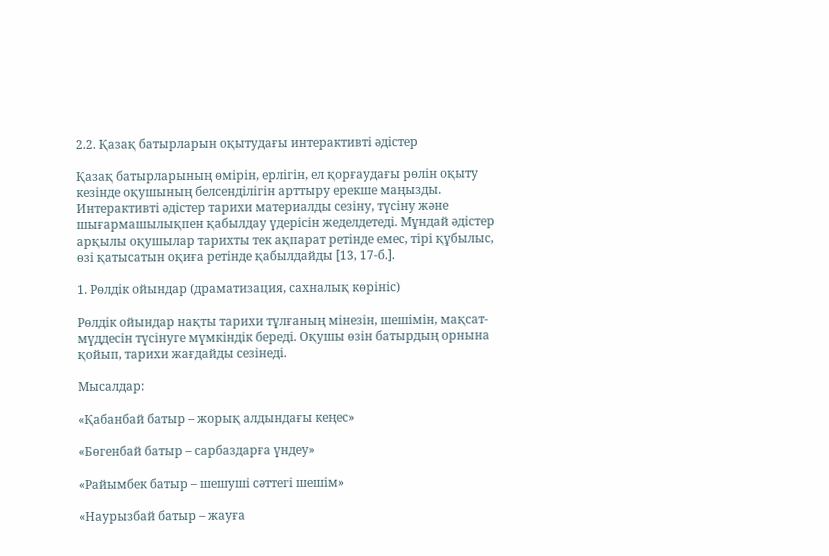2.2. Қазақ батырларын оқытудағы интерактивті әдістер

Қазақ батырларының өмірін, ерлігін, ел қорғаудағы рөлін оқыту кезінде оқушының белсенділігін арттыру ерекше маңызды. Интерактивті әдістер тарихи материалды сезіну, түсіну және шығармашылықпен қабылдау үдерісін жеделдетеді. Мұндай әдістер арқылы оқушылар тарихты тек ақпарат ретінде емес, тірі құбылыс, өзі қатысатын оқиға ретінде қабылдайды [13, 17-б.].

1. Рөлдік ойындар (драматизация, сахналық көрініс)

Рөлдік ойындар нақты тарихи тұлғаның мінезін, шешімін, мақсат-мүддесін түсінуге мүмкіндік береді. Оқушы өзін батырдың орнына қойып, тарихи жағдайды сезінеді.

Мысалдар:

«Қабанбай батыр – жорық алдындағы кеңес»

«Бөгенбай батыр – сарбаздарға үндеу»

«Райымбек батыр – шешуші сәттегі шешім»

«Наурызбай батыр – жауға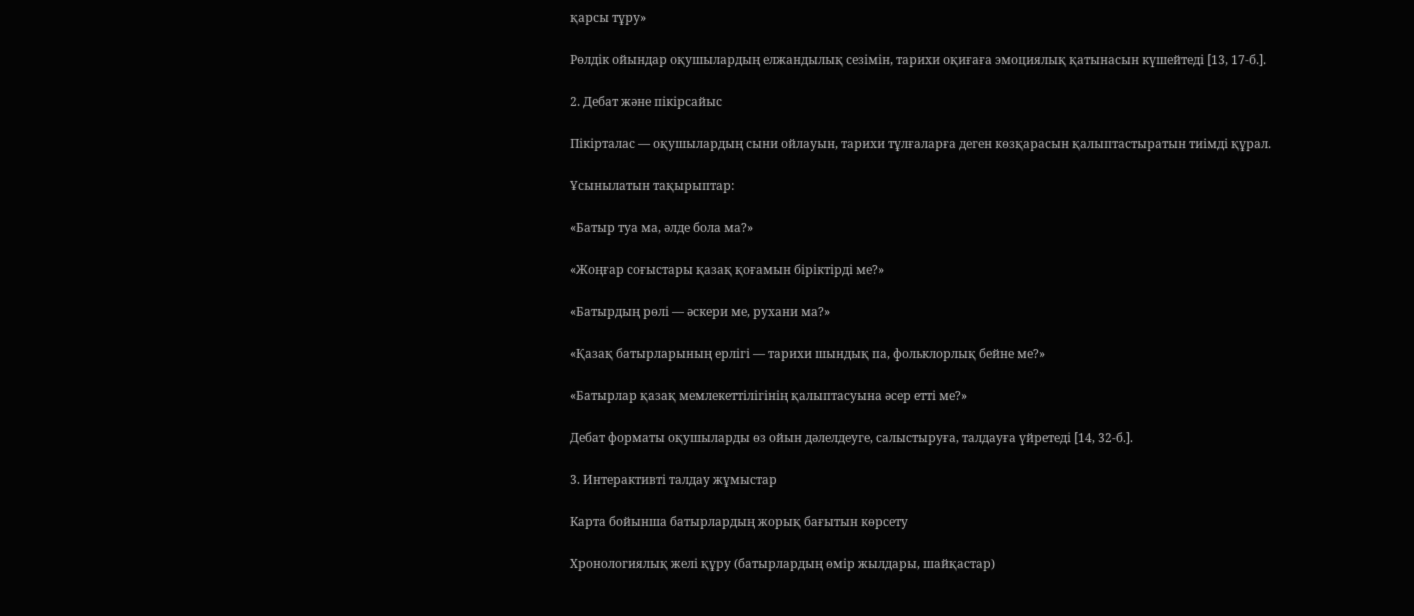қарсы тұру»

Рөлдік ойындар оқушылардың елжандылық сезімін, тарихи оқиғаға эмоциялық қатынасын күшейтеді [13, 17-б.].

2. Дебат және пікірсайыс

Пікірталас — оқушылардың сыни ойлауын, тарихи тұлғаларға деген көзқарасын қалыптастыратын тиімді құрал.

Ұсынылатын тақырыптар:

«Батыр туа ма, әлде бола ма?»

«Жоңғар соғыстары қазақ қоғамын біріктірді ме?»

«Батырдың рөлі — әскери ме, рухани ма?»

«Қазақ батырларының ерлігі — тарихи шындық па, фольклорлық бейне ме?»

«Батырлар қазақ мемлекеттілігінің қалыптасуына әсер етті ме?»

Дебат форматы оқушыларды өз ойын дәлелдеуге, салыстыруға, талдауға үйретеді [14, 32-б.].

3. Интерактивті талдау жұмыстар

Карта бойынша батырлардың жорық бағытын көрсету

Хронологиялық желі құру (батырлардың өмір жылдары, шайқастар)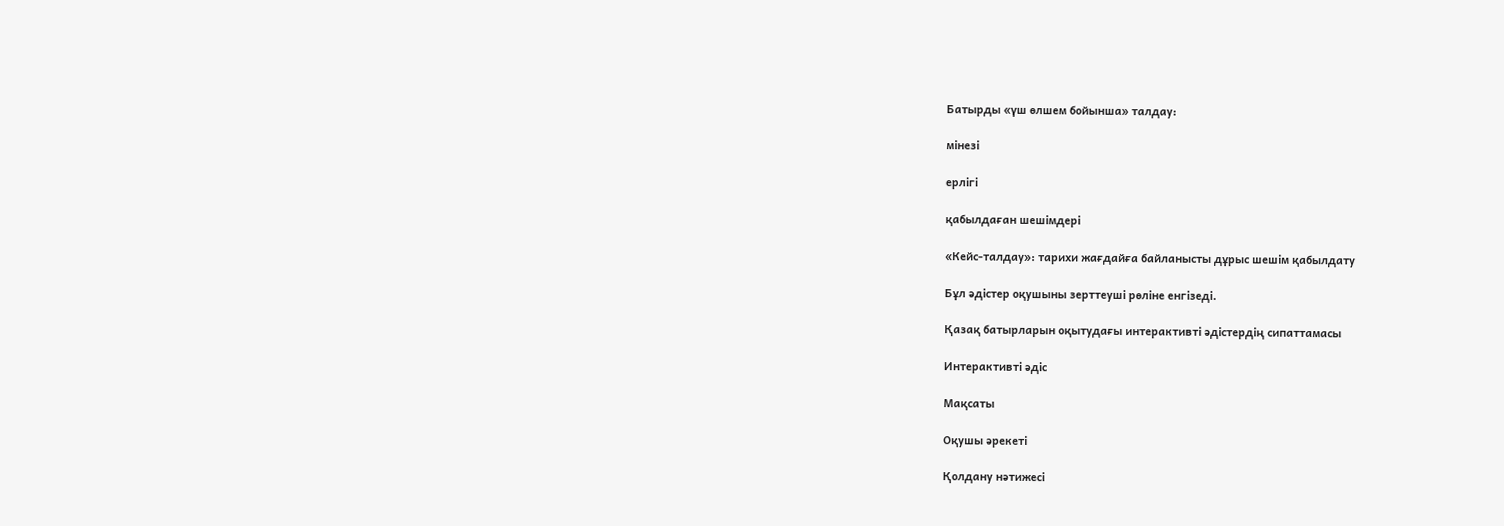Батырды «үш өлшем бойынша» талдау:

мінезі

ерлігі

қабылдаған шешімдері

«Кейс-талдау»: тарихи жағдайға байланысты дұрыс шешім қабылдату

Бұл әдістер оқушыны зерттеуші рөліне енгізеді.

Қазақ батырларын оқытудағы интерактивті әдістердің сипаттамасы

Интерактивті әдіс

Мақсаты

Оқушы әрекеті

Қолдану нәтижесі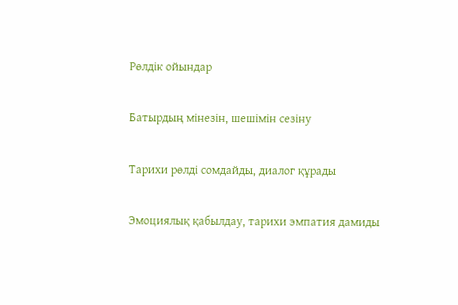Рөлдік ойындар

Батырдың мінезін, шешімін сезіну

Тарихи рөлді сомдайды, диалог құрады

Эмоциялық қабылдау, тарихи эмпатия дамиды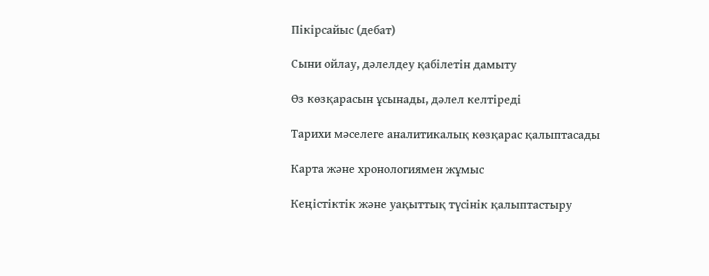Пікірсайыс (дебат)

Сыни ойлау, дәлелдеу қабілетін дамыту

Өз көзқарасын ұсынады, дәлел келтіреді

Тарихи мәселеге аналитикалық көзқарас қалыптасады

Карта және хронологиямен жұмыс

Кеңістіктік және уақыттық түсінік қалыптастыру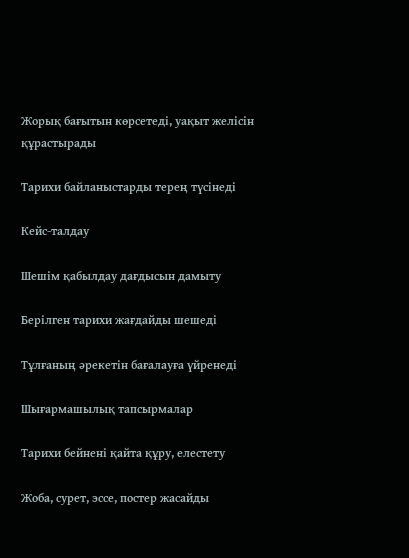Жорық бағытын көрсетеді, уақыт желісін құрастырады

Тарихи байланыстарды терең түсінеді

Кейс-талдау

Шешім қабылдау дағдысын дамыту

Берілген тарихи жағдайды шешеді

Тұлғаның әрекетін бағалауға үйренеді

Шығармашылық тапсырмалар

Тарихи бейнені қайта құру, елестету

Жоба, сурет, эссе, постер жасайды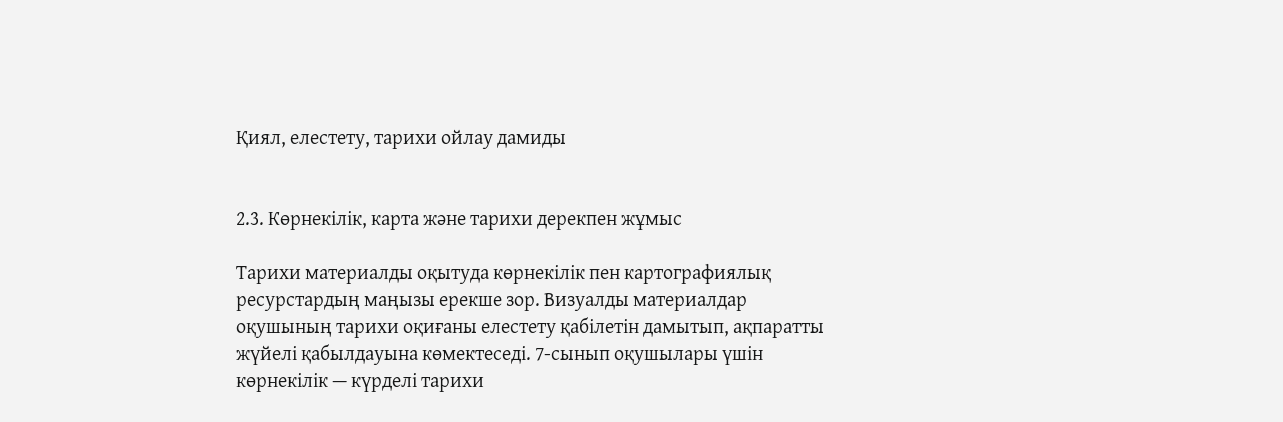Қиял, елестету, тарихи ойлау дамиды


2.3. Көрнекілік, карта және тарихи дерекпен жұмыс

Тарихи материалды оқытуда көрнекілік пен картографиялық ресурстардың маңызы ерекше зор. Визуалды материалдар оқушының тарихи оқиғаны елестету қабілетін дамытып, ақпаратты жүйелі қабылдауына көмектеседі. 7-сынып оқушылары үшін көрнекілік — күрделі тарихи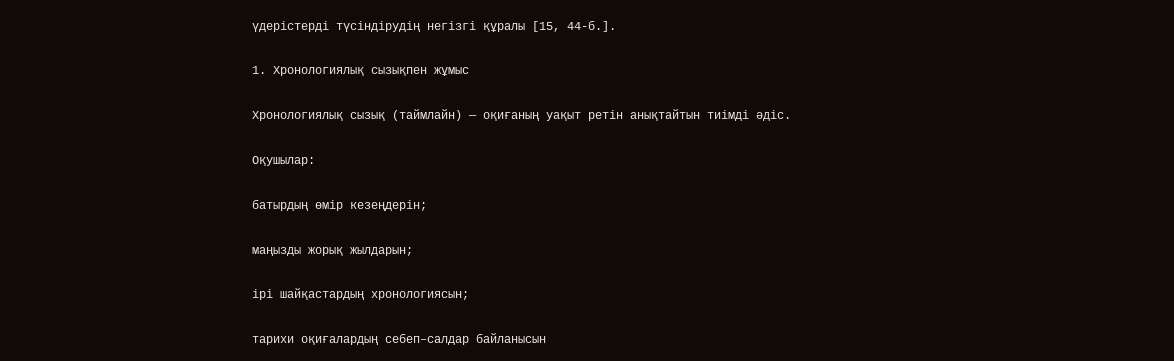үдерістерді түсіндірудің негізгі құралы [15, 44-б.].

1. Хронологиялық сызықпен жұмыс

Хронологиялық сызық (таймлайн) — оқиғаның уақыт ретін анықтайтын тиімді әдіс.

Оқушылар:

батырдың өмір кезеңдерін;

маңызды жорық жылдарын;

ірі шайқастардың хронологиясын;

тарихи оқиғалардың себеп–салдар байланысын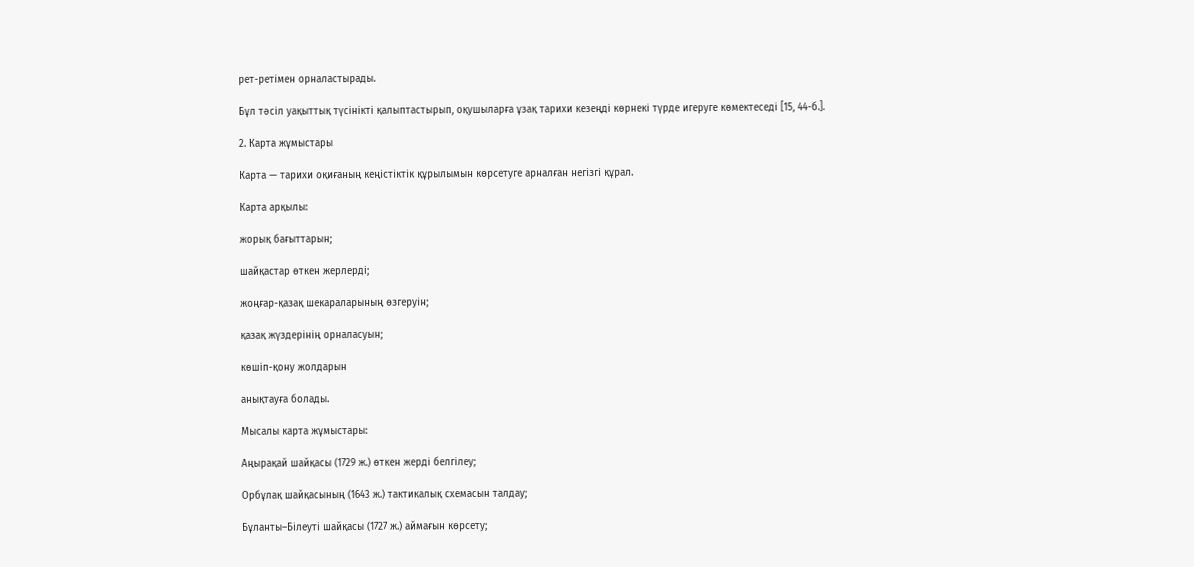рет-ретімен орналастырады.

Бұл тәсіл уақыттық түсінікті қалыптастырып, оқушыларға ұзақ тарихи кезеңді көрнекі түрде игеруге көмектеседі [15, 44-б.].

2. Карта жұмыстары

Карта — тарихи оқиғаның кеңістіктік құрылымын көрсетуге арналған негізгі құрал.

Карта арқылы:

жорық бағыттарын;

шайқастар өткен жерлерді;

жоңғар-қазақ шекараларының өзгеруін;

қазақ жүздерінің орналасуын;

көшіп-қону жолдарын

анықтауға болады.

Мысалы карта жұмыстары:

Аңырақай шайқасы (1729 ж.) өткен жерді белгілеу;

Орбұлақ шайқасының (1643 ж.) тактикалық схемасын талдау;

Бұланты–Білеуті шайқасы (1727 ж.) аймағын көрсету;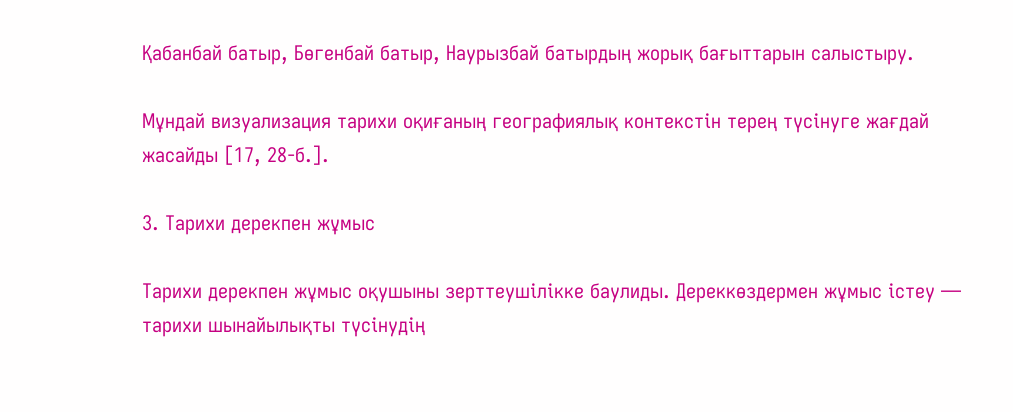Қабанбай батыр, Бөгенбай батыр, Наурызбай батырдың жорық бағыттарын салыстыру.

Мұндай визуализация тарихи оқиғаның географиялық контекстін терең түсінуге жағдай жасайды [17, 28-б.].

3. Тарихи дерекпен жұмыс

Тарихи дерекпен жұмыс оқушыны зерттеушілікке баулиды. Дереккөздермен жұмыс істеу — тарихи шынайылықты түсінудің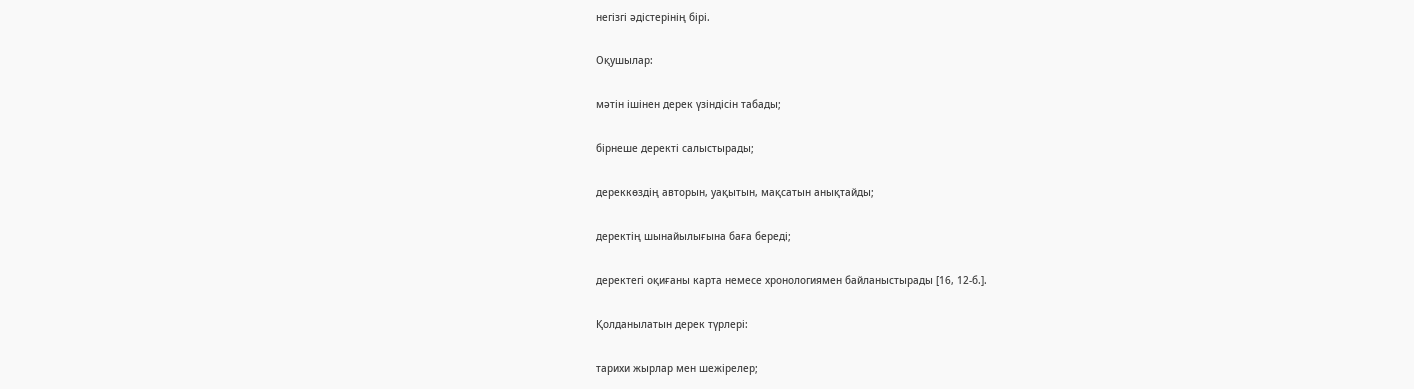негізгі әдістерінің бірі.

Оқушылар:

мәтін ішінен дерек үзіндісін табады;

бірнеше деректі салыстырады;

дереккөздің авторын, уақытын, мақсатын анықтайды;

деректің шынайылығына баға береді;

деректегі оқиғаны карта немесе хронологиямен байланыстырады [16, 12-б.].

Қолданылатын дерек түрлері:

тарихи жырлар мен шежірелер;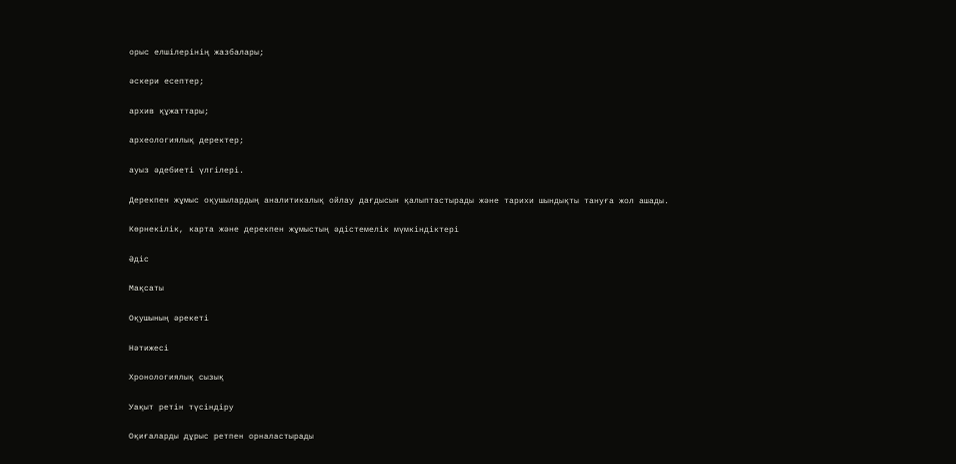орыс елшілерінің жазбалары;

әскери есептер;

архив құжаттары;

археологиялық деректер;

ауыз әдебиеті үлгілері.

Дерекпен жұмыс оқушылардың аналитикалық ойлау дағдысын қалыптастырады және тарихи шындықты тануға жол ашады.

Көрнекілік, карта және дерекпен жұмыстың әдістемелік мүмкіндіктері

Әдіс

Мақсаты

Оқушының әрекеті

Нәтижесі

Хронологиялық сызық

Уақыт ретін түсіндіру

Оқиғаларды дұрыс ретпен орналастырады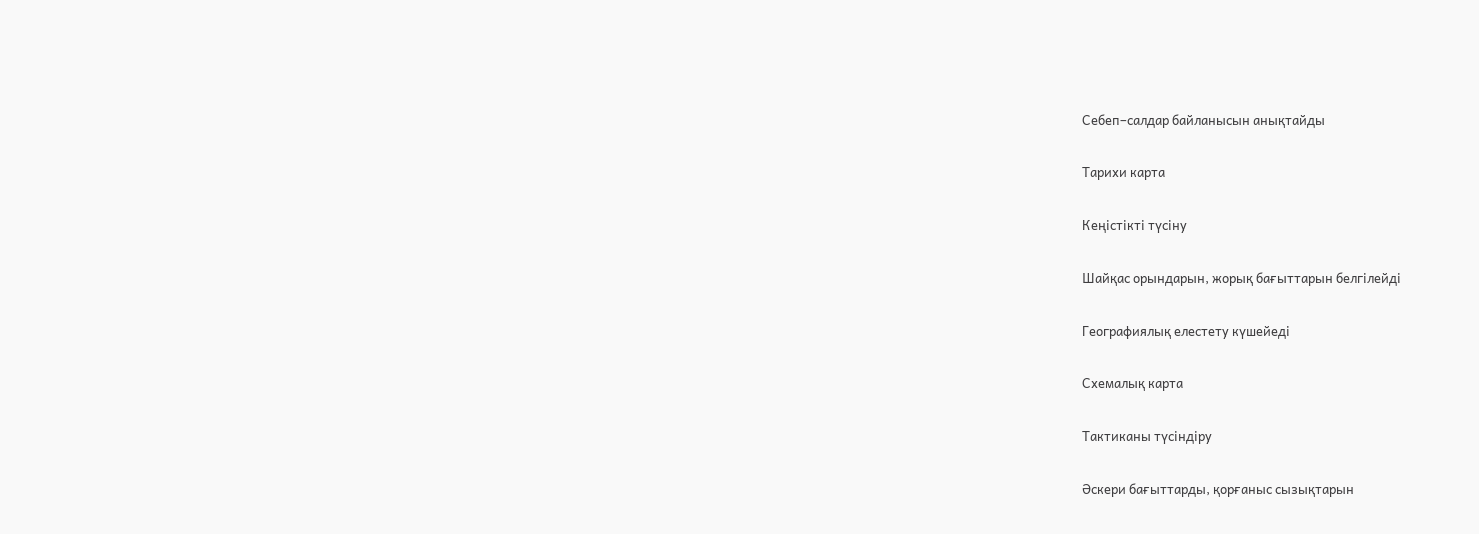Себеп–салдар байланысын анықтайды

Тарихи карта

Кеңістікті түсіну

Шайқас орындарын, жорық бағыттарын белгілейді

Географиялық елестету күшейеді

Схемалық карта

Тактиканы түсіндіру

Әскери бағыттарды, қорғаныс сызықтарын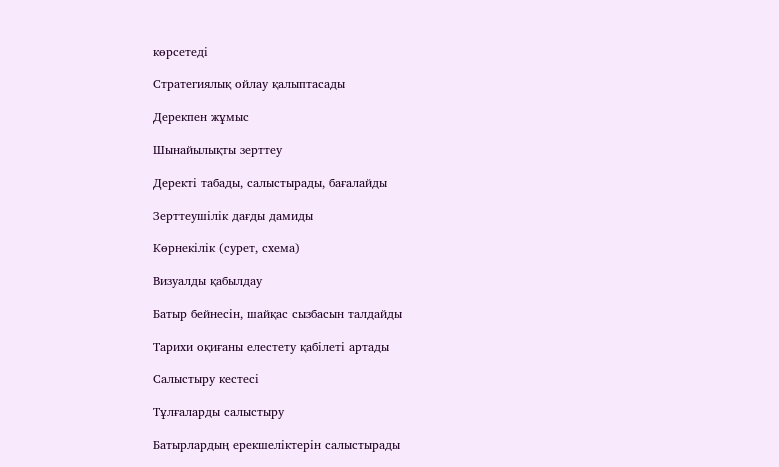көрсетеді

Стратегиялық ойлау қалыптасады

Дерекпен жұмыс

Шынайылықты зерттеу

Деректі табады, салыстырады, бағалайды

Зерттеушілік дағды дамиды

Көрнекілік (сурет, схема)

Визуалды қабылдау

Батыр бейнесін, шайқас сызбасын талдайды

Тарихи оқиғаны елестету қабілеті артады

Салыстыру кестесі

Тұлғаларды салыстыру

Батырлардың ерекшеліктерін салыстырады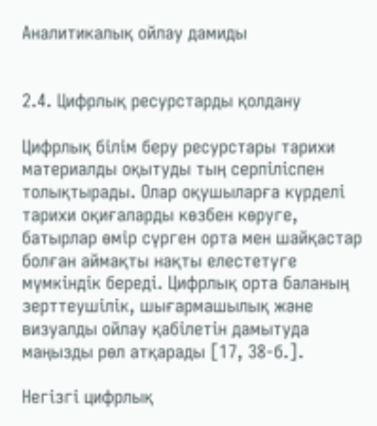Аналитикалық ойлау дамиды


2.4. Цифрлық ресурстарды қолдану

Цифрлық білім беру ресурстары тарихи материалды оқытуды тың серпіліспен толықтырады. Олар оқушыларға күрделі тарихи оқиғаларды көзбен көруге, батырлар өмір сүрген орта мен шайқастар болған аймақты нақты елестетуге мүмкіндік береді. Цифрлық орта баланың зерттеушілік, шығармашылық және визуалды ойлау қабілетін дамытуда маңызды рөл атқарады [17, 38-б.].

Негізгі цифрлық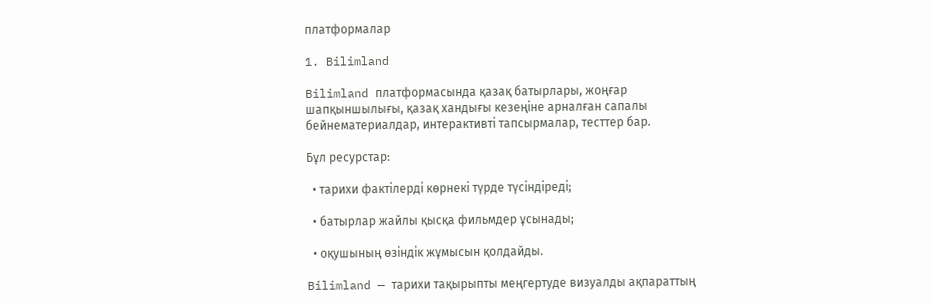платформалар

1. Bilimland

Bilimland платформасында қазақ батырлары, жоңғар шапқыншылығы, қазақ хандығы кезеңіне арналған сапалы бейнематериалдар, интерактивті тапсырмалар, тесттер бар.

Бұл ресурстар:

  • тарихи фактілерді көрнекі түрде түсіндіреді;

  • батырлар жайлы қысқа фильмдер ұсынады;

  • оқушының өзіндік жұмысын қолдайды.

Bilimland — тарихи тақырыпты меңгертуде визуалды ақпараттың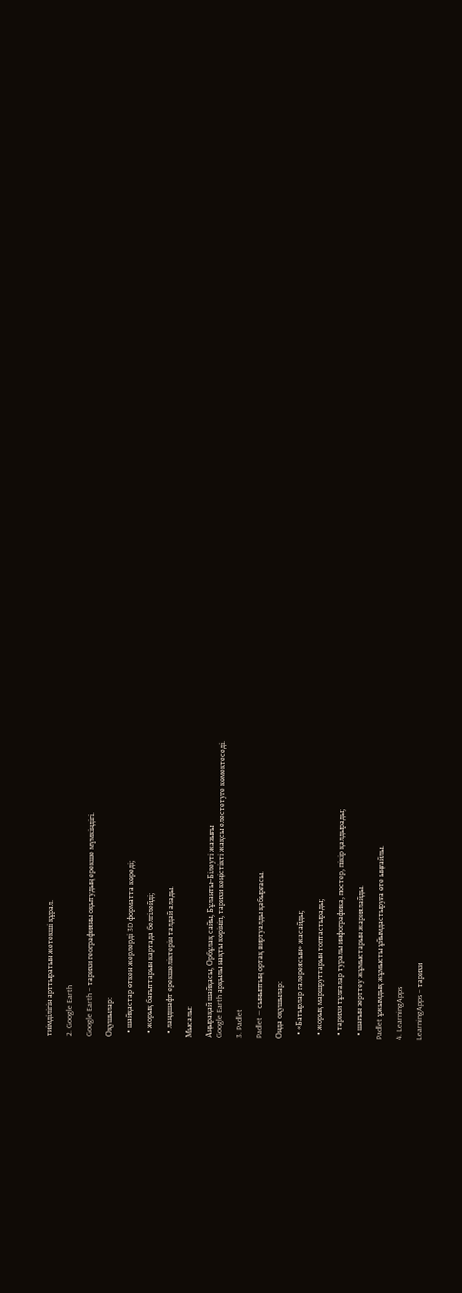тиімділігін арттыратын жетекші құрал.

2. Google Earth

Google Earth – тарихи географияны оқытудың ерекше мүмкіндігі.

Оқушылар:

  • шайқастар өткен жерлерді 3D форматта көреді;

  • жорық бағыттарын картада белгілейді;

  • ландшафт ерекшеліктерін талдай алады.

Мысалы:

Аңырақай шайқасы, Орбұлақ сайы, Бұланты–Білеуті жазығы
Google Earth арқылы нақты көрініп, тарихи кеңістікті жақсы елестетуге көмектеседі.

3. Padlet

Padlet — сыныптың ортақ виртуалды қабырғасы.

Онда оқушылар:

  • «Батырлар галереясын» жасайды;

  • жорық маршруттарын топтастырады;

  • тарихи тұлғалар туралы инфографика, постер, пікір қалдырады;

  • шағын зерттеу жұмыстарын жариялайды.

Padlet ұжымдық жұмысты ұйымдастыруға өте ыңғайлы.

4. LearningApps

LearningApps – тарихи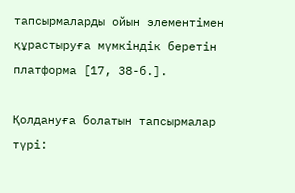тапсырмаларды ойын элементімен құрастыруға мүмкіндік беретін платформа [17, 38-б.].

Қолдануға болатын тапсырмалар түрі: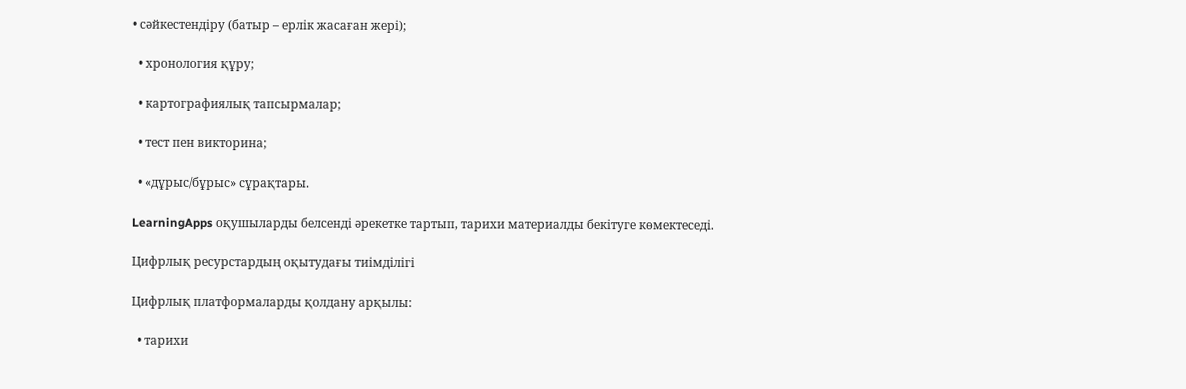• сәйкестендіру (батыр – ерлік жасаған жері);

  • хронология құру;

  • картографиялық тапсырмалар;

  • тест пен викторина;

  • «дұрыс/бұрыс» сұрақтары.

LearningApps оқушыларды белсенді әрекетке тартып, тарихи материалды бекітуге көмектеседі.

Цифрлық ресурстардың оқытудағы тиімділігі

Цифрлық платформаларды қолдану арқылы:

  • тарихи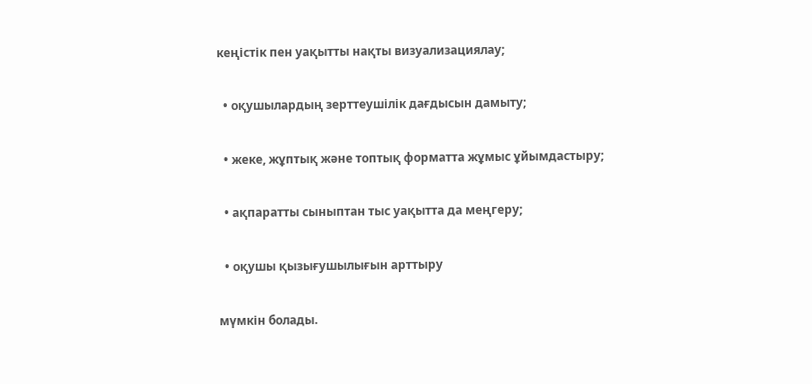кеңістік пен уақытты нақты визуализациялау;

  • оқушылардың зерттеушілік дағдысын дамыту;

  • жеке, жұптық және топтық форматта жұмыс ұйымдастыру;

  • ақпаратты сыныптан тыс уақытта да меңгеру;

  • оқушы қызығушылығын арттыру

мүмкін болады.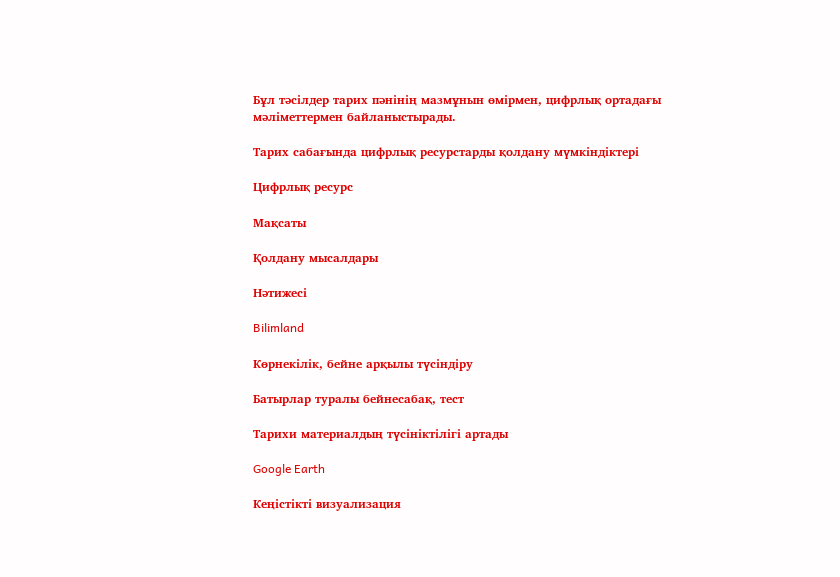Бұл тәсілдер тарих пәнінің мазмұнын өмірмен, цифрлық ортадағы мәліметтермен байланыстырады.

Тарих сабағында цифрлық ресурстарды қолдану мүмкіндіктері

Цифрлық ресурс

Мақсаты

Қолдану мысалдары

Нәтижесі

Bilimland

Көрнекілік, бейне арқылы түсіндіру

Батырлар туралы бейнесабақ, тест

Тарихи материалдың түсініктілігі артады

Google Earth

Кеңістікті визуализация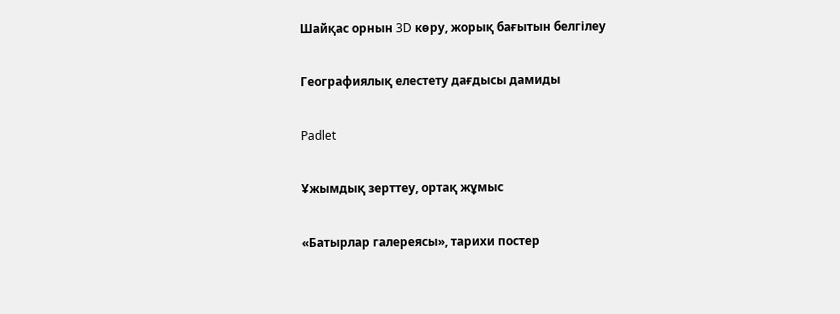Шайқас орнын 3D көру, жорық бағытын белгілеу

Географиялық елестету дағдысы дамиды

Padlet

Ұжымдық зерттеу, ортақ жұмыс

«Батырлар галереясы», тарихи постер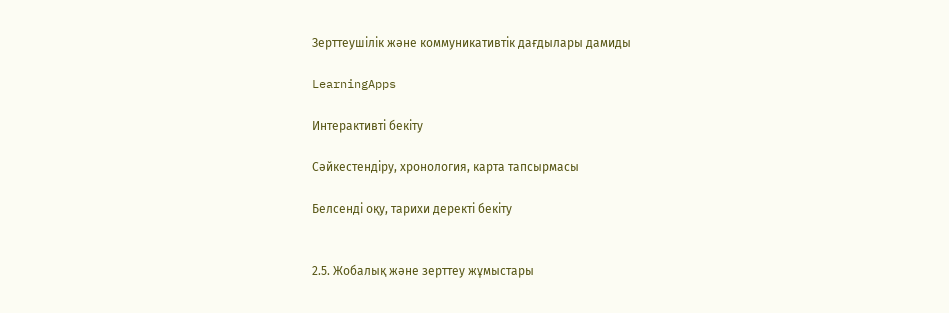Зерттеушілік және коммуникативтік дағдылары дамиды

LearningApps

Интерактивті бекіту

Сәйкестендіру, хронология, карта тапсырмасы

Белсенді оқу, тарихи деректі бекіту


2.5. Жобалық және зерттеу жұмыстары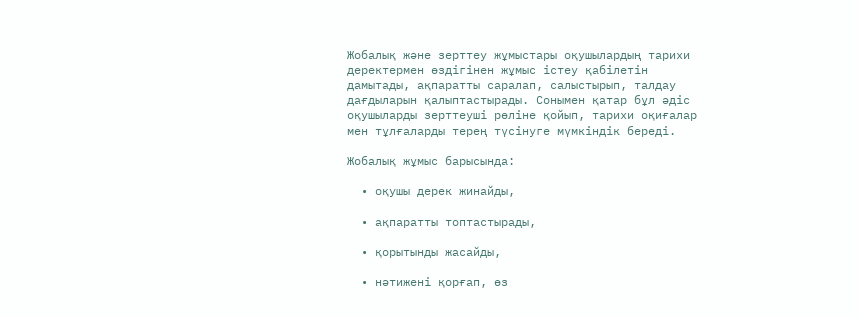Жобалық және зерттеу жұмыстары оқушылардың тарихи деректермен өздігінен жұмыс істеу қабілетін дамытады, ақпаратты саралап, салыстырып, талдау дағдыларын қалыптастырады. Сонымен қатар бұл әдіс оқушыларды зерттеуші рөліне қойып, тарихи оқиғалар мен тұлғаларды терең түсінуге мүмкіндік береді.

Жобалық жұмыс барысында:

  • оқушы дерек жинайды,

  • ақпаратты топтастырады,

  • қорытынды жасайды,

  • нәтижені қорғап, өз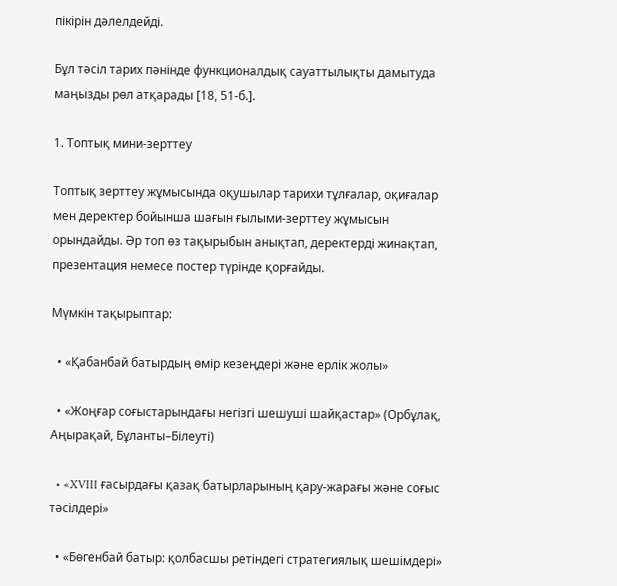пікірін дәлелдейді.

Бұл тәсіл тарих пәнінде функционалдық сауаттылықты дамытуда маңызды рөл атқарады [18, 51-б.].

1. Топтық мини-зерттеу

Топтық зерттеу жұмысында оқушылар тарихи тұлғалар, оқиғалар мен деректер бойынша шағын ғылыми-зерттеу жұмысын орындайды. Әр топ өз тақырыбын анықтап, деректерді жинақтап, презентация немесе постер түрінде қорғайды.

Мүмкін тақырыптар:

  • «Қабанбай батырдың өмір кезеңдері және ерлік жолы»

  • «Жоңғар соғыстарындағы негізгі шешуші шайқастар» (Орбұлақ, Аңырақай, Бұланты–Білеуті)

  • «XVIII ғасырдағы қазақ батырларының қару-жарағы және соғыс тәсілдері»

  • «Бөгенбай батыр: қолбасшы ретіндегі стратегиялық шешімдері»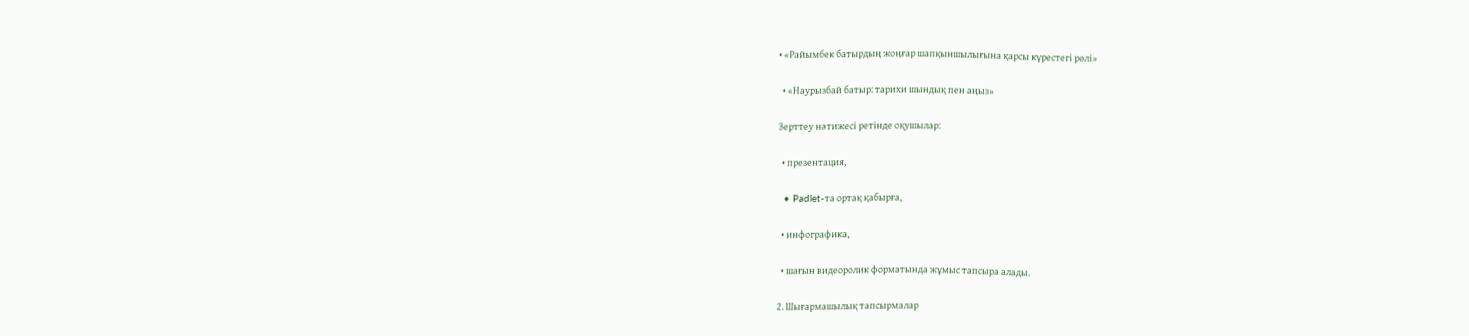• «Райымбек батырдың жоңғар шапқыншылығына қарсы күрестегі рөлі»

  • «Наурызбай батыр: тарихи шындық пен аңыз»

Зерттеу нәтижесі ретінде оқушылар:

  • презентация,

  • Padlet-та ортақ қабырға,

  • инфографика,

  • шағын видеоролик форматында жұмыс тапсыра алады.

2. Шығармашылық тапсырмалар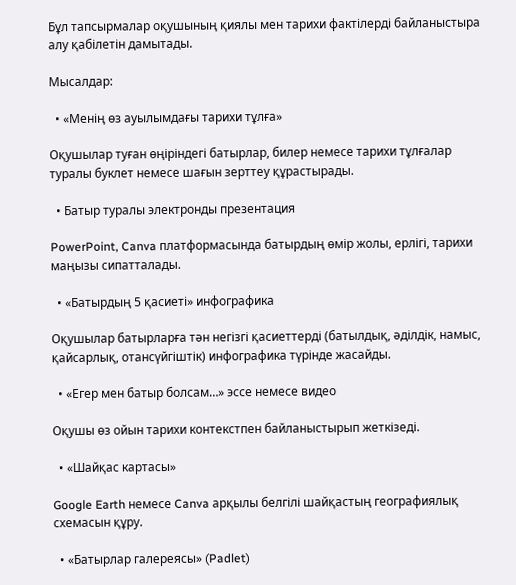Бұл тапсырмалар оқушының қиялы мен тарихи фактілерді байланыстыра алу қабілетін дамытады.

Мысалдар:

  • «Менің өз ауылымдағы тарихи тұлға»

Оқушылар туған өңіріндегі батырлар, билер немесе тарихи тұлғалар туралы буклет немесе шағын зерттеу құрастырады.

  • Батыр туралы электронды презентация

PowerPoint, Canva платформасында батырдың өмір жолы, ерлігі, тарихи маңызы сипатталады.

  • «Батырдың 5 қасиеті» инфографика

Оқушылар батырларға тән негізгі қасиеттерді (батылдық, әділдік, намыс, қайсарлық, отансүйгіштік) инфографика түрінде жасайды.

  • «Егер мен батыр болсам…» эссе немесе видео

Оқушы өз ойын тарихи контекстпен байланыстырып жеткізеді.

  • «Шайқас картасы»

Google Earth немесе Canva арқылы белгілі шайқастың географиялық схемасын құру.

  • «Батырлар галереясы» (Padlet)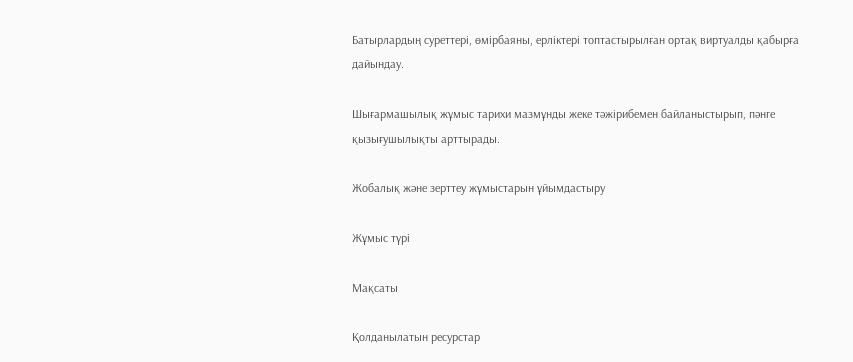Батырлардың суреттері, өмірбаяны, ерліктері топтастырылған ортақ виртуалды қабырға дайындау.

Шығармашылық жұмыс тарихи мазмұнды жеке тәжірибемен байланыстырып, пәнге қызығушылықты арттырады.

Жобалық және зерттеу жұмыстарын ұйымдастыру

Жұмыс түрі

Мақсаты

Қолданылатын ресурстар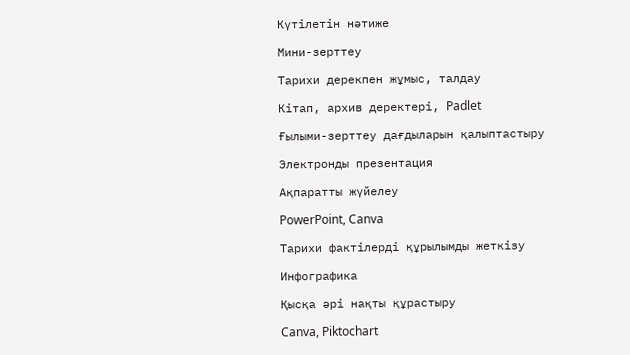Күтілетін нәтиже

Мини-зерттеу

Тарихи дерекпен жұмыс, талдау

Кітап, архив деректері, Padlet

Ғылыми-зерттеу дағдыларын қалыптастыру

Электронды презентация

Ақпаратты жүйелеу

PowerPoint, Canva

Тарихи фактілерді құрылымды жеткізу

Инфографика

Қысқа әрі нақты құрастыру

Canva, Piktochart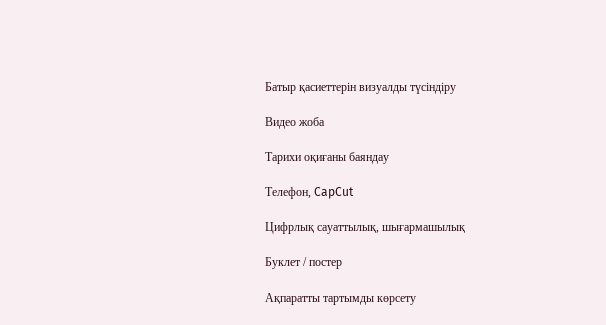Батыр қасиеттерін визуалды түсіндіру

Видео жоба

Тарихи оқиғаны баяндау

Телефон, CapCut

Цифрлық сауаттылық, шығармашылық

Буклет / постер

Ақпаратты тартымды көрсету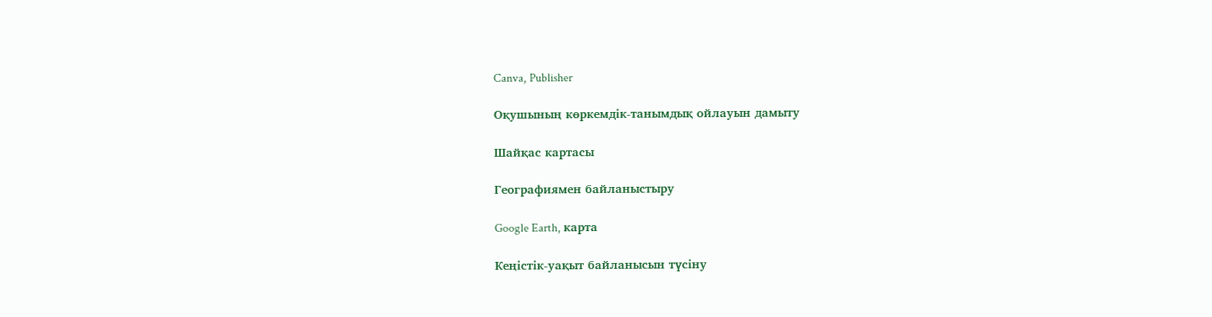Canva, Publisher

Оқушының көркемдік-танымдық ойлауын дамыту

Шайқас картасы

Географиямен байланыстыру

Google Earth, карта

Кеңістік-уақыт байланысын түсіну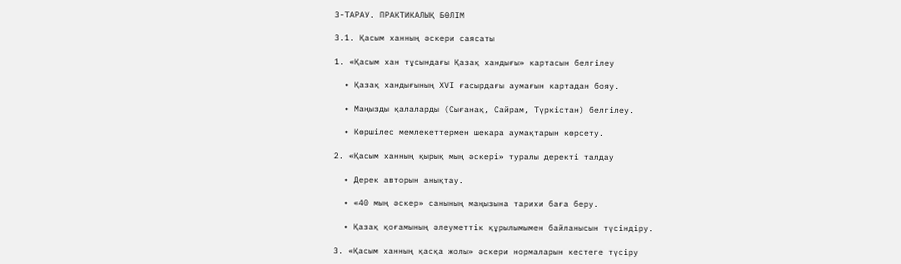3-ТАРАУ. ПРАКТИКАЛЫҚ БӨЛІМ

3.1. Қасым ханның әскери саясаты

1. «Қасым хан тұсындағы Қазақ хандығы» картасын белгілеу

  • Қазақ хандығының ХVI ғасырдағы аумағын картадан бояу.

  • Маңызды қалаларды (Сығанақ, Сайрам, Түркістан) белгілеу.

  • Көршілес мемлекеттермен шекара аумақтарын көрсету.

2. «Қасым ханның қырық мың әскері» туралы деректі талдау

  • Дерек авторын анықтау.

  • «40 мың әскер» санының маңызына тарихи баға беру.

  • Қазақ қоғамының әлеуметтік құрылымымен байланысын түсіндіру.

3. «Қасым ханның қасқа жолы» әскери нормаларын кестеге түсіру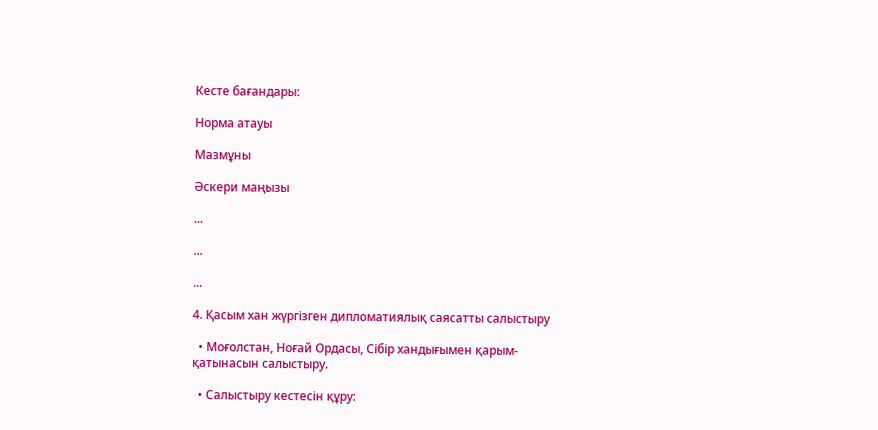Кесте бағандары:

Норма атауы

Мазмұны

Әскери маңызы

...

...

...

4. Қасым хан жүргізген дипломатиялық саясатты салыстыру

  • Моғолстан, Ноғай Ордасы, Сібір хандығымен қарым-қатынасын салыстыру.

  • Салыстыру кестесін құру: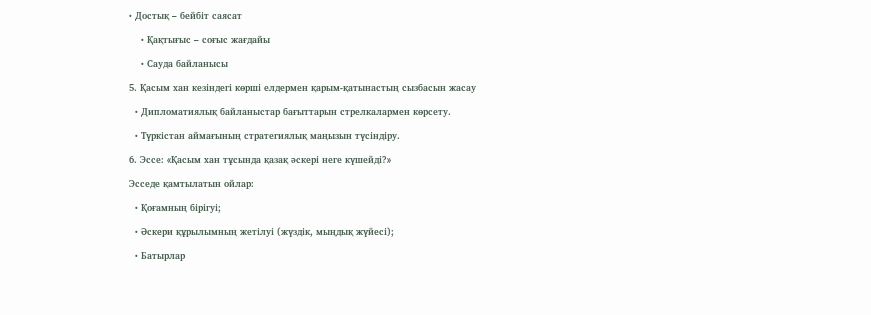• Достық – бейбіт саясат

    • Қақтығыс – соғыс жағдайы

    • Сауда байланысы

5. Қасым хан кезіндегі көрші елдермен қарым-қатынастың сызбасын жасау

  • Дипломатиялық байланыстар бағыттарын стрелкалармен көрсету.

  • Түркістан аймағының стратегиялық маңызын түсіндіру.

6. Эссе: «Қасым хан тұсында қазақ әскері неге күшейді?»

Эсседе қамтылатын ойлар:

  • Қоғамның бірігуі;

  • Әскери құрылымның жетілуі (жүздік, мыңдық жүйесі);

  • Батырлар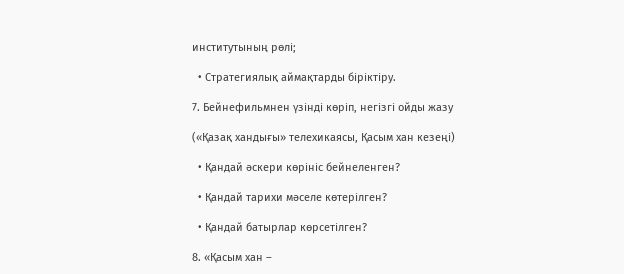институтының рөлі;

  • Стратегиялық аймақтарды біріктіру.

7. Бейнефильмнен үзінді көріп, негізгі ойды жазу

(«Қазақ хандығы» телехикаясы, Қасым хан кезеңі)

  • Қандай әскери көрініс бейнеленген?

  • Қандай тарихи мәселе көтерілген?

  • Қандай батырлар көрсетілген?

8. «Қасым хан –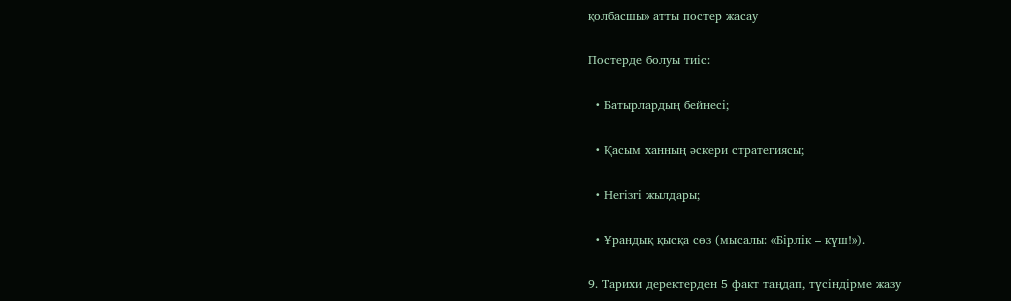қолбасшы» атты постер жасау

Постерде болуы тиіс:

  • Батырлардың бейнесі;

  • Қасым ханның әскери стратегиясы;

  • Негізгі жылдары;

  • Ұрандық қысқа сөз (мысалы: «Бірлік – күш!»).

9. Тарихи деректерден 5 факт таңдап, түсіндірме жазу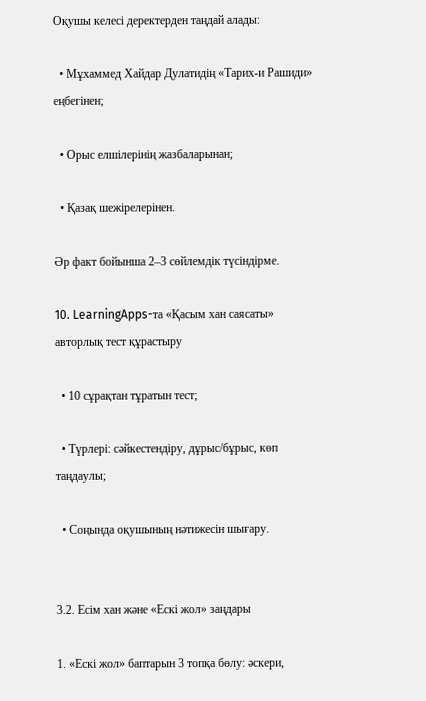Оқушы келесі деректерден таңдай алады:

  • Мұхаммед Хайдар Дулатидің «Тарих-и Рашиди» еңбегінен;

  • Орыс елшілерінің жазбаларынан;

  • Қазақ шежірелерінен.

Әр факт бойынша 2–3 сөйлемдік түсіндірме.

10. LearningApps-та «Қасым хан саясаты» авторлық тест құрастыру

  • 10 сұрақтан тұратын тест;

  • Түрлері: сәйкестендіру, дұрыс/бұрыс, көп таңдаулы;

  • Соңында оқушының нәтижесін шығару.


3.2. Есім хан және «Ескі жол» заңдары

1. «Ескі жол» баптарын 3 топқа бөлу: әскери,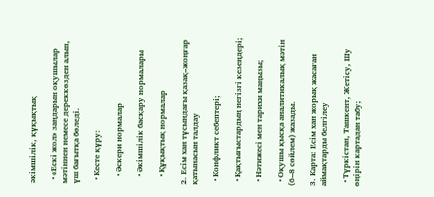әкімшілік, құқықтық

  • «Ескі жол» заңдарын оқушылар мәтіннен немесе дереккөзден алып, үш бағытқа бөледі.

  • Кесте құру:

    • Әскери нормалар

    • Әкімшілік басқару нормалары

    • Құқықтық нормалар

2. Есім хан тұсындағы қазақ–жоңғар қатынасын талдау

  • Конфликт себептері;

  • Қақтығыстардың негізгі кезеңдері;

  • Нәтижесі мен тарихи маңызы;

  • Оқушы қысқа аналитикалық мәтін (6–8 сөйлем) жазады.

3. Карта: Есім хан жорық жасаған аймақтарды белгілеу

  • Түркістан, Ташкент, Жетісу, Шу өңірін картадан табу;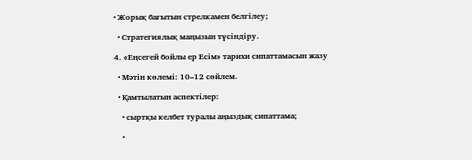• Жорық бағытын стрелкамен белгілеу;

  • Стратегиялық маңызын түсіндіру.

4. «Еңсегей бойлы ер Есім» тарихи сипаттамасын жазу

  • Мәтін көлемі: 10–12 сөйлем.

  • Қамтылатын аспектілер:

    • сыртқы келбет туралы аңыздық сипаттама;

    •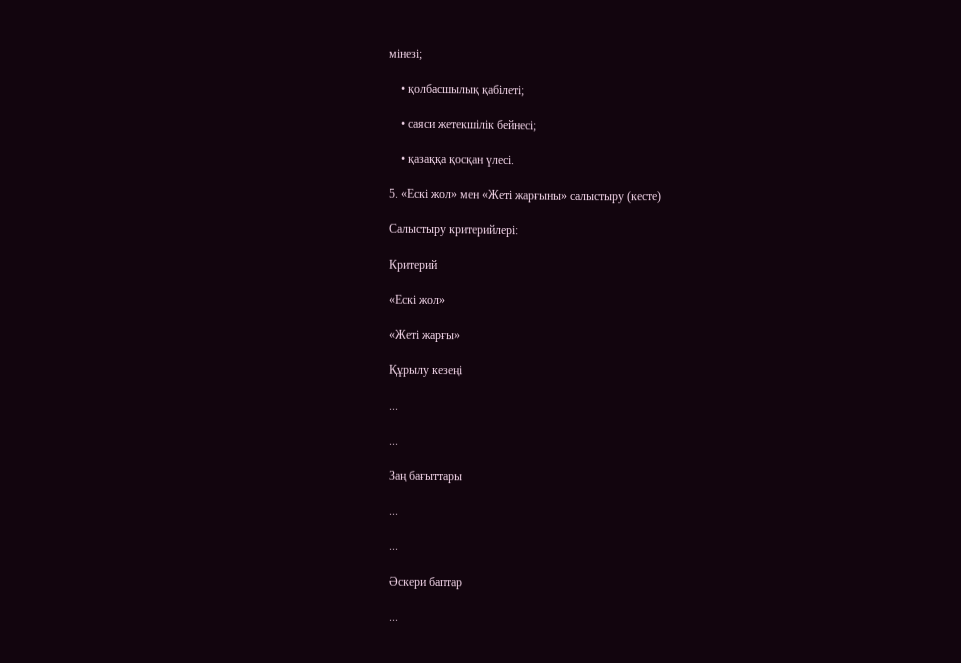мінезі;

    • қолбасшылық қабілеті;

    • саяси жетекшілік бейнесі;

    • қазаққа қосқан үлесі.

5. «Ескі жол» мен «Жеті жарғыны» салыстыру (кесте)

Салыстыру критерийлері:

Критерий

«Ескі жол»

«Жеті жарғы»

Құрылу кезеңі

...

...

Заң бағыттары

...

...

Әскери баптар

...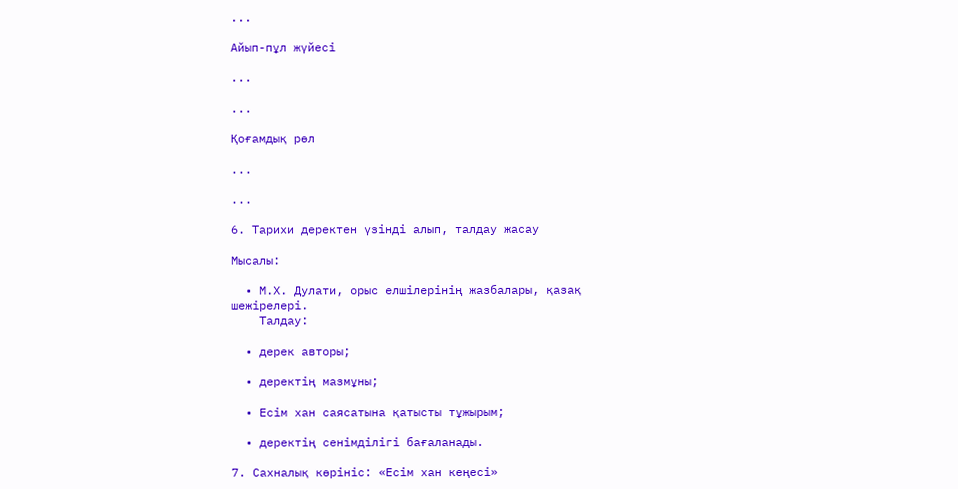...

Айып-пұл жүйесі

...

...

Қоғамдық рөл

...

...

6. Тарихи деректен үзінді алып, талдау жасау

Мысалы:

  • М.Х. Дулати, орыс елшілерінің жазбалары, қазақ шежірелері.
    Талдау:

  • дерек авторы;

  • деректің мазмұны;

  • Есім хан саясатына қатысты тұжырым;

  • деректің сенімділігі бағаланады.

7. Сахналық көрініс: «Есім хан кеңесі»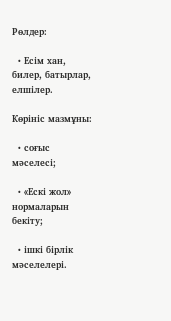Рөлдер:

  • Есім хан, билер, батырлар, елшілер.

Көрініс мазмұны:

  • соғыс мәселесі;

  • «Ескі жол» нормаларын бекіту;

  • ішкі бірлік мәселелері.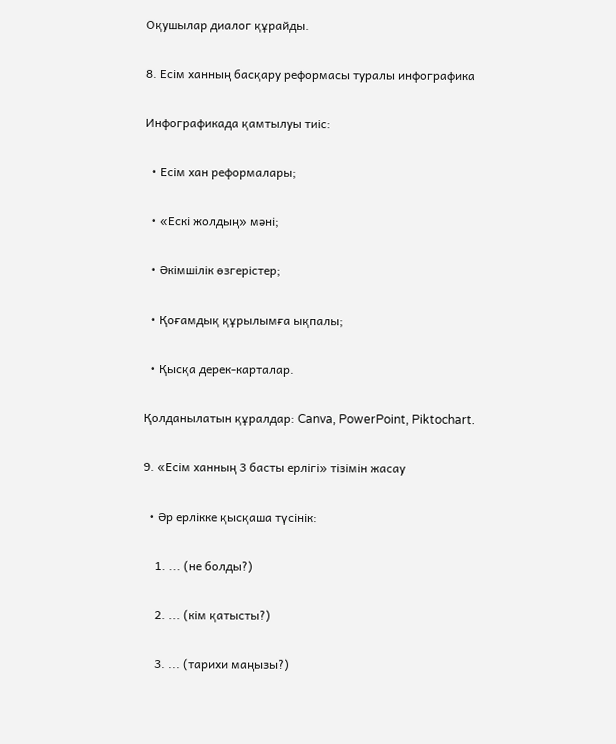Оқушылар диалог құрайды.

8. Есім ханның басқару реформасы туралы инфографика

Инфографикада қамтылуы тиіс:

  • Есім хан реформалары;

  • «Ескі жолдың» мәні;

  • Әкімшілік өзгерістер;

  • Қоғамдық құрылымға ықпалы;

  • Қысқа дерек-карталар.

Қолданылатын құралдар: Canva, PowerPoint, Piktochart.

9. «Есім ханның 3 басты ерлігі» тізімін жасау

  • Әр ерлікке қысқаша түсінік:

    1. ... (не болды?)

    2. ... (кім қатысты?)

    3. ... (тарихи маңызы?)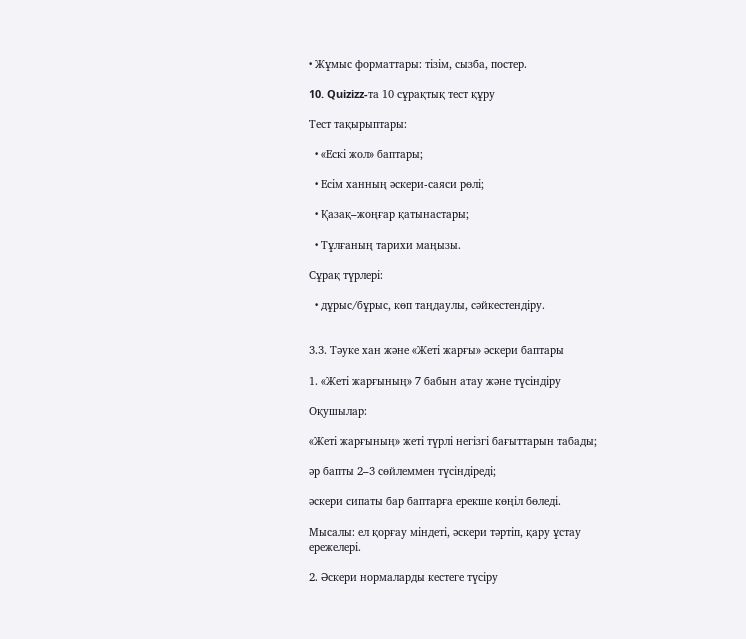• Жұмыс форматтары: тізім, сызба, постер.

10. Quizizz-та 10 сұрақтық тест құру

Тест тақырыптары:

  • «Ескі жол» баптары;

  • Есім ханның әскери-саяси рөлі;

  • Қазақ–жоңғар қатынастары;

  • Тұлғаның тарихи маңызы.

Сұрақ түрлері:

  • дұрыс/бұрыс, көп таңдаулы, сәйкестендіру.


3.3. Тәуке хан және «Жеті жарғы» әскери баптары

1. «Жеті жарғының» 7 бабын атау және түсіндіру

Оқушылар:

«Жеті жарғының» жеті түрлі негізгі бағыттарын табады;

әр бапты 2–3 сөйлеммен түсіндіреді;

әскери сипаты бар баптарға ерекше көңіл бөледі.

Мысалы: ел қорғау міндеті, әскери тәртіп, қару ұстау ережелері.

2. Әскери нормаларды кестеге түсіру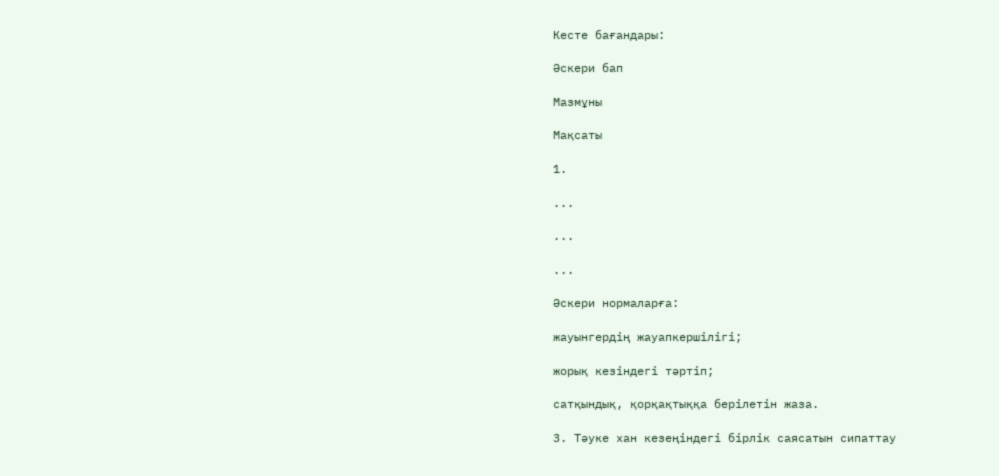Кесте бағандары:

Әскери бап

Мазмұны

Мақсаты

1.

...

...

...

Әскери нормаларға:

жауынгердің жауапкершілігі;

жорық кезіндегі тәртіп;

сатқындық, қорқақтыққа берілетін жаза.

3. Тәуке хан кезеңіндегі бірлік саясатын сипаттау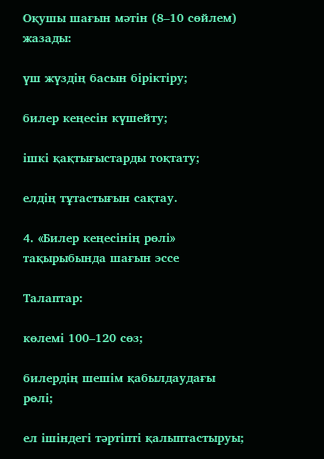Оқушы шағын мәтін (8–10 сөйлем) жазады:

үш жүздің басын біріктіру;

билер кеңесін күшейту;

ішкі қақтығыстарды тоқтату;

елдің тұтастығын сақтау.

4. «Билер кеңесінің рөлі» тақырыбында шағын эссе

Талаптар:

көлемі 100–120 сөз;

билердің шешім қабылдаудағы рөлі;

ел ішіндегі тәртіпті қалыптастыруы;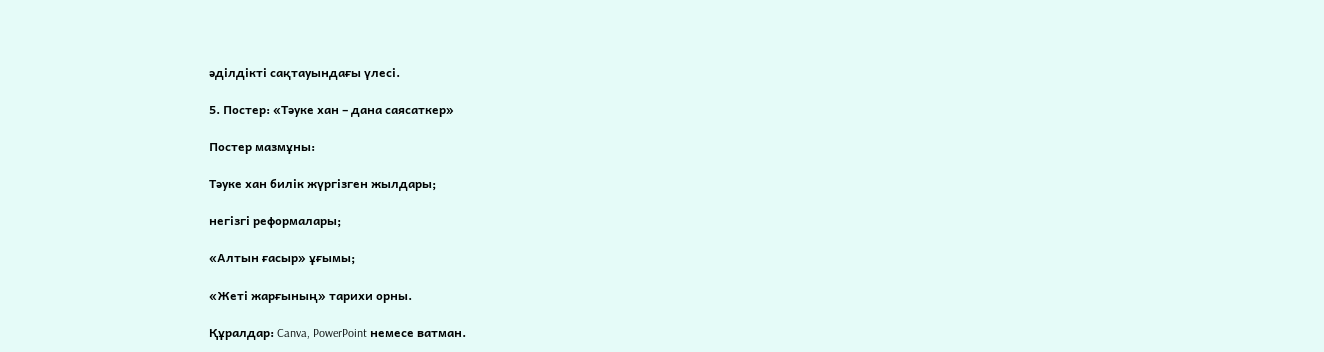әділдікті сақтауындағы үлесі.

5. Постер: «Тәуке хан – дана саясаткер»

Постер мазмұны:

Тәуке хан билік жүргізген жылдары;

негізгі реформалары;

«Алтын ғасыр» ұғымы;

«Жеті жарғының» тарихи орны.

Құралдар: Canva, PowerPoint немесе ватман.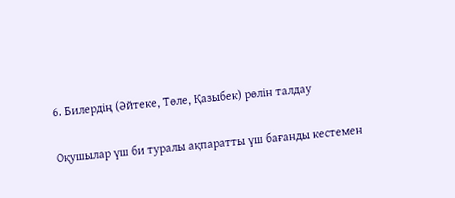6. Билердің (Әйтеке, Төле, Қазыбек) рөлін талдау

Оқушылар үш би туралы ақпаратты үш бағанды кестемен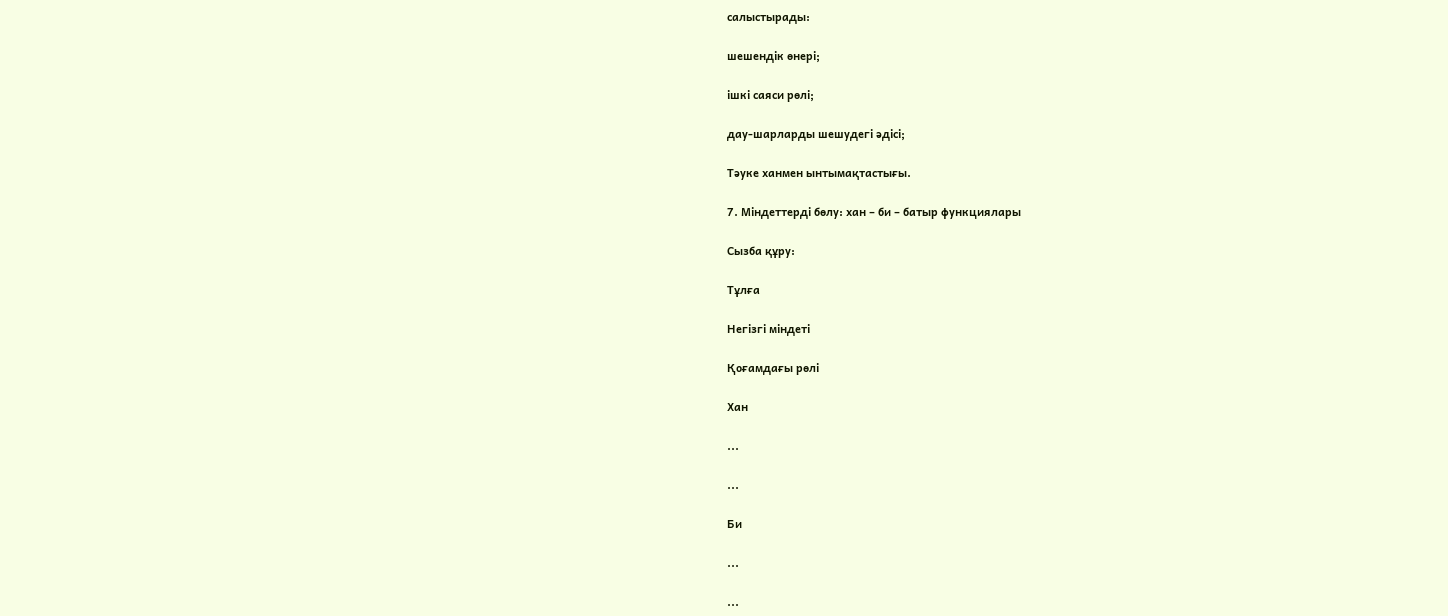салыстырады:

шешендік өнері;

ішкі саяси рөлі;

дау-шарларды шешудегі әдісі;

Тәуке ханмен ынтымақтастығы.

7. Міндеттерді бөлу: хан – би – батыр функциялары

Сызба құру:

Тұлға

Негізгі міндеті

Қоғамдағы рөлі

Хан

...

...

Би

...

...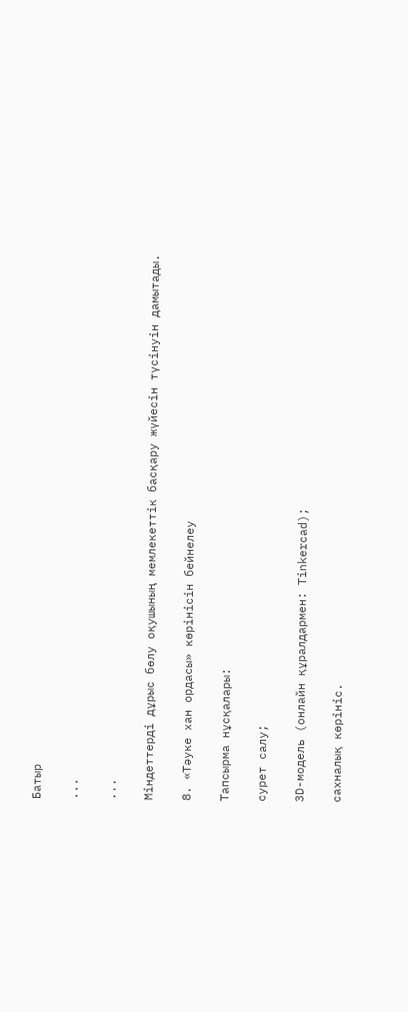Батыр

...

...

Міндеттерді дұрыс бөлу оқушының мемлекеттік басқару жүйесін түсінуін дамытады.

8. «Тәуке хан ордасы» көрінісін бейнелеу

Тапсырма нұсқалары:

сурет салу;

3D-модель (онлайн құралдармен: Tinkercad);

сахналық көрініс.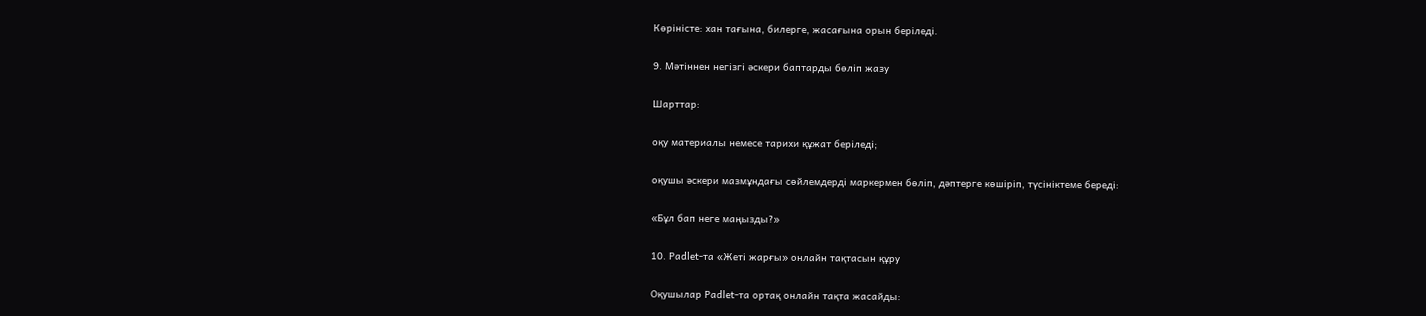Көріністе: хан тағына, билерге, жасағына орын беріледі.

9. Мәтіннен негізгі әскери баптарды бөліп жазу

Шарттар:

оқу материалы немесе тарихи құжат беріледі;

оқушы әскери мазмұндағы сөйлемдерді маркермен бөліп, дәптерге көшіріп, түсініктеме береді:

«Бұл бап неге маңызды?»

10. Padlet-та «Жеті жарғы» онлайн тақтасын құру

Оқушылар Padlet-та ортақ онлайн тақта жасайды: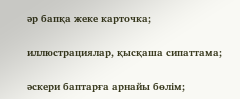әр бапқа жеке карточка;

иллюстрациялар, қысқаша сипаттама;

әскери баптарға арнайы бөлім;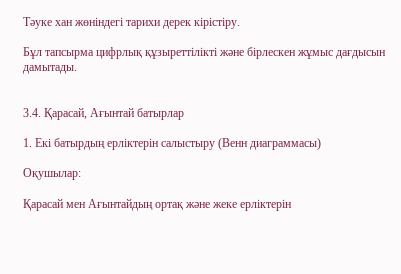Тәуке хан жөніндегі тарихи дерек кірістіру.

Бұл тапсырма цифрлық құзыреттілікті және бірлескен жұмыс дағдысын дамытады.


3.4. Қарасай, Ағынтай батырлар

1. Екі батырдың ерліктерін салыстыру (Венн диаграммасы)

Оқушылар:

Қарасай мен Ағынтайдың ортақ және жеке ерліктерін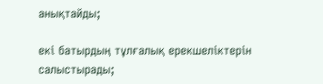анықтайды;

екі батырдың тұлғалық ерекшеліктерін салыстырады;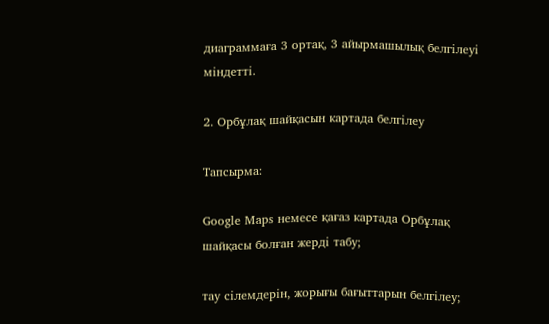диаграммаға 3 ортақ, 3 айырмашылық белгілеуі міндетті.

2. Орбұлақ шайқасын картада белгілеу

Тапсырма:

Google Maps немесе қағаз картада Орбұлақ шайқасы болған жерді табу;

тау сілемдерін, жорығы бағыттарын белгілеу;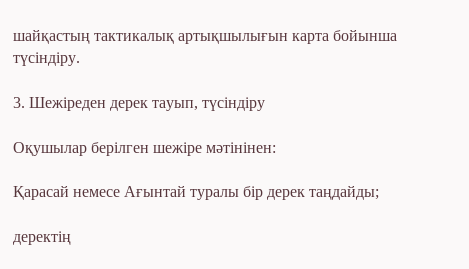шайқастың тактикалық артықшылығын карта бойынша түсіндіру.

3. Шежіреден дерек тауып, түсіндіру

Оқушылар берілген шежіре мәтінінен:

Қарасай немесе Ағынтай туралы бір дерек таңдайды;

деректің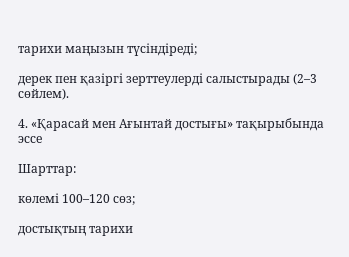тарихи маңызын түсіндіреді;

дерек пен қазіргі зерттеулерді салыстырады (2–3 сөйлем).

4. «Қарасай мен Ағынтай достығы» тақырыбында эссе

Шарттар:

көлемі 100–120 сөз;

достықтың тарихи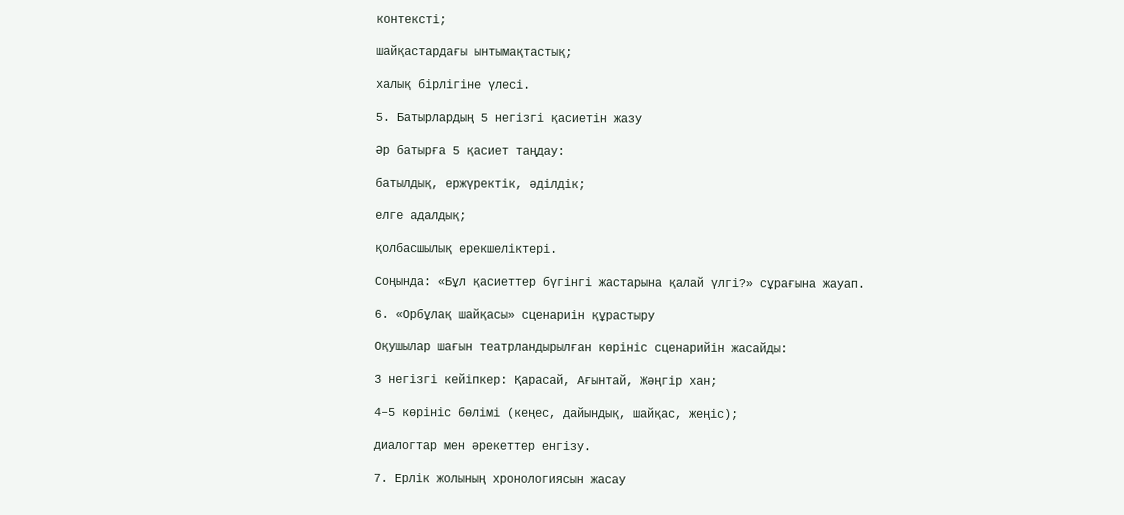контексті;

шайқастардағы ынтымақтастық;

халық бірлігіне үлесі.

5. Батырлардың 5 негізгі қасиетін жазу

Әр батырға 5 қасиет таңдау:

батылдық, ержүректік, әділдік;

елге адалдық;

қолбасшылық ерекшеліктері.

Соңында: «Бұл қасиеттер бүгінгі жастарына қалай үлгі?» сұрағына жауап.

6. «Орбұлақ шайқасы» сценариін құрастыру

Оқушылар шағын театрландырылған көрініс сценарийін жасайды:

3 негізгі кейіпкер: Қарасай, Ағынтай, Жәңгір хан;

4–5 көрініс бөлімі (кеңес, дайындық, шайқас, жеңіс);

диалогтар мен әрекеттер енгізу.

7. Ерлік жолының хронологиясын жасау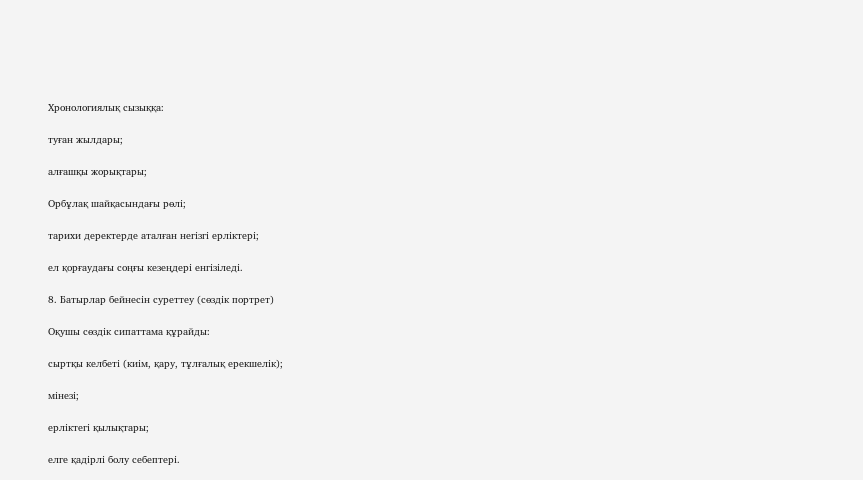Хронологиялық сызыққа:

туған жылдары;

алғашқы жорықтары;

Орбұлақ шайқасындағы рөлі;

тарихи деректерде аталған негізгі ерліктері;

ел қорғаудағы соңғы кезеңдері енгізіледі.

8. Батырлар бейнесін суреттеу (сөздік портрет)

Оқушы сөздік сипаттама құрайды:

сыртқы келбеті (киім, қару, тұлғалық ерекшелік);

мінезі;

ерліктегі қылықтары;

елге қадірлі болу себептері.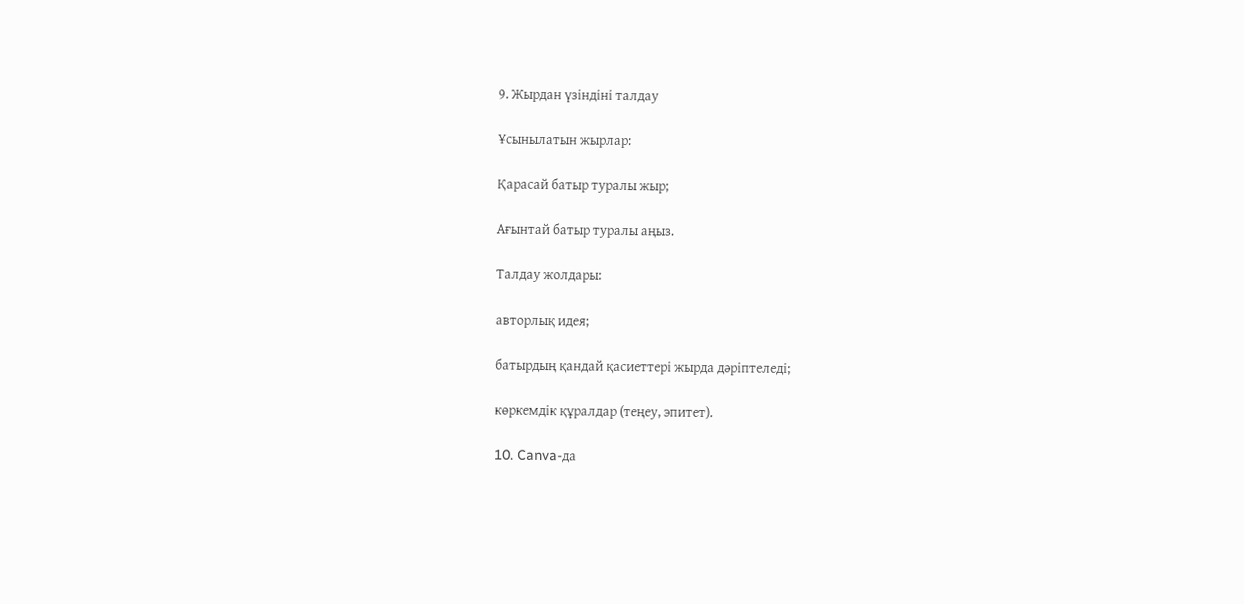9. Жырдан үзіндіні талдау

Ұсынылатын жырлар:

Қарасай батыр туралы жыр;

Ағынтай батыр туралы аңыз.

Талдау жолдары:

авторлық идея;

батырдың қандай қасиеттері жырда дәріптеледі;

көркемдік құралдар (теңеу, эпитет).

10. Canva-да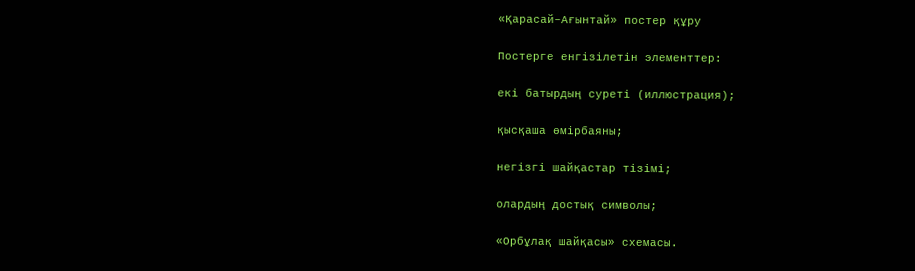«Қарасай–Ағынтай» постер құру

Постерге енгізілетін элементтер:

екі батырдың суреті (иллюстрация);

қысқаша өмірбаяны;

негізгі шайқастар тізімі;

олардың достық символы;

«Орбұлақ шайқасы» схемасы.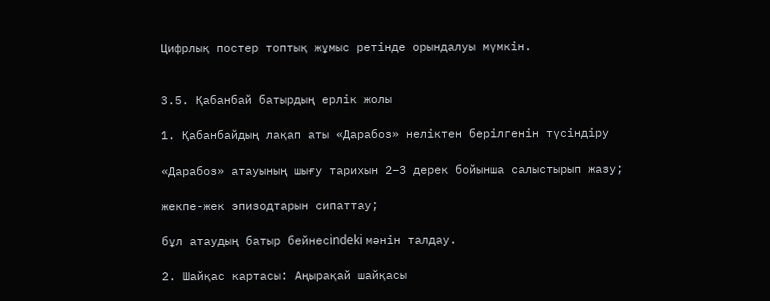Цифрлық постер топтық жұмыс ретінде орындалуы мүмкін.


3.5. Қабанбай батырдың ерлік жолы

1. Қабанбайдың лақап аты «Дарабоз» неліктен берілгенін түсіндіру

«Дарабоз» атауының шығу тарихын 2–3 дерек бойынша салыстырып жазу;

жекпе-жек эпизодтарын сипаттау;

бұл атаудың батыр бейнесindeki мәнін талдау.

2. Шайқас картасы: Аңырақай шайқасы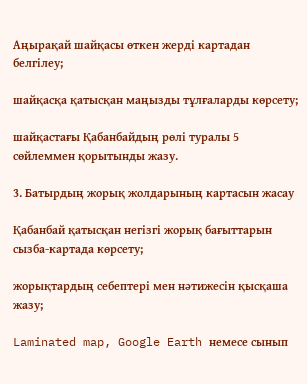Аңырақай шайқасы өткен жерді картадан белгілеу;

шайқасқа қатысқан маңызды тұлғаларды көрсету;

шайқастағы Қабанбайдың рөлі туралы 5 сөйлеммен қорытынды жазу.

3. Батырдың жорық жолдарының картасын жасау

Қабанбай қатысқан негізгі жорық бағыттарын сызба-картада көрсету;

жорықтардың себептері мен нәтижесін қысқаша жазу;

Laminated map, Google Earth немесе сынып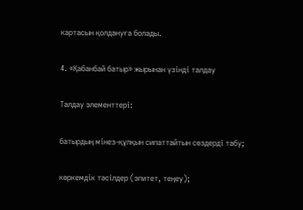картасын қолдануға болады.

4. «Қабанбай батыр» жырынан үзінді талдау

Талдау элементтері:

батырдың мінез-құлқын сипаттайтын сөздерді табу;

көркемдік тәсілдер (эпитет, теңеу);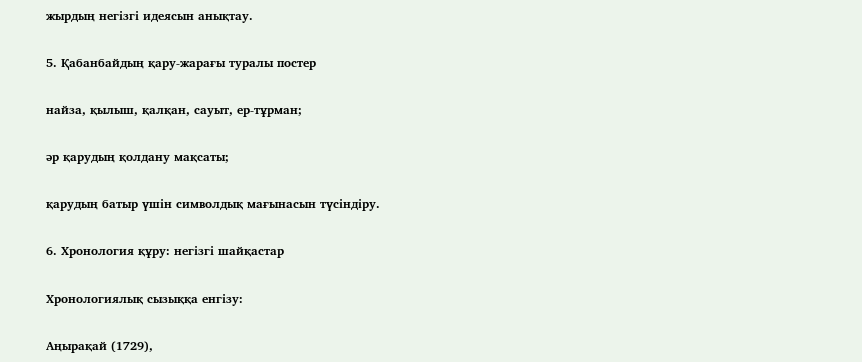жырдың негізгі идеясын анықтау.

5. Қабанбайдың қару-жарағы туралы постер

найза, қылыш, қалқан, сауыт, ер-тұрман;

әр қарудың қолдану мақсаты;

қарудың батыр үшін символдық мағынасын түсіндіру.

6. Хронология құру: негізгі шайқастар

Хронологиялық сызыққа енгізу:

Аңырақай (1729),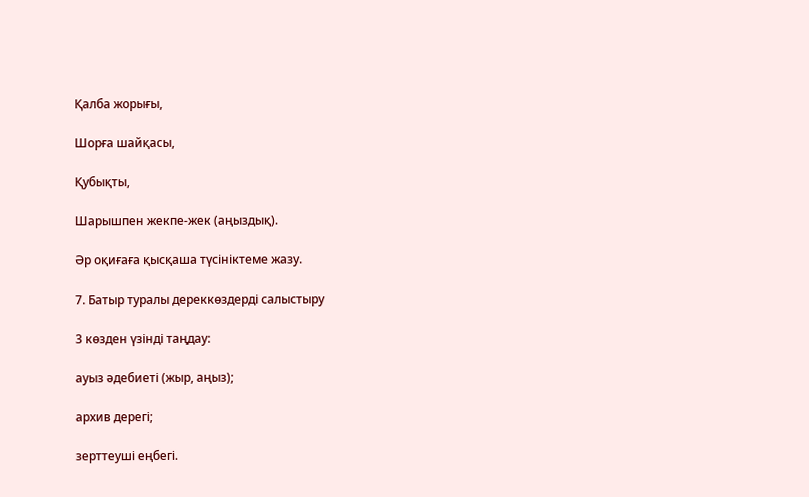Қалба жорығы,

Шорға шайқасы,

Қубықты,

Шарышпен жекпе-жек (аңыздық).

Әр оқиғаға қысқаша түсініктеме жазу.

7. Батыр туралы дереккөздерді салыстыру

3 көзден үзінді таңдау:

ауыз әдебиеті (жыр, аңыз);

архив дерегі;

зерттеуші еңбегі.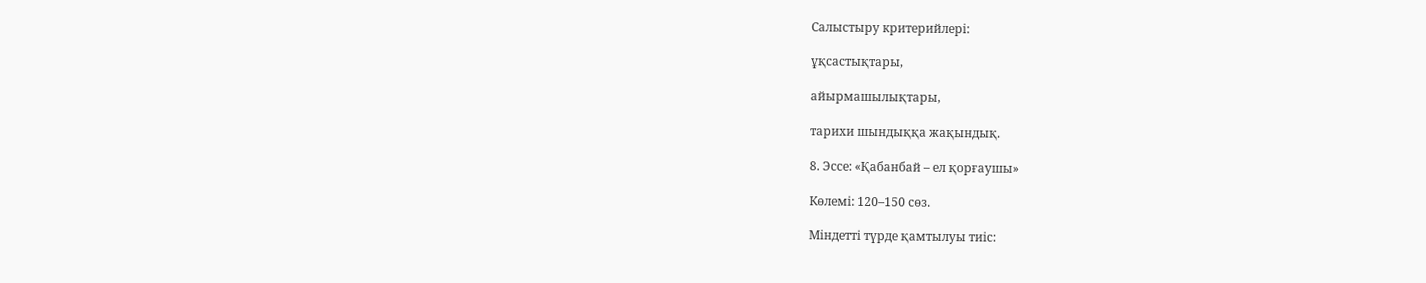Салыстыру критерийлері:

ұқсастықтары,

айырмашылықтары,

тарихи шындыққа жақындық.

8. Эссе: «Қабанбай – ел қорғаушы»

Көлемі: 120–150 сөз.

Міндетті түрде қамтылуы тиіс: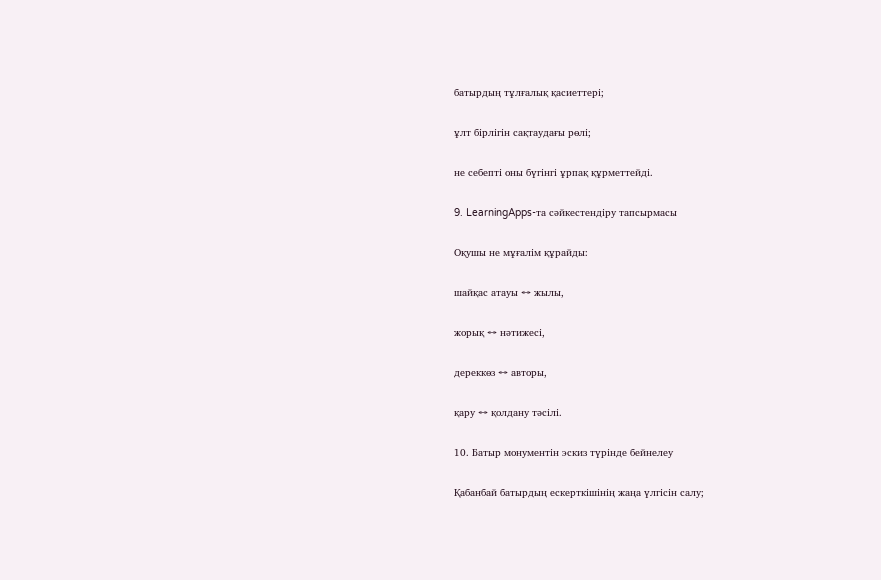батырдың тұлғалық қасиеттері;

ұлт бірлігін сақтаудағы рөлі;

не себепті оны бүгінгі ұрпақ құрметтейді.

9. LearningApps-та сәйкестендіру тапсырмасы

Оқушы не мұғалім құрайды:

шайқас атауы ↔ жылы,

жорық ↔ нәтижесі,

дереккөз ↔ авторы,

қару ↔ қолдану тәсілі.

10. Батыр монументін эскиз түрінде бейнелеу

Қабанбай батырдың ескерткішінің жаңа үлгісін салу;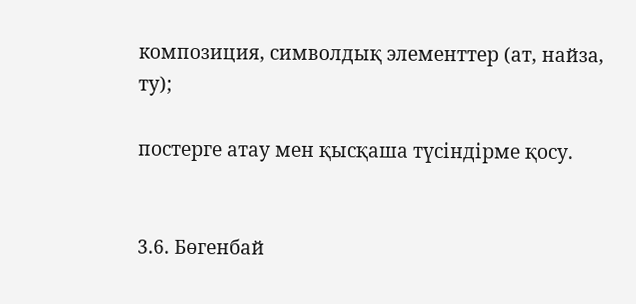композиция, символдық элементтер (ат, найза, ту);

постерге атау мен қысқаша түсіндірме қосу.


3.6. Бөгенбай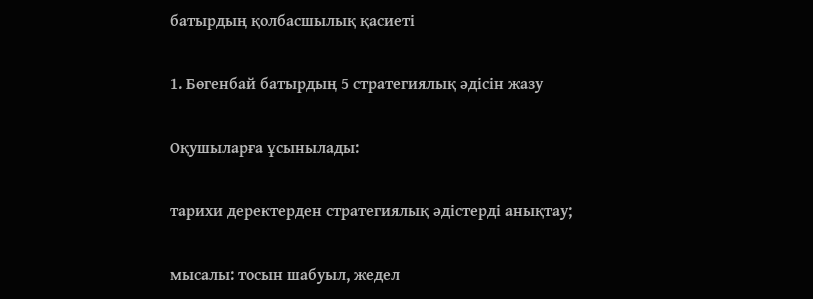батырдың қолбасшылық қасиеті

1. Бөгенбай батырдың 5 стратегиялық әдісін жазу

Оқушыларға ұсынылады:

тарихи деректерден стратегиялық әдістерді анықтау;

мысалы: тосын шабуыл, жедел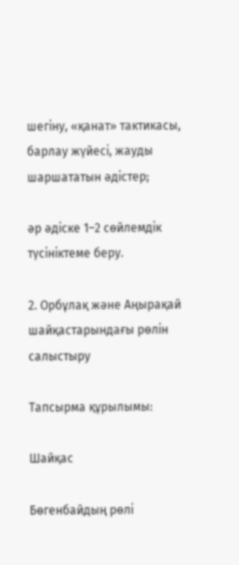шегіну, «қанат» тактикасы, барлау жүйесі, жауды шаршататын әдістер;

әр әдіске 1–2 сөйлемдік түсініктеме беру.

2. Орбұлақ және Аңырақай шайқастарындағы рөлін салыстыру

Тапсырма құрылымы:

Шайқас

Бөгенбайдың рөлі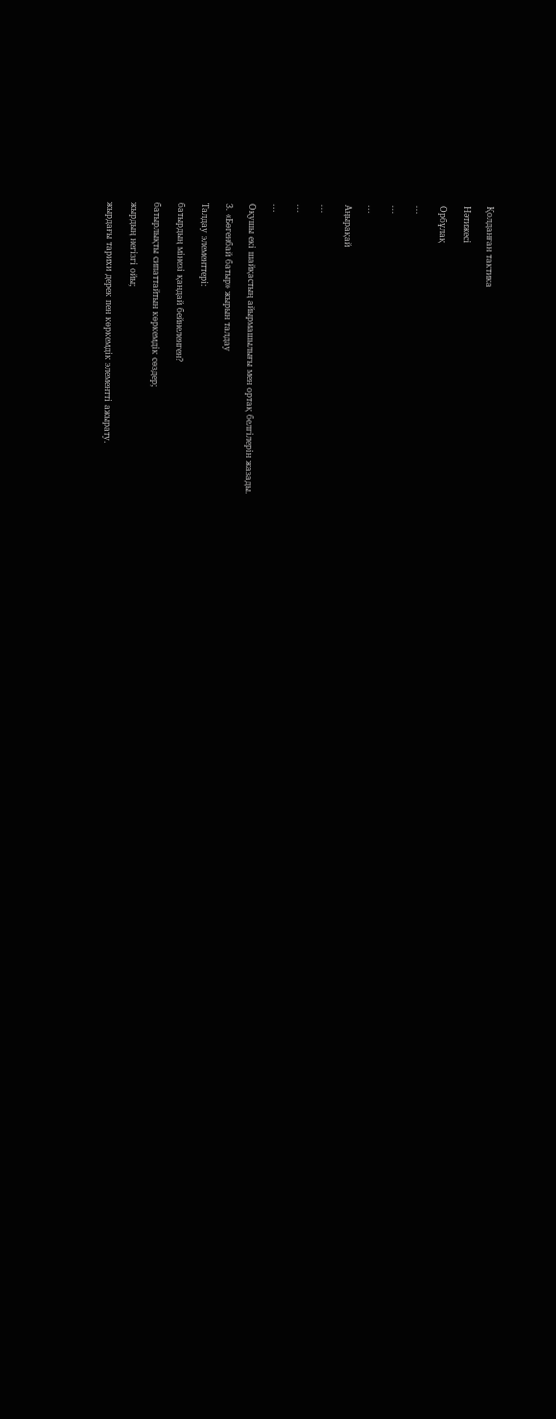Қолданған тактика

Нәтижесі

Орбұлақ

...

...

...

Аңырақай

...

...

...

Оқушы екі шайқастың айырмашылығы мен ортақ белгілерін жазады.

3. «Бөгенбай батыр» жырын талдау

Талдау элементтері:

батырдың мінезі қандай бейнеленген?

батырлықты сипаттайтын көркемдік сөздер;

жырдың негізгі ойы;

жырдағы тарихи дерек пен көркемдік элементті ажырату.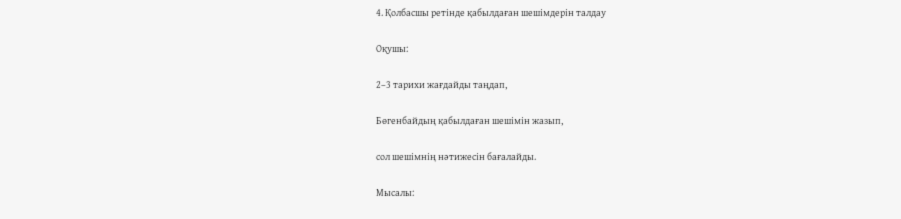4. Қолбасшы ретінде қабылдаған шешімдерін талдау

Оқушы:

2–3 тарихи жағдайды таңдап,

Бөгенбайдың қабылдаған шешімін жазып,

сол шешімнің нәтижесін бағалайды.

Мысалы: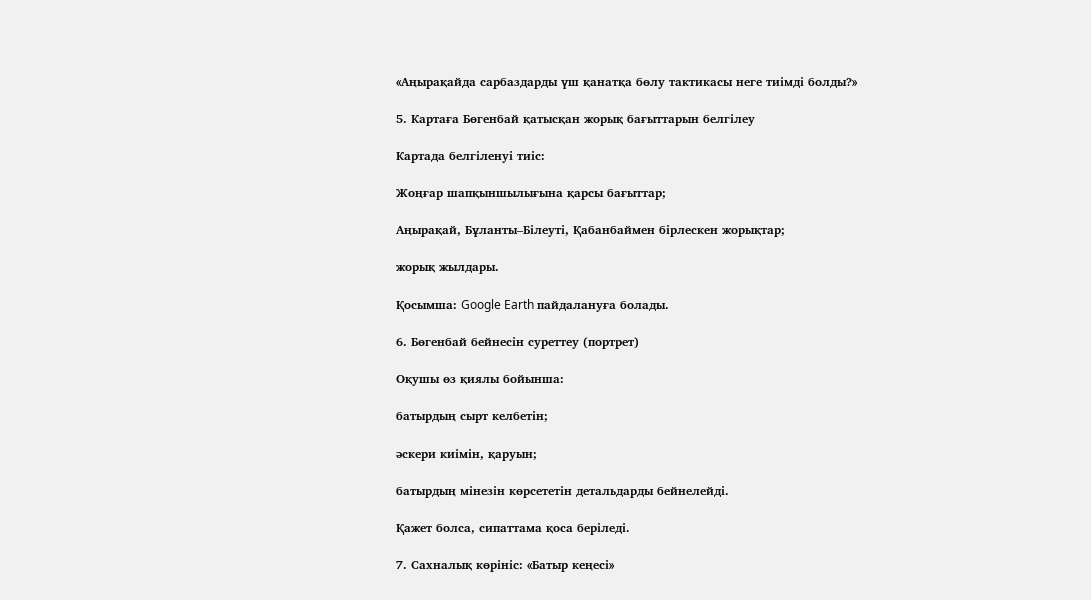«Аңырақайда сарбаздарды үш қанатқа бөлу тактикасы неге тиімді болды?»

5. Картаға Бөгенбай қатысқан жорық бағыттарын белгілеу

Картада белгіленуі тиіс:

Жоңғар шапқыншылығына қарсы бағыттар;

Аңырақай, Бұланты–Білеуті, Қабанбаймен бірлескен жорықтар;

жорық жылдары.

Қосымша: Google Earth пайдалануға болады.

6. Бөгенбай бейнесін суреттеу (портрет)

Оқушы өз қиялы бойынша:

батырдың сырт келбетін;

әскери киімін, қаруын;

батырдың мінезін көрсететін детальдарды бейнелейді.

Қажет болса, сипаттама қоса беріледі.

7. Сахналық көрініс: «Батыр кеңесі»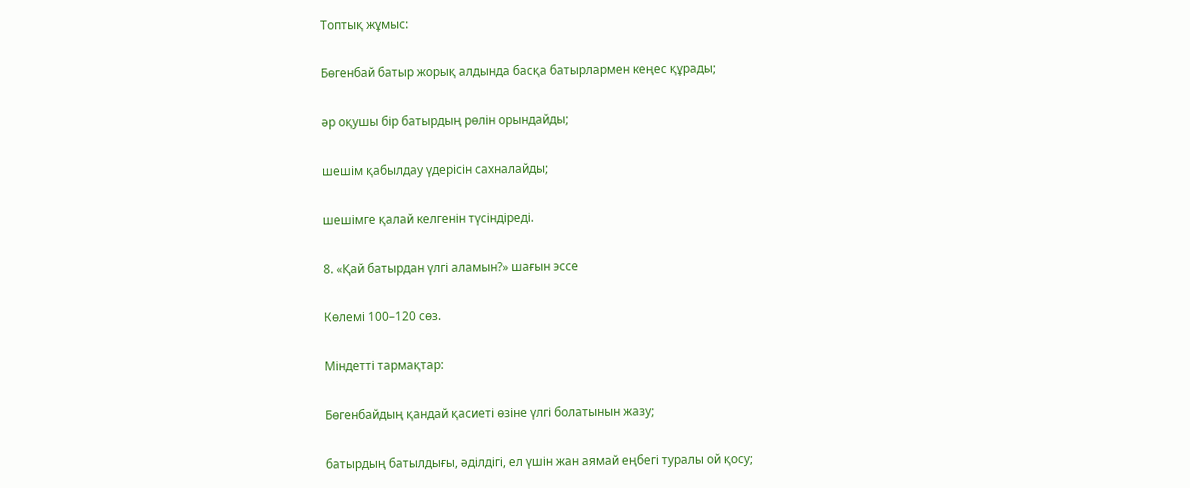Топтық жұмыс:

Бөгенбай батыр жорық алдында басқа батырлармен кеңес құрады;

әр оқушы бір батырдың рөлін орындайды;

шешім қабылдау үдерісін сахналайды;

шешімге қалай келгенін түсіндіреді.

8. «Қай батырдан үлгі аламын?» шағын эссе

Көлемі 100–120 сөз.

Міндетті тармақтар:

Бөгенбайдың қандай қасиеті өзіне үлгі болатынын жазу;

батырдың батылдығы, әділдігі, ел үшін жан аямай еңбегі туралы ой қосу;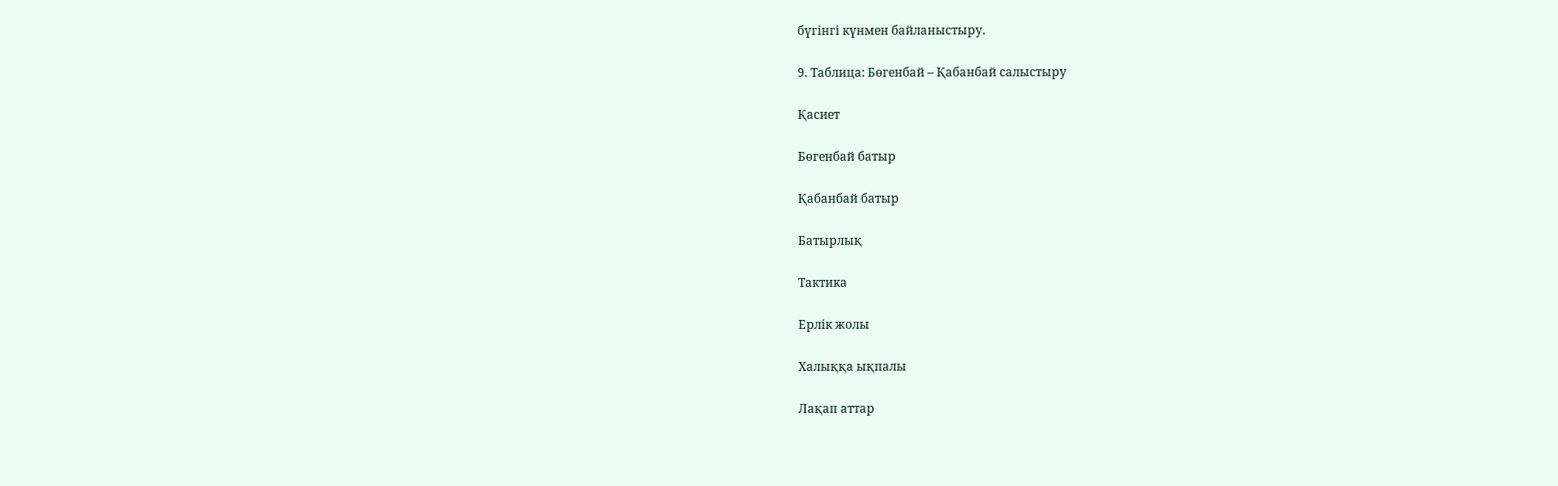бүгінгі күнмен байланыстыру.

9. Таблица: Бөгенбай – Қабанбай салыстыру

Қасиет

Бөгенбай батыр

Қабанбай батыр

Батырлық

Тактика

Ерлік жолы

Халыққа ықпалы

Лақап аттар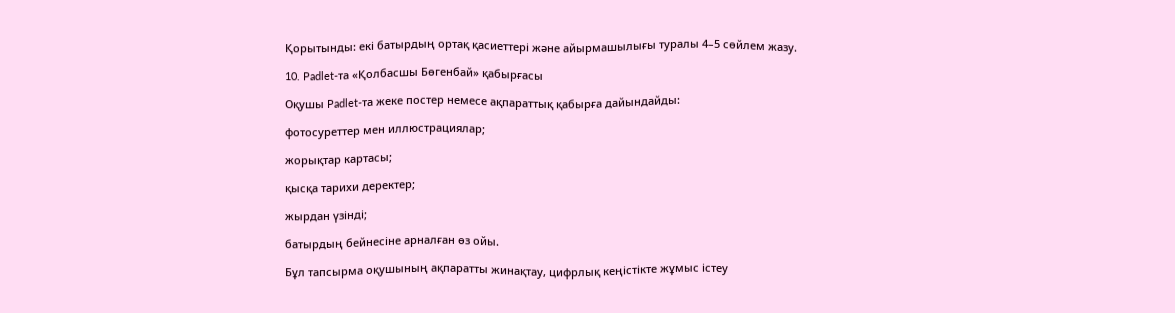Қорытынды: екі батырдың ортақ қасиеттері және айырмашылығы туралы 4–5 сөйлем жазу.

10. Padlet-та «Қолбасшы Бөгенбай» қабырғасы

Оқушы Padlet-та жеке постер немесе ақпараттық қабырға дайындайды:

фотосуреттер мен иллюстрациялар;

жорықтар картасы;

қысқа тарихи деректер;

жырдан үзінді;

батырдың бейнесіне арналған өз ойы.

Бұл тапсырма оқушының ақпаратты жинақтау, цифрлық кеңістікте жұмыс істеу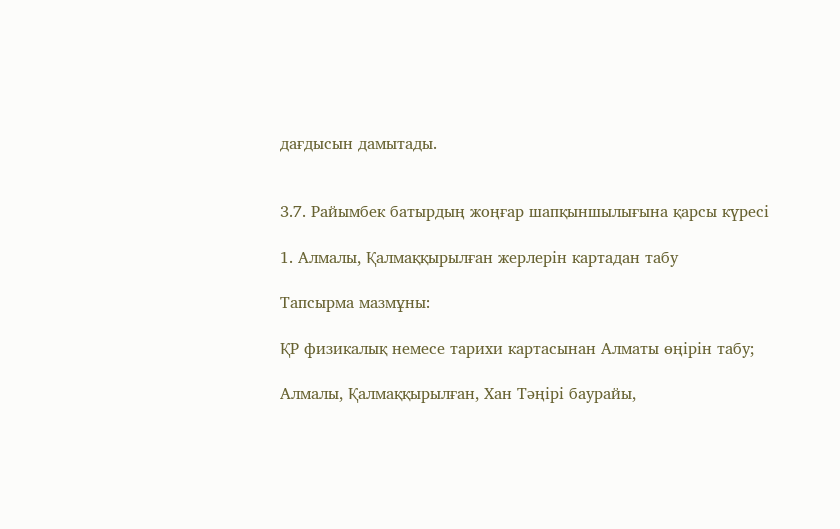дағдысын дамытады.


3.7. Райымбек батырдың жоңғар шапқыншылығына қарсы күресі

1. Алмалы, Қалмаққырылған жерлерін картадан табу

Тапсырма мазмұны:

ҚР физикалық немесе тарихи картасынан Алматы өңірін табу;

Алмалы, Қалмаққырылған, Хан Тәңірі баурайы,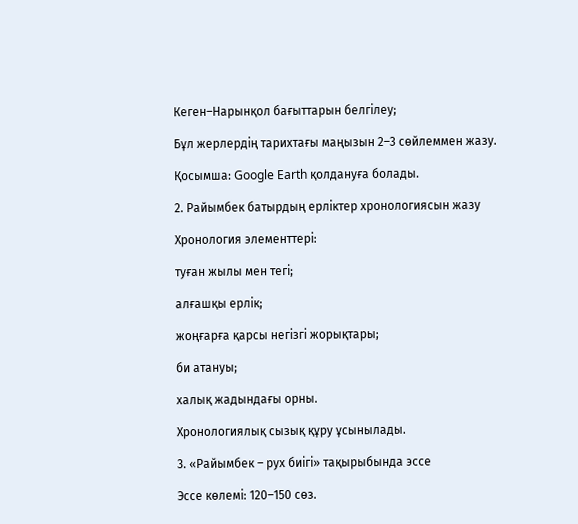Кеген–Нарынқол бағыттарын белгілеу;

Бұл жерлердің тарихтағы маңызын 2–3 сөйлеммен жазу.

Қосымша: Google Earth қолдануға болады.

2. Райымбек батырдың ерліктер хронологиясын жазу

Хронология элементтері:

туған жылы мен тегі;

алғашқы ерлік;

жоңғарға қарсы негізгі жорықтары;

би атануы;

халық жадындағы орны.

Хронологиялық сызық құру ұсынылады.

3. «Райымбек – рух биігі» тақырыбында эссе

Эссе көлемі: 120–150 сөз.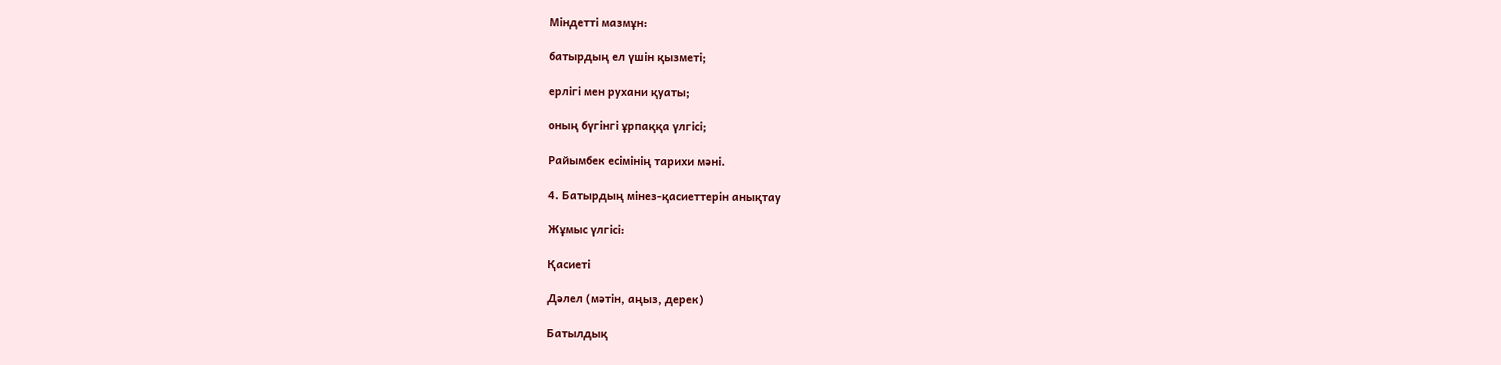Міндетті мазмұн:

батырдың ел үшін қызметі;

ерлігі мен рухани қуаты;

оның бүгінгі ұрпаққа үлгісі;

Райымбек есімінің тарихи мәні.

4. Батырдың мінез-қасиеттерін анықтау

Жұмыс үлгісі:

Қасиеті

Дәлел (мәтін, аңыз, дерек)

Батылдық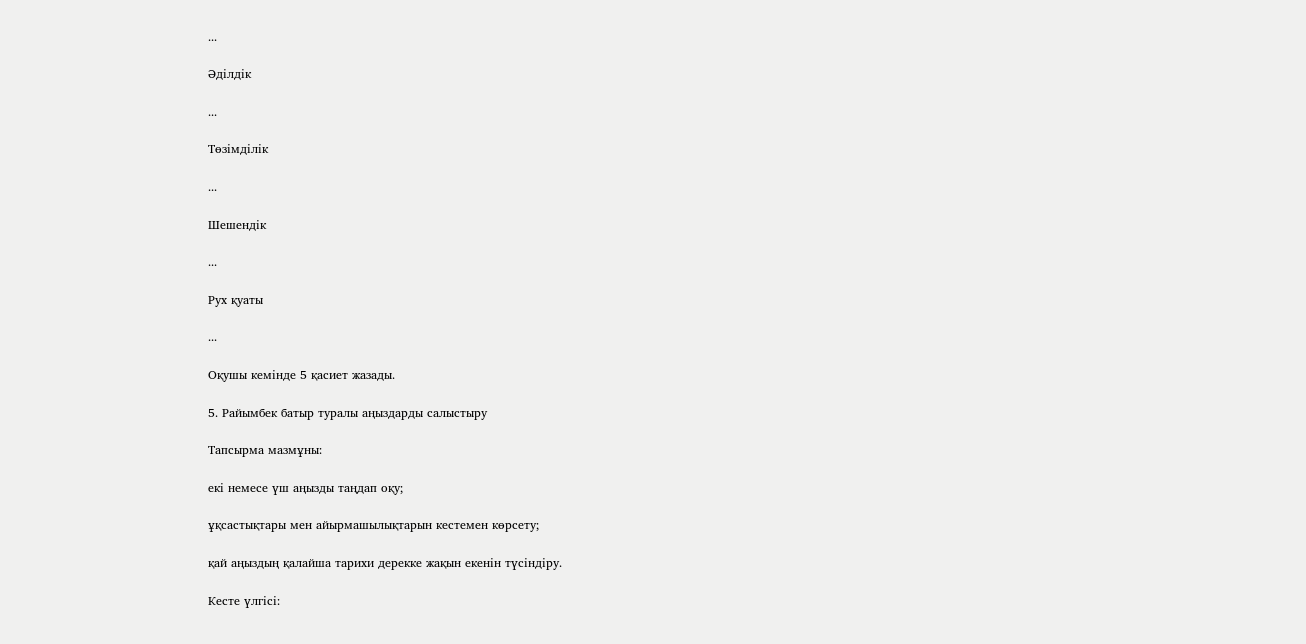...

Әділдік

...

Төзімділік

...

Шешендік

...

Рух қуаты

...

Оқушы кемінде 5 қасиет жазады.

5. Райымбек батыр туралы аңыздарды салыстыру

Тапсырма мазмұны:

екі немесе үш аңызды таңдап оқу;

ұқсастықтары мен айырмашылықтарын кестемен көрсету;

қай аңыздың қалайша тарихи дерекке жақын екенін түсіндіру.

Кесте үлгісі: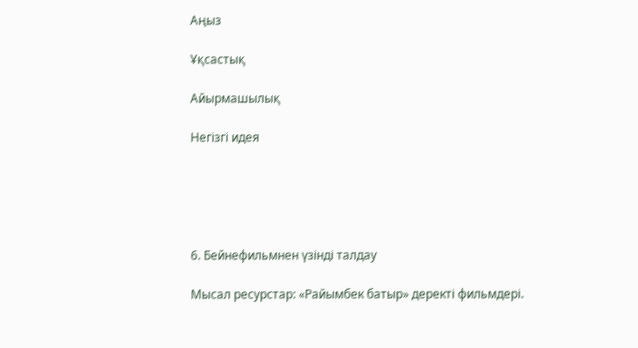Аңыз

Ұқсастық

Айырмашылық

Негізгі идея





6. Бейнефильмнен үзінді талдау

Мысал ресурстар: «Райымбек батыр» деректі фильмдері.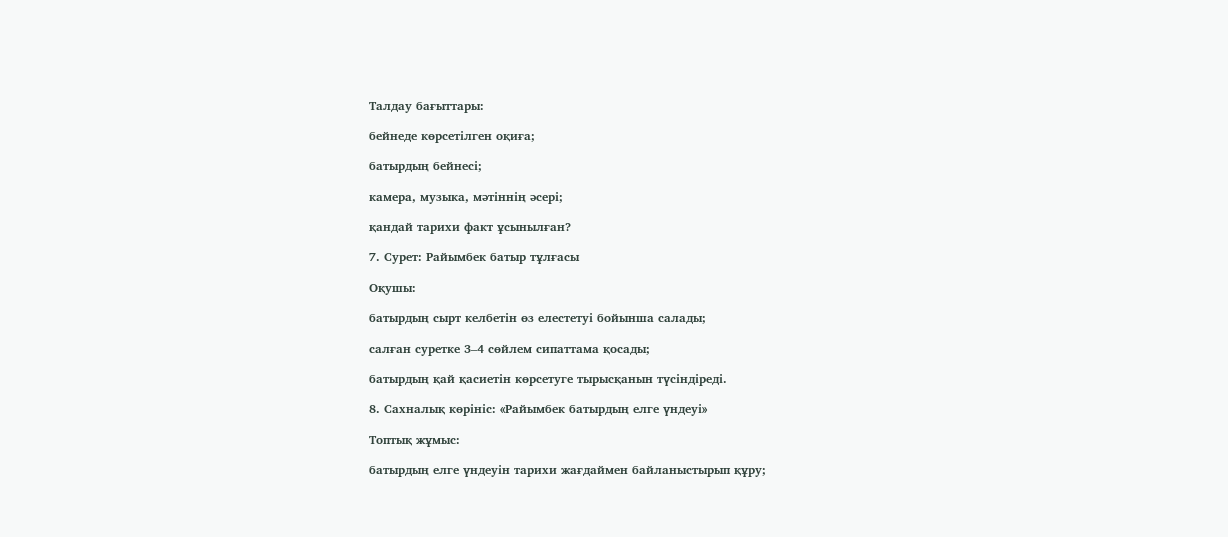Талдау бағыттары:

бейнеде көрсетілген оқиға;

батырдың бейнесі;

камера, музыка, мәтіннің әсері;

қандай тарихи факт ұсынылған?

7. Сурет: Райымбек батыр тұлғасы

Оқушы:

батырдың сырт келбетін өз елестетуі бойынша салады;

салған суретке 3–4 сөйлем сипаттама қосады;

батырдың қай қасиетін көрсетуге тырысқанын түсіндіреді.

8. Сахналық көрініс: «Райымбек батырдың елге үндеуі»

Топтық жұмыс:

батырдың елге үндеуін тарихи жағдаймен байланыстырып құру;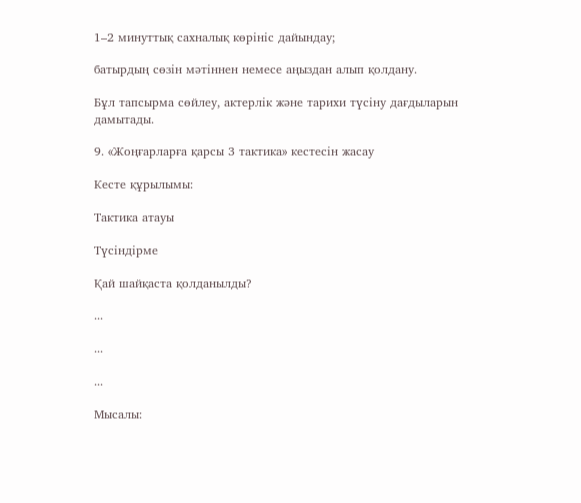1–2 минуттық сахналық көрініс дайындау;

батырдың сөзін мәтіннен немесе аңыздан алып қолдану.

Бұл тапсырма сөйлеу, актерлік және тарихи түсіну дағдыларын дамытады.

9. «Жоңғарларға қарсы 3 тактика» кестесін жасау

Кесте құрылымы:

Тактика атауы

Түсіндірме

Қай шайқаста қолданылды?

...

...

...

Мысалы: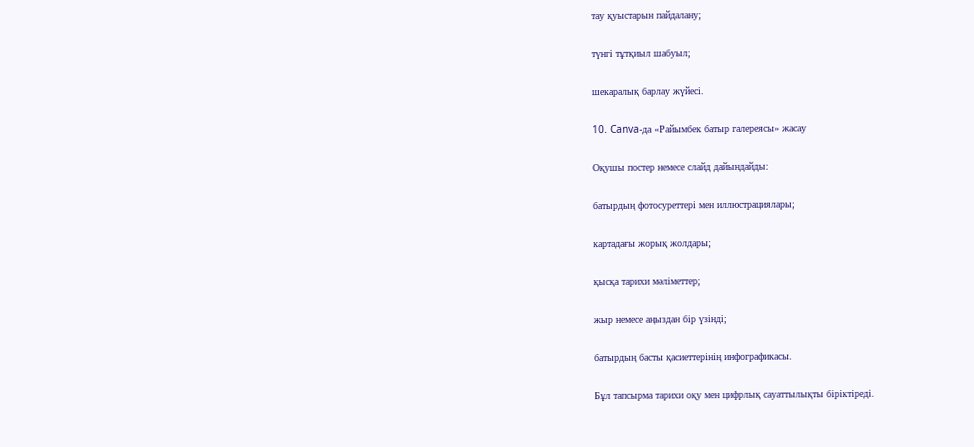тау қуыстарын пайдалану;

түнгі тұтқиыл шабуыл;

шекаралық барлау жүйесі.

10. Canva-да «Райымбек батыр галереясы» жасау

Оқушы постер немесе слайд дайындайды:

батырдың фотосуреттері мен иллюстрациялары;

картадағы жорық жолдары;

қысқа тарихи мәліметтер;

жыр немесе аңыздан бір үзінді;

батырдың басты қасиеттерінің инфографикасы.

Бұл тапсырма тарихи оқу мен цифрлық сауаттылықты біріктіреді.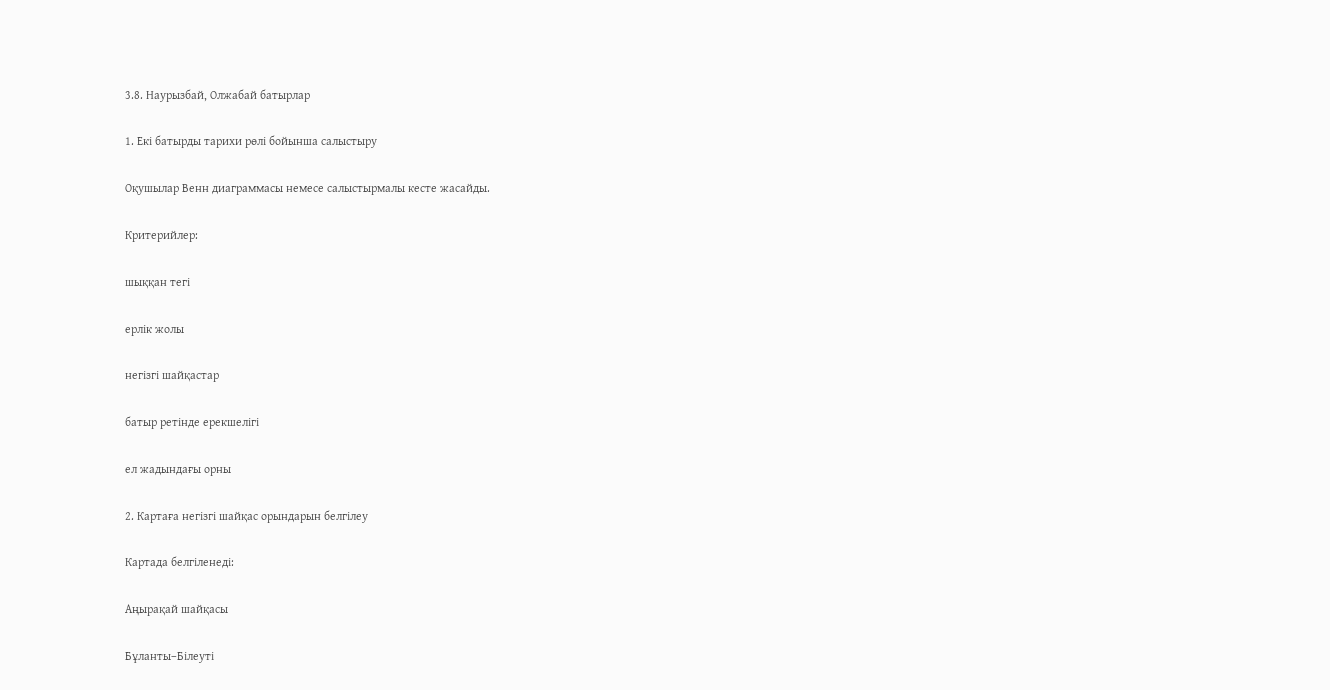3.8. Наурызбай, Олжабай батырлар

1. Екі батырды тарихи рөлі бойынша салыстыру

Оқушылар Венн диаграммасы немесе салыстырмалы кесте жасайды.

Критерийлер:

шыққан тегі

ерлік жолы

негізгі шайқастар

батыр ретінде ерекшелігі

ел жадындағы орны

2. Картаға негізгі шайқас орындарын белгілеу

Картада белгіленеді:

Аңырақай шайқасы

Бұланты–Білеуті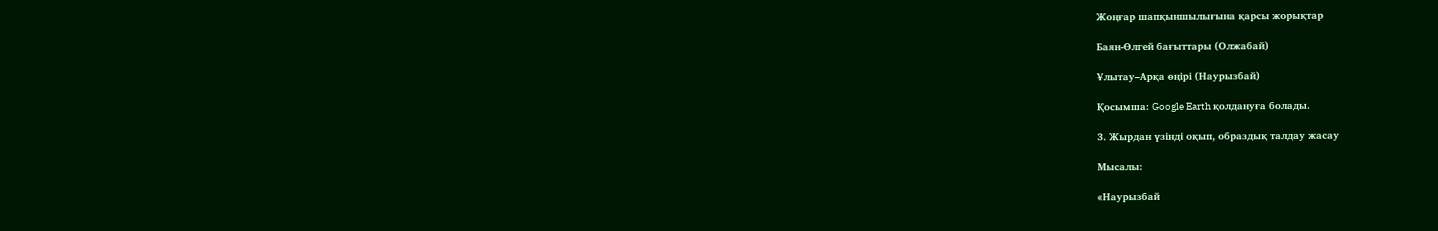Жоңғар шапқыншылығына қарсы жорықтар

Баян-Өлгей бағыттары (Олжабай)

Ұлытау–Арқа өңірі (Наурызбай)

Қосымша: Google Earth қолдануға болады.

3. Жырдан үзінді оқып, образдық талдау жасау

Мысалы:

«Наурызбай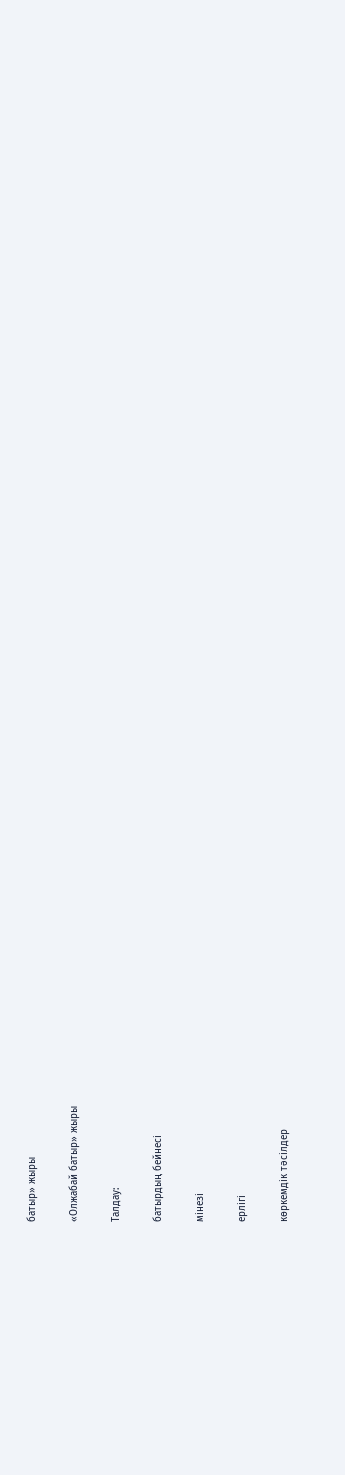батыр» жыры

«Олжабай батыр» жыры

Талдау:

батырдың бейнесі

мінезі

ерлігі

көркемдік тәсілдер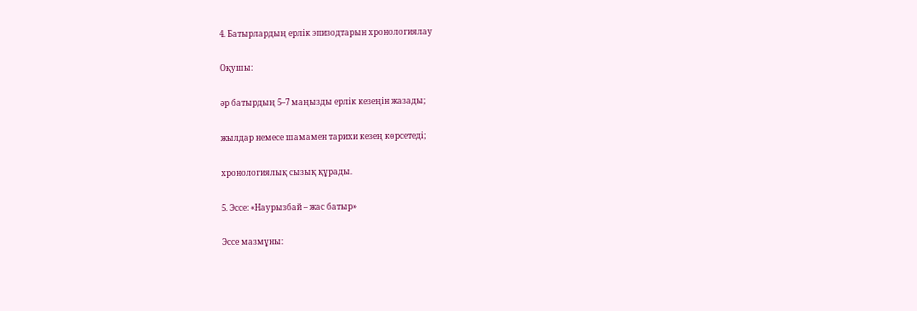4. Батырлардың ерлік эпизодтарын хронологиялау

Оқушы:

әр батырдың 5–7 маңызды ерлік кезеңін жазады;

жылдар немесе шамамен тарихи кезең көрсетеді;

хронологиялық сызық құрады.

5. Эссе: «Наурызбай – жас батыр»

Эссе мазмұны: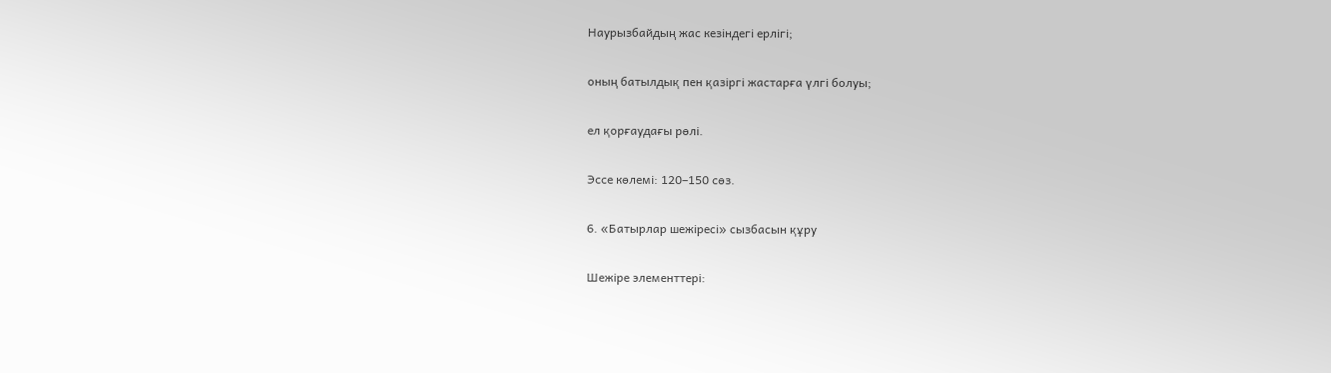Наурызбайдың жас кезіндегі ерлігі;

оның батылдық пен қазіргі жастарға үлгі болуы;

ел қорғаудағы рөлі.

Эссе көлемі: 120–150 сөз.

6. «Батырлар шежіресі» сызбасын құру

Шежіре элементтері: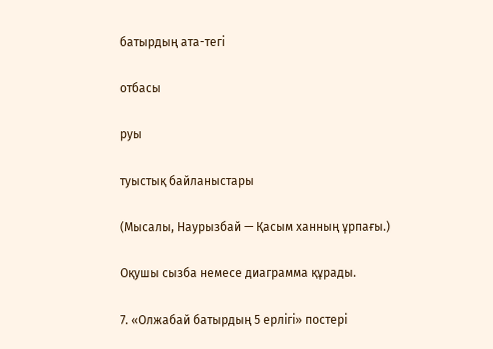батырдың ата-тегі

отбасы

руы

туыстық байланыстары

(Мысалы, Наурызбай — Қасым ханның ұрпағы.)

Оқушы сызба немесе диаграмма құрады.

7. «Олжабай батырдың 5 ерлігі» постері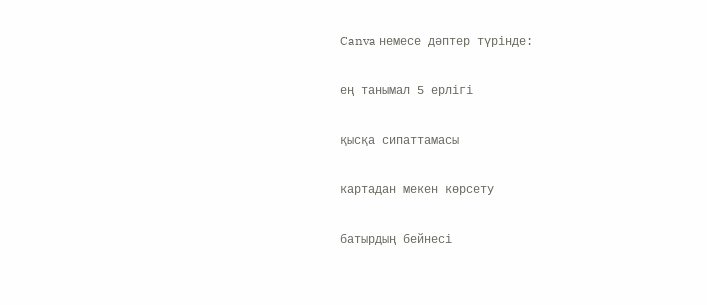Canva немесе дәптер түрінде:

ең танымал 5 ерлігі

қысқа сипаттамасы

картадан мекен көрсету

батырдың бейнесі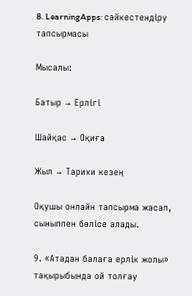8. LearningApps: сәйкестендіру тапсырмасы

Мысалы:

Батыр → Ерлігі

Шайқас → Оқиға

Жыл → Тарихи кезең

Оқушы онлайн тапсырма жасап, сыныппен бөлісе алады.

9. «Атадан балаға ерлік жолы» тақырыбында ой толғау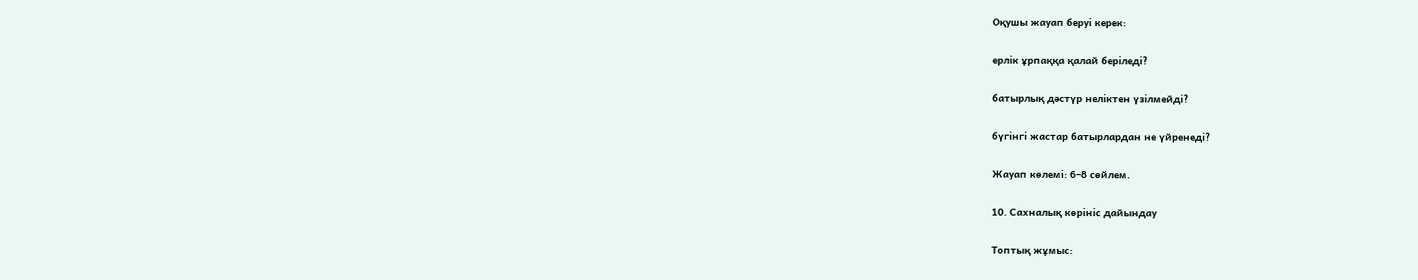Оқушы жауап беруі керек:

ерлік ұрпаққа қалай беріледі?

батырлық дәстүр неліктен үзілмейді?

бүгінгі жастар батырлардан не үйренеді?

Жауап көлемі: 6–8 сөйлем.

10. Сахналық көрініс дайындау

Топтық жұмыс: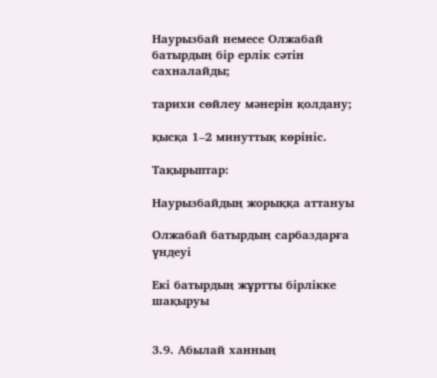Наурызбай немесе Олжабай батырдың бір ерлік сәтін сахналайды;

тарихи сөйлеу мәнерін қолдану;

қысқа 1–2 минуттық көрініс.

Тақырыптар:

Наурызбайдың жорыққа аттануы

Олжабай батырдың сарбаздарға үндеуі

Екі батырдың жұртты бірлікке шақыруы


3.9. Абылай ханның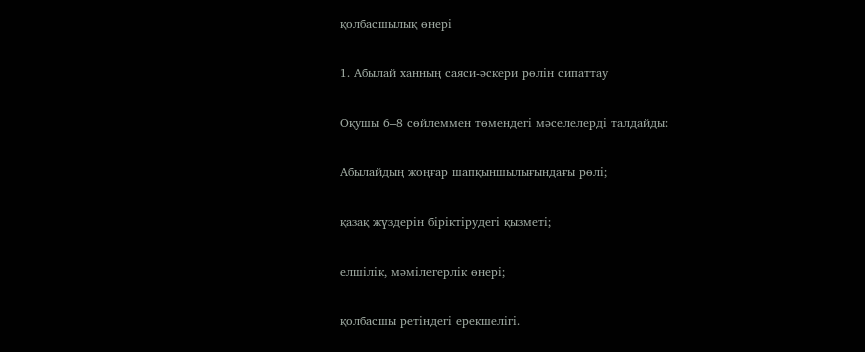қолбасшылық өнері

1. Абылай ханның саяси-әскери рөлін сипаттау

Оқушы 6–8 сөйлеммен төмендегі мәселелерді талдайды:

Абылайдың жоңғар шапқыншылығындағы рөлі;

қазақ жүздерін біріктірудегі қызметі;

елшілік, мәмілегерлік өнері;

қолбасшы ретіндегі ерекшелігі.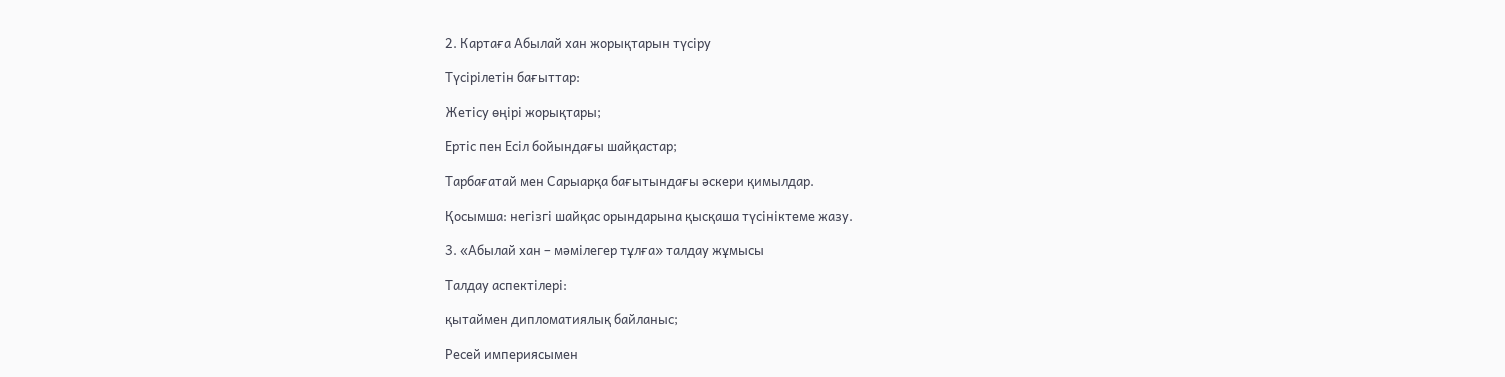2. Картаға Абылай хан жорықтарын түсіру

Түсірілетін бағыттар:

Жетісу өңірі жорықтары;

Ертіс пен Есіл бойындағы шайқастар;

Тарбағатай мен Сарыарқа бағытындағы әскери қимылдар.

Қосымша: негізгі шайқас орындарына қысқаша түсініктеме жазу.

3. «Абылай хан – мәмілегер тұлға» талдау жұмысы

Талдау аспектілері:

қытаймен дипломатиялық байланыс;

Ресей империясымен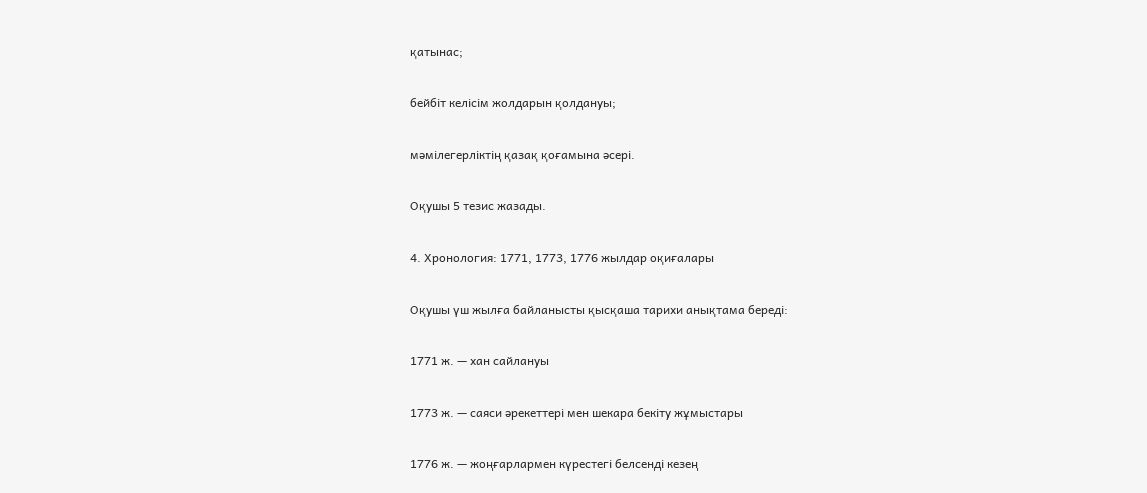қатынас;

бейбіт келісім жолдарын қолдануы;

мәмілегерліктің қазақ қоғамына әсері.

Оқушы 5 тезис жазады.

4. Хронология: 1771, 1773, 1776 жылдар оқиғалары

Оқушы үш жылға байланысты қысқаша тарихи анықтама береді:

1771 ж. — хан сайлануы

1773 ж. — саяси әрекеттері мен шекара бекіту жұмыстары

1776 ж. — жоңғарлармен күрестегі белсенді кезең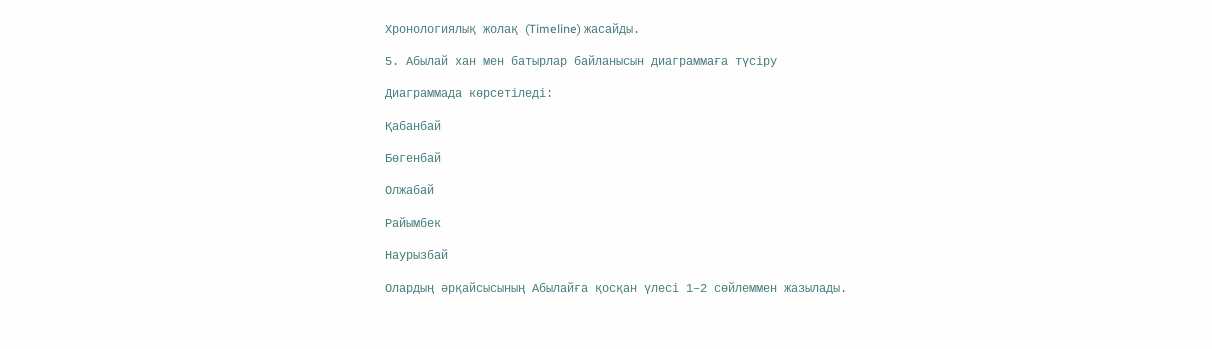Хронологиялық жолақ (Timeline) жасайды.

5. Абылай хан мен батырлар байланысын диаграммаға түсіру

Диаграммада көрсетіледі:

Қабанбай

Бөгенбай

Олжабай

Райымбек

Наурызбай

Олардың әрқайсысының Абылайға қосқан үлесі 1–2 сөйлеммен жазылады.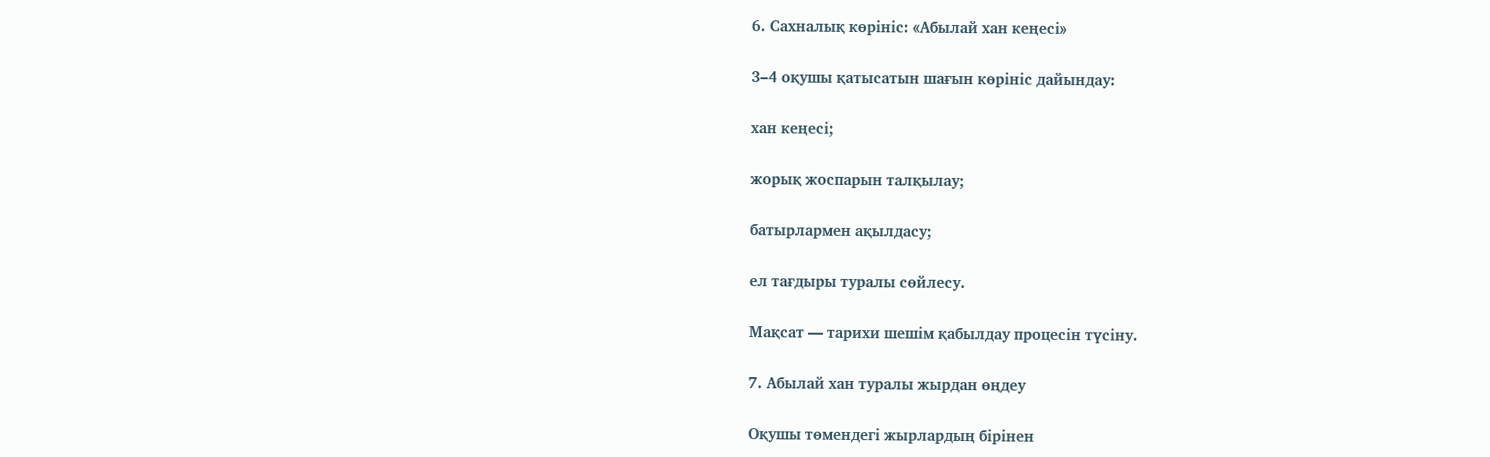6. Сахналық көрініс: «Абылай хан кеңесі»

3–4 оқушы қатысатын шағын көрініс дайындау:

хан кеңесі;

жорық жоспарын талқылау;

батырлармен ақылдасу;

ел тағдыры туралы сөйлесу.

Мақсат — тарихи шешім қабылдау процесін түсіну.

7. Абылай хан туралы жырдан өңдеу

Оқушы төмендегі жырлардың бірінен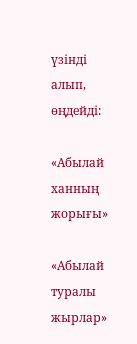үзінді алып, өңдейді:

«Абылай ханның жорығы»

«Абылай туралы жырлар»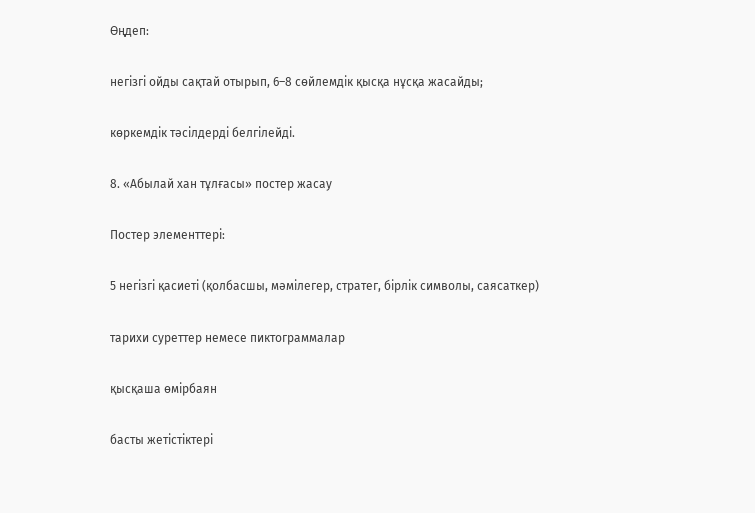Өңдеп:

негізгі ойды сақтай отырып, 6–8 сөйлемдік қысқа нұсқа жасайды;

көркемдік тәсілдерді белгілейді.

8. «Абылай хан тұлғасы» постер жасау

Постер элементтері:

5 негізгі қасиеті (қолбасшы, мәмілегер, стратег, бірлік символы, саясаткер)

тарихи суреттер немесе пиктограммалар

қысқаша өмірбаян

басты жетістіктері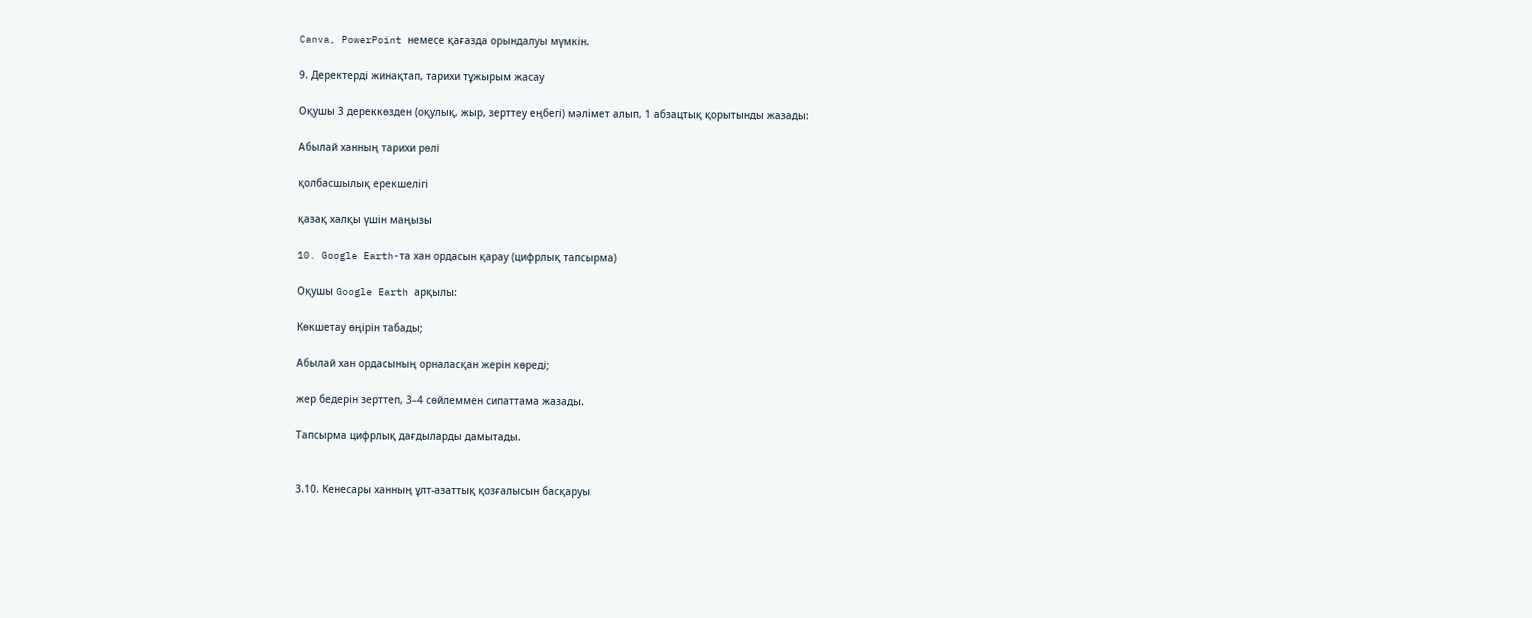Canva, PowerPoint немесе қағазда орындалуы мүмкін.

9. Деректерді жинақтап, тарихи тұжырым жасау

Оқушы 3 дереккөзден (оқулық, жыр, зерттеу еңбегі) мәлімет алып, 1 абзацтық қорытынды жазады:

Абылай ханның тарихи рөлі

қолбасшылық ерекшелігі

қазақ халқы үшін маңызы

10. Google Earth-та хан ордасын қарау (цифрлық тапсырма)

Оқушы Google Earth арқылы:

Көкшетау өңірін табады;

Абылай хан ордасының орналасқан жерін көреді;

жер бедерін зерттеп, 3–4 сөйлеммен сипаттама жазады.

Тапсырма цифрлық дағдыларды дамытады.


3.10. Кенесары ханның ұлт-азаттық қозғалысын басқаруы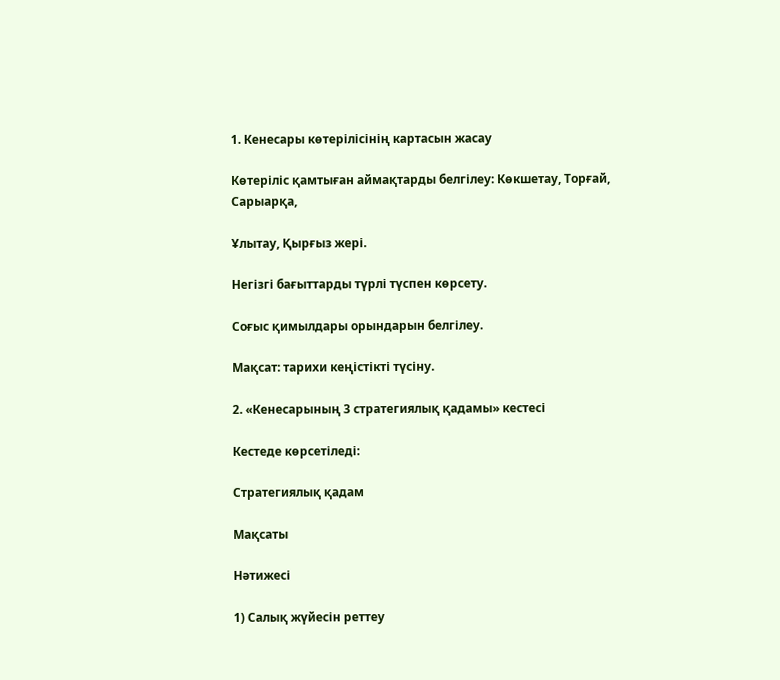1. Кенесары көтерілісінің картасын жасау

Көтеріліс қамтыған аймақтарды белгілеу: Көкшетау, Торғай, Сарыарқа,

Ұлытау, Қырғыз жері.

Негізгі бағыттарды түрлі түспен көрсету.

Соғыс қимылдары орындарын белгілеу.

Мақсат: тарихи кеңістікті түсіну.

2. «Кенесарының 3 стратегиялық қадамы» кестесі

Кестеде көрсетіледі:

Стратегиялық қадам

Мақсаты

Нәтижесі

1) Салық жүйесін реттеу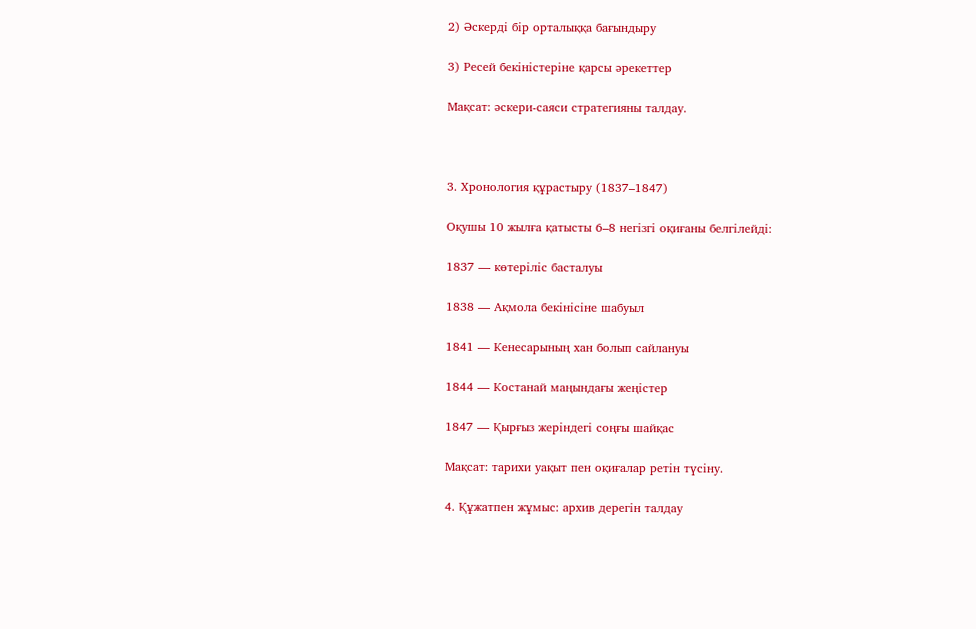2) Әскерді бір орталыққа бағындыру

3) Ресей бекіністеріне қарсы әрекеттер

Мақсат: әскери-саяси стратегияны талдау.



3. Хронология құрастыру (1837–1847)

Оқушы 10 жылға қатысты 6–8 негізгі оқиғаны белгілейді:

1837 — көтеріліс басталуы

1838 — Ақмола бекінісіне шабуыл

1841 — Кенесарының хан болып сайлануы

1844 — Костанай маңындағы жеңістер

1847 — Қырғыз жеріндегі соңғы шайқас

Мақсат: тарихи уақыт пен оқиғалар ретін түсіну.

4. Құжатпен жұмыс: архив дерегін талдау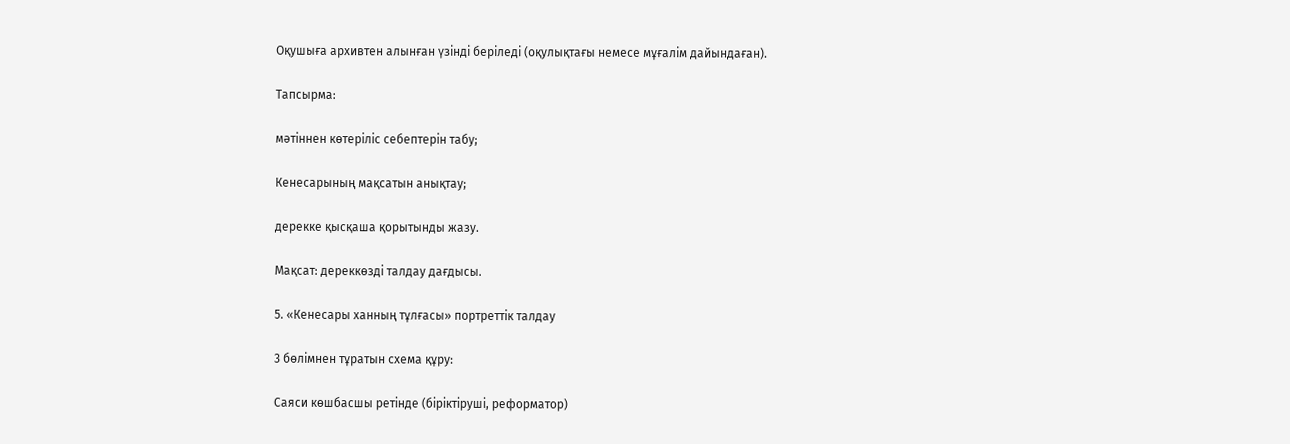Оқушыға архивтен алынған үзінді беріледі (оқулықтағы немесе мұғалім дайындаған).

Тапсырма:

мәтіннен көтеріліс себептерін табу;

Кенесарының мақсатын анықтау;

дерекке қысқаша қорытынды жазу.

Мақсат: дереккөзді талдау дағдысы.

5. «Кенесары ханның тұлғасы» портреттік талдау

3 бөлімнен тұратын схема құру:

Саяси көшбасшы ретінде (біріктіруші, реформатор)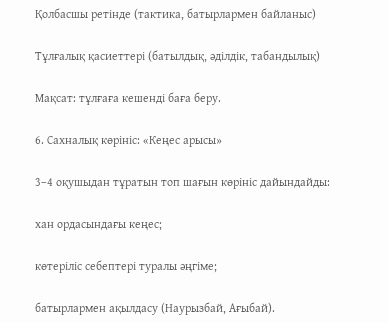Қолбасшы ретінде (тактика, батырлармен байланыс)

Тұлғалық қасиеттері (батылдық, әділдік, табандылық)

Мақсат: тұлғаға кешенді баға беру.

6. Сахналық көрініс: «Кеңес арысы»

3–4 оқушыдан тұратын топ шағын көрініс дайындайды:

хан ордасындағы кеңес;

көтеріліс себептері туралы әңгіме;

батырлармен ақылдасу (Наурызбай, Ағыбай).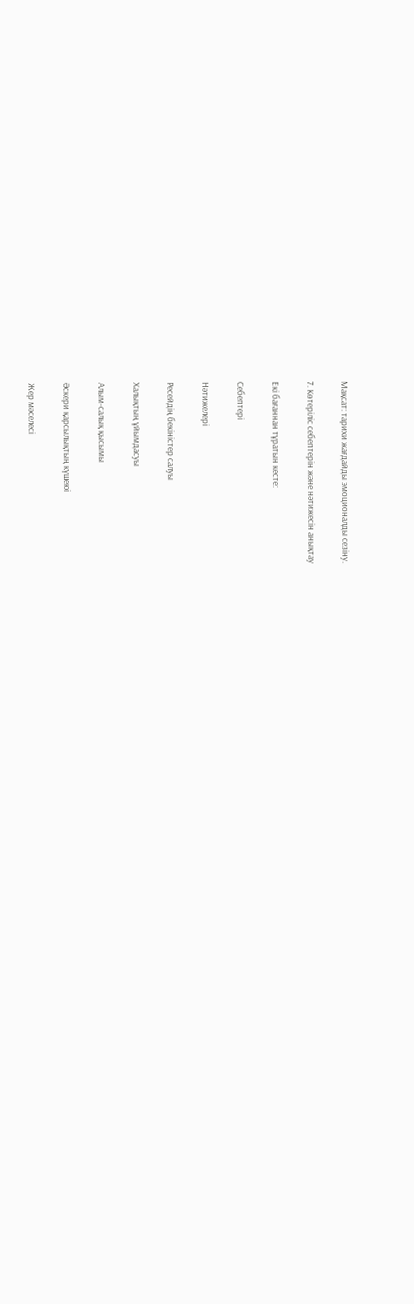Мақсат: тарихи жағдайды эмоционалды сезіну.

7. Көтеріліс себептерін және нәтижесін анықтау

Екі бағаннан тұратын кесте:

Себептері

Нәтижелері

Ресейдің бекіністер салуы

Халықтың ұйымдасуы

Алым-салық қысымы

Әскери қарсылықтың күшеюі

Жер мәселесі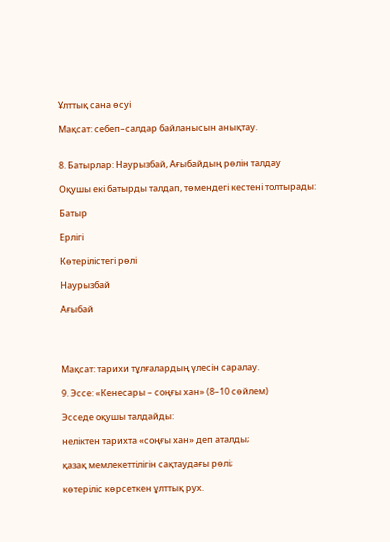Ұлттық сана өсуі

Мақсат: себеп–салдар байланысын анықтау.


8. Батырлар: Наурызбай, Ағыбайдың рөлін талдау

Оқушы екі батырды талдап, төмендегі кестені толтырады:

Батыр

Ерлігі

Көтерілістегі рөлі

Наурызбай

Ағыбай




Мақсат: тарихи тұлғалардың үлесін саралау.

9. Эссе: «Кенесары – соңғы хан» (8–10 сөйлем)

Эсседе оқушы талдайды:

неліктен тарихта «соңғы хан» деп аталды;

қазақ мемлекеттілігін сақтаудағы рөлі;

көтеріліс көрсеткен ұлттық рух.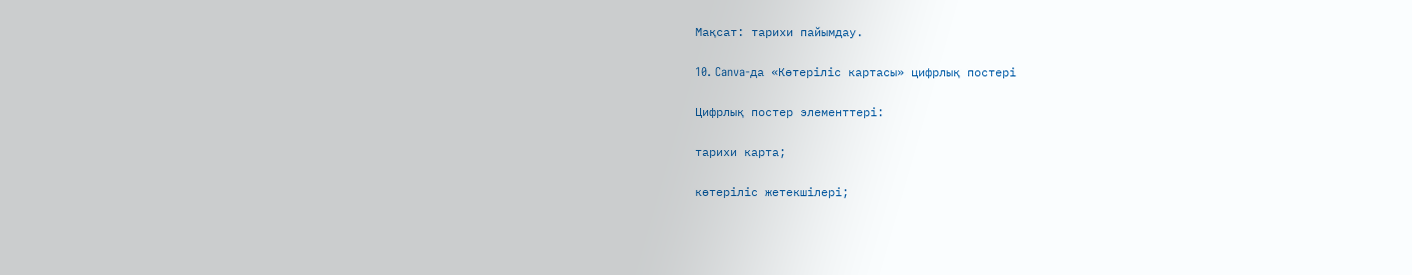Мақсат: тарихи пайымдау.

10. Canva-да «Көтеріліс картасы» цифрлық постері

Цифрлық постер элементтері:

тарихи карта;

көтеріліс жетекшілері;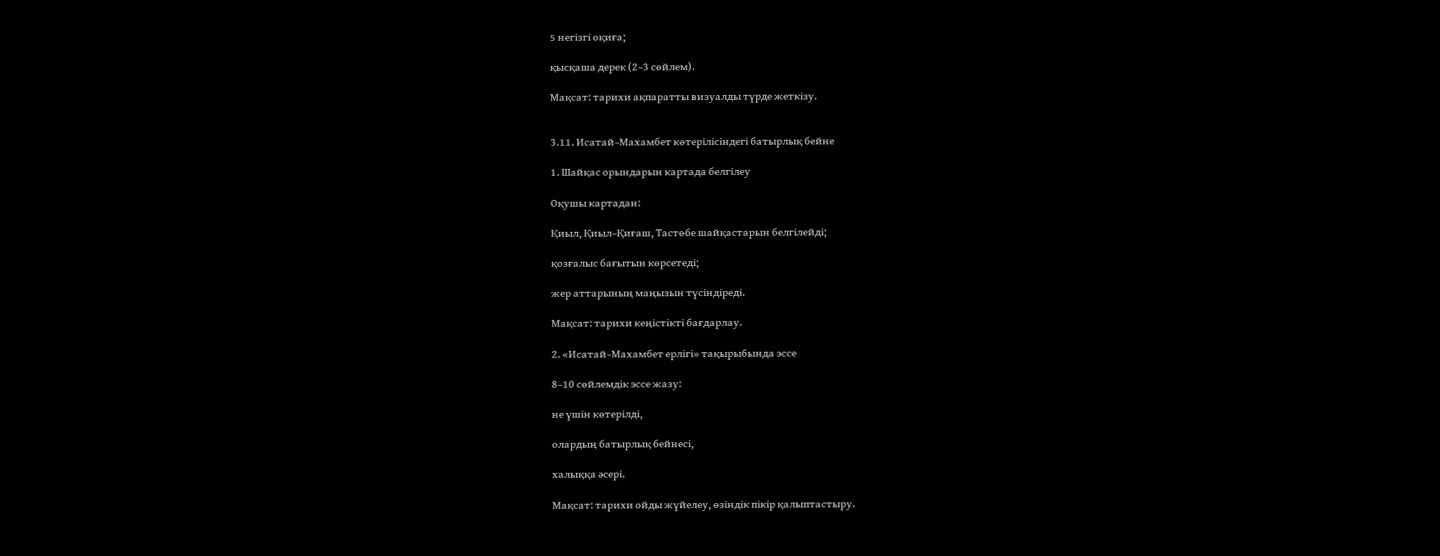5 негізгі оқиға;

қысқаша дерек (2–3 сөйлем).

Мақсат: тарихи ақпаратты визуалды түрде жеткізу.


3.11. Исатай–Махамбет көтерілісіндегі батырлық бейне

1. Шайқас орындарын картада белгілеу

Оқушы картадан:

Қиыл, Қиыл–Қиғаш, Тастөбе шайқастарын белгілейді;

қозғалыс бағытын көрсетеді;

жер аттарының маңызын түсіндіреді.

Мақсат: тарихи кеңістікті бағдарлау.

2. «Исатай–Махамбет ерлігі» тақырыбында эссе

8–10 сөйлемдік эссе жазу:

не үшін көтерілді,

олардың батырлық бейнесі,

халыққа әсері.

Мақсат: тарихи ойды жүйелеу, өзіндік пікір қалыптастыру.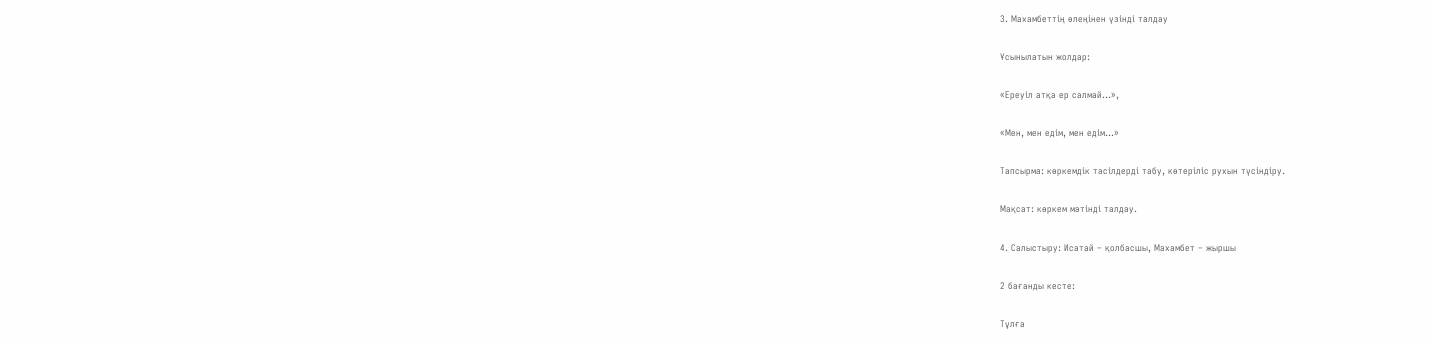3. Махамбеттің өлеңінен үзінді талдау

Ұсынылатын жолдар:

«Ереуіл атқа ер салмай…»,

«Мен, мен едім, мен едім…»

Тапсырма: көркемдік тәсілдерді табу, көтеріліс рухын түсіндіру.

Мақсат: көркем мәтінді талдау.

4. Салыстыру: Исатай – қолбасшы, Махамбет – жыршы

2 бағанды кесте:

Тұлға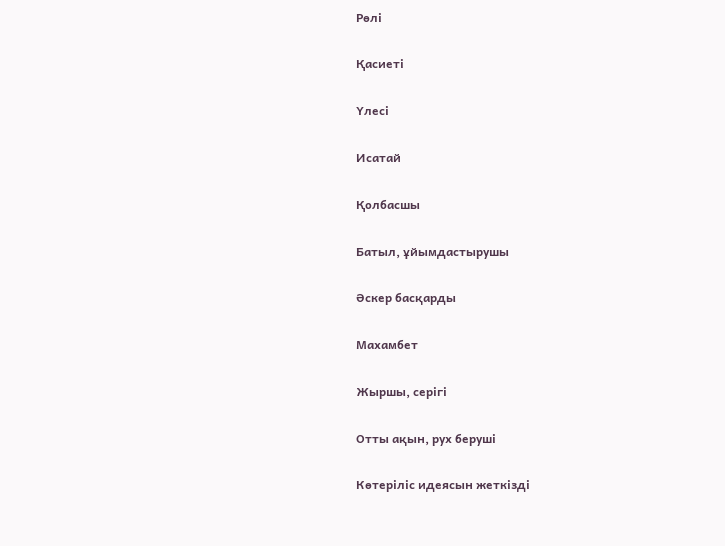Рөлі

Қасиеті

Үлесі

Исатай

Қолбасшы

Батыл, ұйымдастырушы

Әскер басқарды

Махамбет

Жыршы, серігі

Отты ақын, рух беруші

Көтеріліс идеясын жеткізді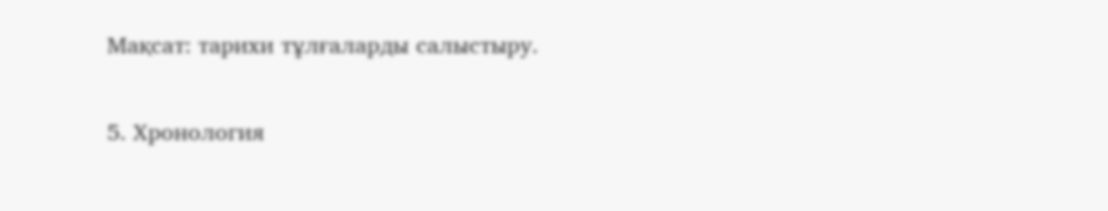Мақсат: тарихи тұлғаларды салыстыру.

5. Хронология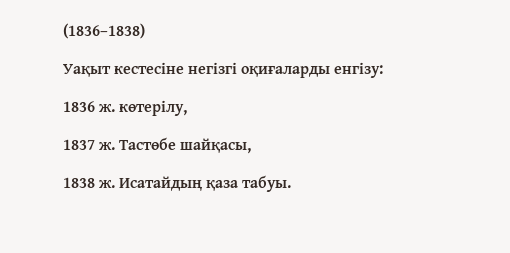(1836–1838)

Уақыт кестесіне негізгі оқиғаларды енгізу:

1836 ж. көтерілу,

1837 ж. Тастөбе шайқасы,

1838 ж. Исатайдың қаза табуы.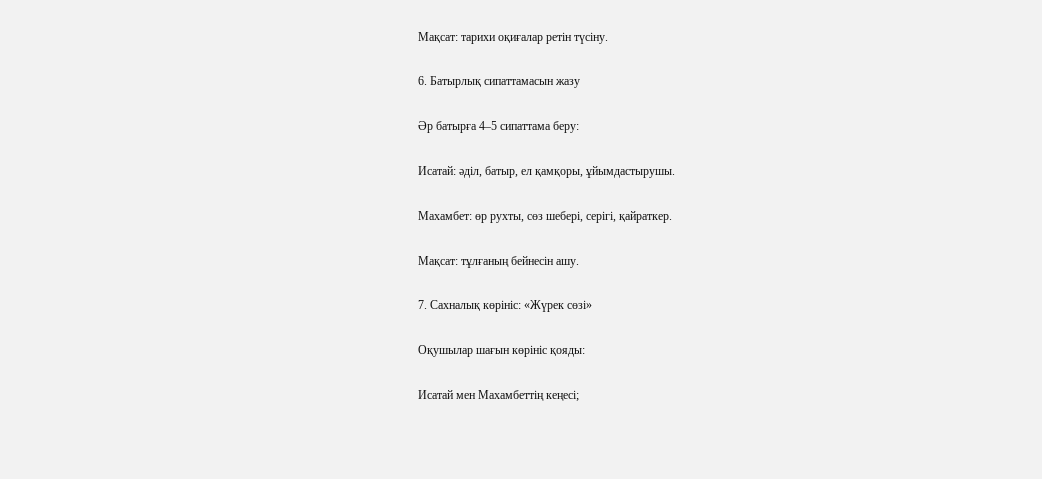Мақсат: тарихи оқиғалар ретін түсіну.

6. Батырлық сипаттамасын жазу

Әр батырға 4–5 сипаттама беру:

Исатай: әділ, батыр, ел қамқоры, ұйымдастырушы.

Махамбет: өр рухты, сөз шебері, серігі, қайраткер.

Мақсат: тұлғаның бейнесін ашу.

7. Сахналық көрініс: «Жүрек сөзі»

Оқушылар шағын көрініс қояды:

Исатай мен Махамбеттің кеңесі;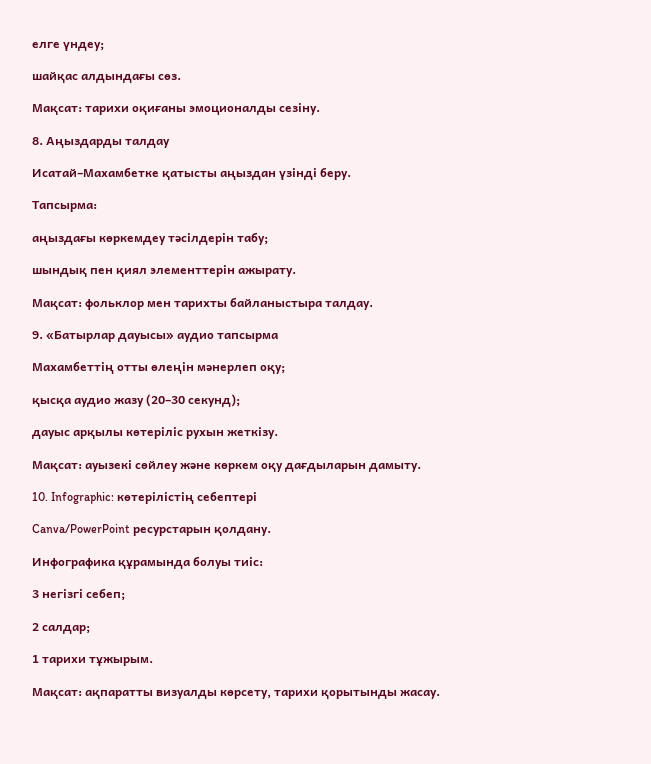елге үндеу;

шайқас алдындағы сөз.

Мақсат: тарихи оқиғаны эмоционалды сезіну.

8. Аңыздарды талдау

Исатай–Махамбетке қатысты аңыздан үзінді беру.

Тапсырма:

аңыздағы көркемдеу тәсілдерін табу;

шындық пен қиял элементтерін ажырату.

Мақсат: фольклор мен тарихты байланыстыра талдау.

9. «Батырлар дауысы» аудио тапсырма

Махамбеттің отты өлеңін мәнерлеп оқу;

қысқа аудио жазу (20–30 секунд);

дауыс арқылы көтеріліс рухын жеткізу.

Мақсат: ауызекі сөйлеу және көркем оқу дағдыларын дамыту.

10. Infographic: көтерілістің себептері

Canva/PowerPoint ресурстарын қолдану.

Инфографика құрамында болуы тиіс:

3 негізгі себеп;

2 салдар;

1 тарихи тұжырым.

Мақсат: ақпаратты визуалды көрсету, тарихи қорытынды жасау.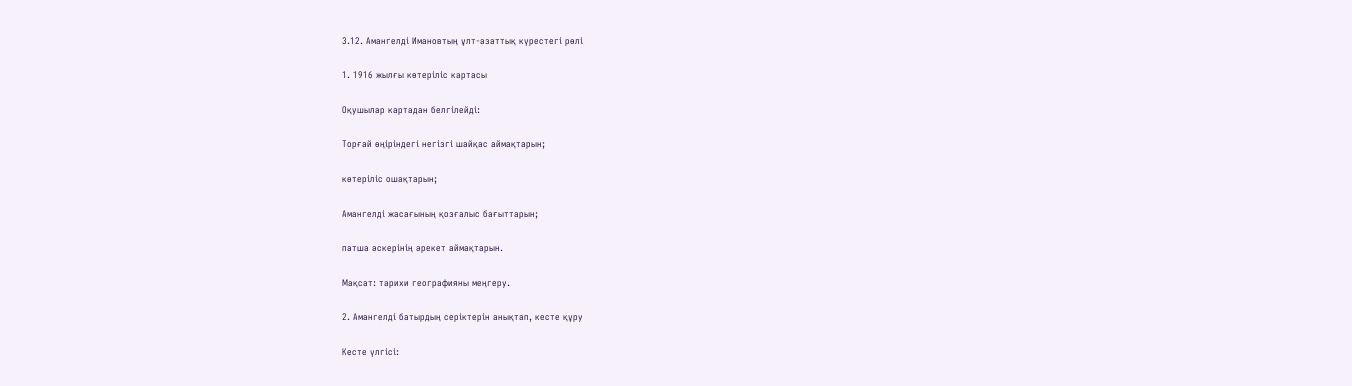3.12. Амангелді Имановтың ұлт-азаттық күрестегі рөлі

1. 1916 жылғы көтеріліс картасы

Оқушылар картадан белгілейді:

Торғай өңіріндегі негізгі шайқас аймақтарын;

көтеріліс ошақтарын;

Амангелді жасағының қозғалыс бағыттарын;

патша әскерінің әрекет аймақтарын.

Мақсат: тарихи географияны меңгеру.

2. Амангелді батырдың серіктерін анықтап, кесте құру

Кесте үлгісі: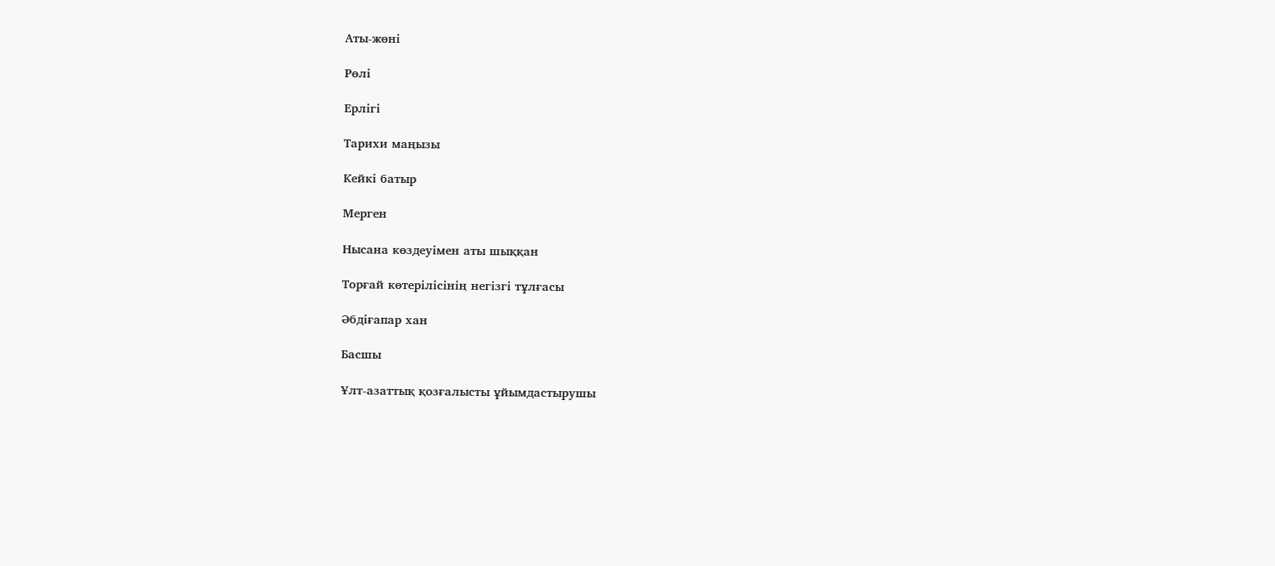Аты-жөні

Рөлі

Ерлігі

Тарихи маңызы

Кейкі батыр

Мерген

Нысана көздеуімен аты шыққан

Торғай көтерілісінің негізгі тұлғасы

Әбдіғапар хан

Басшы

Ұлт-азаттық қозғалысты ұйымдастырушы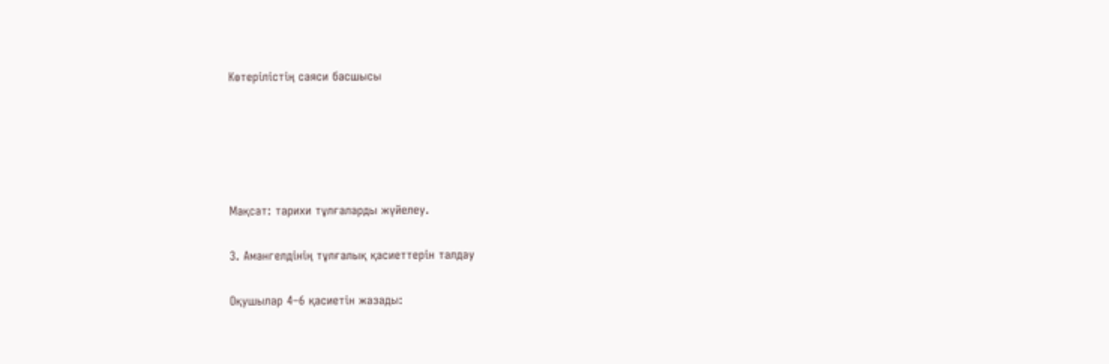Көтерілістің саяси басшысы





Мақсат: тарихи тұлғаларды жүйелеу.

3. Амангелдінің тұлғалық қасиеттерін талдау

Оқушылар 4–6 қасиетін жазады: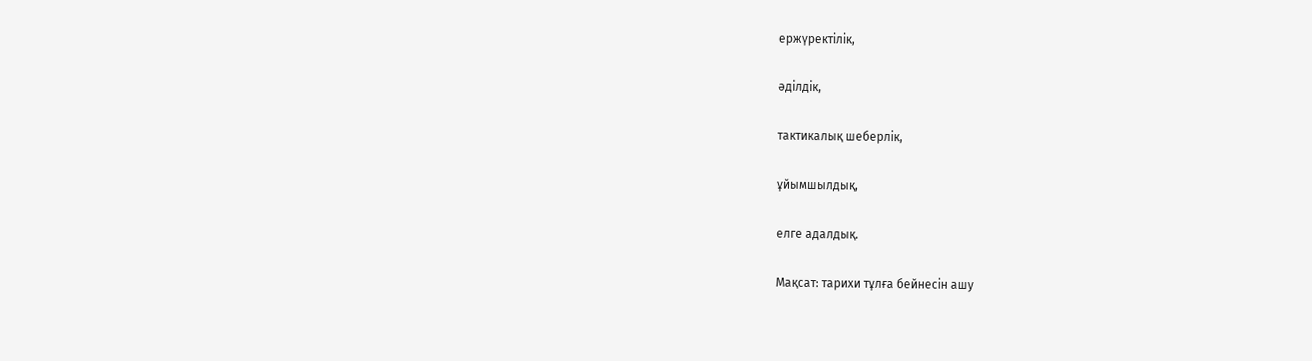ержүректілік,

әділдік,

тактикалық шеберлік,

ұйымшылдық,

елге адалдық.

Мақсат: тарихи тұлға бейнесін ашу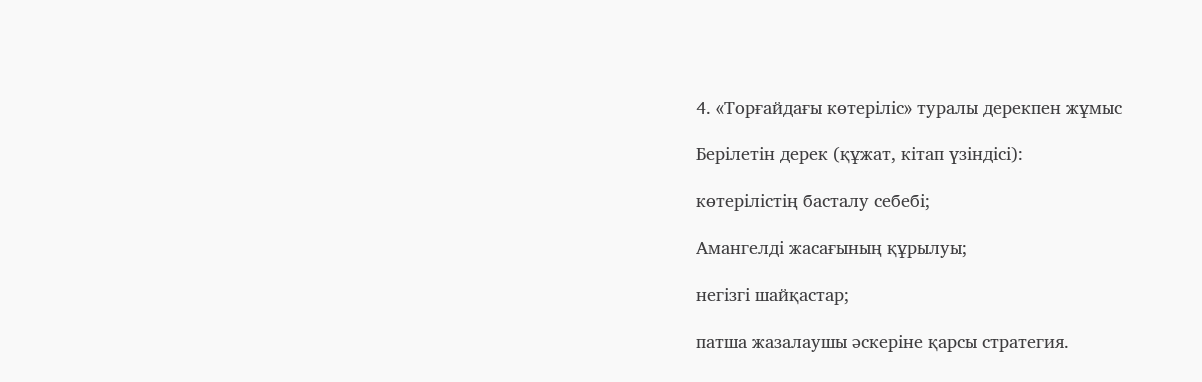4. «Торғайдағы көтеріліс» туралы дерекпен жұмыс

Берілетін дерек (құжат, кітап үзіндісі):

көтерілістің басталу себебі;

Амангелді жасағының құрылуы;

негізгі шайқастар;

патша жазалаушы әскеріне қарсы стратегия.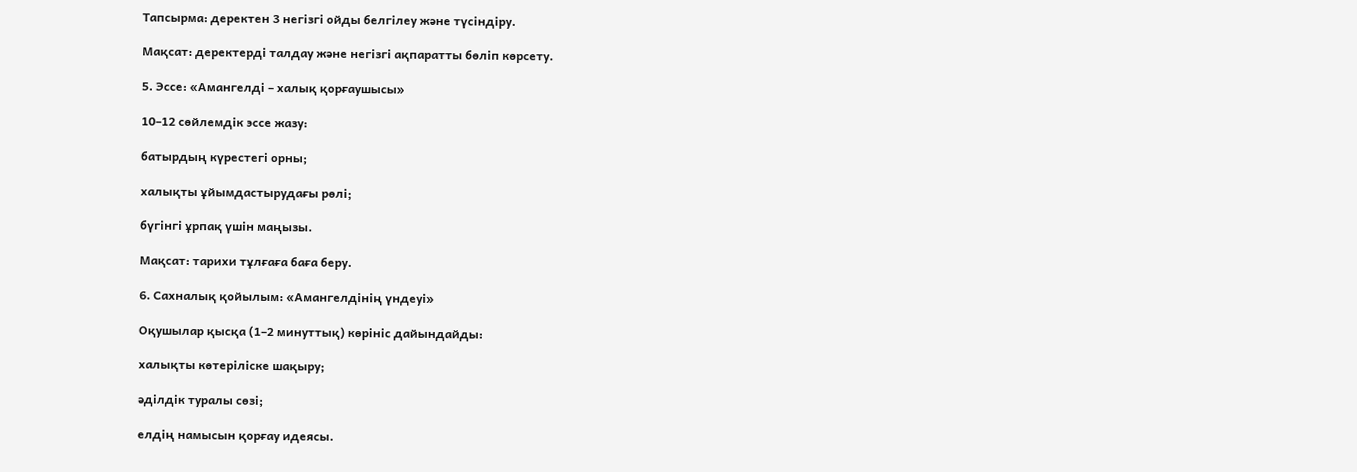Тапсырма: деректен 3 негізгі ойды белгілеу және түсіндіру.

Мақсат: деректерді талдау және негізгі ақпаратты бөліп көрсету.

5. Эссе: «Амангелді – халық қорғаушысы»

10–12 сөйлемдік эссе жазу:

батырдың күрестегі орны;

халықты ұйымдастырудағы рөлі;

бүгінгі ұрпақ үшін маңызы.

Мақсат: тарихи тұлғаға баға беру.

6. Сахналық қойылым: «Амангелдінің үндеуі»

Оқушылар қысқа (1–2 минуттық) көрініс дайындайды:

халықты көтеріліске шақыру;

әділдік туралы сөзі;

елдің намысын қорғау идеясы.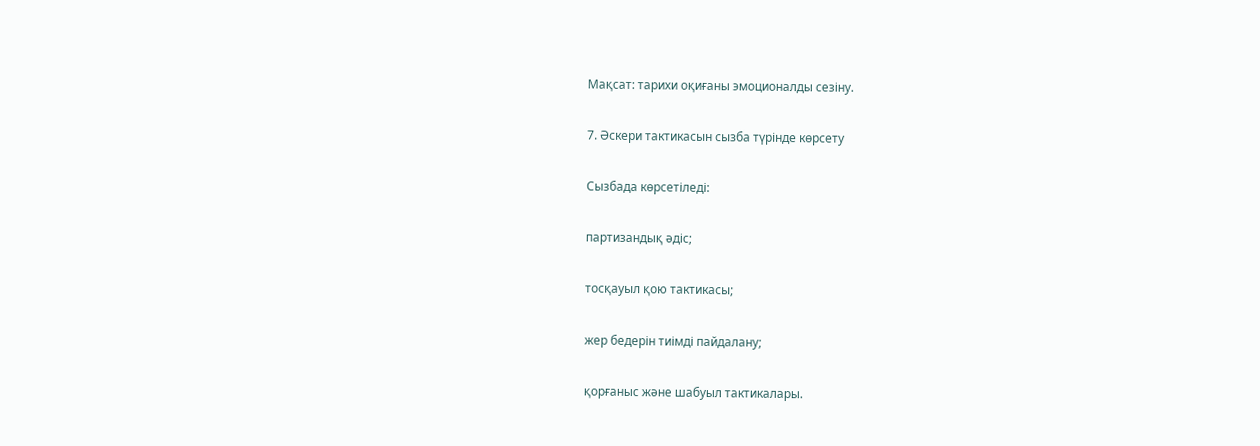Мақсат: тарихи оқиғаны эмоционалды сезіну.

7. Әскери тактикасын сызба түрінде көрсету

Сызбада көрсетіледі:

партизандық әдіс;

тосқауыл қою тактикасы;

жер бедерін тиімді пайдалану;

қорғаныс және шабуыл тактикалары.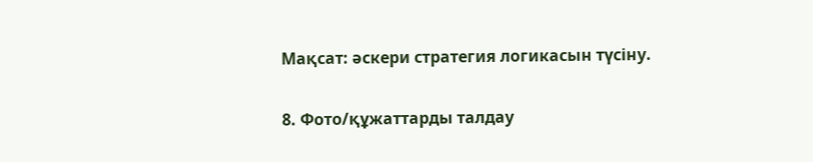Мақсат: әскери стратегия логикасын түсіну.

8. Фото/құжаттарды талдау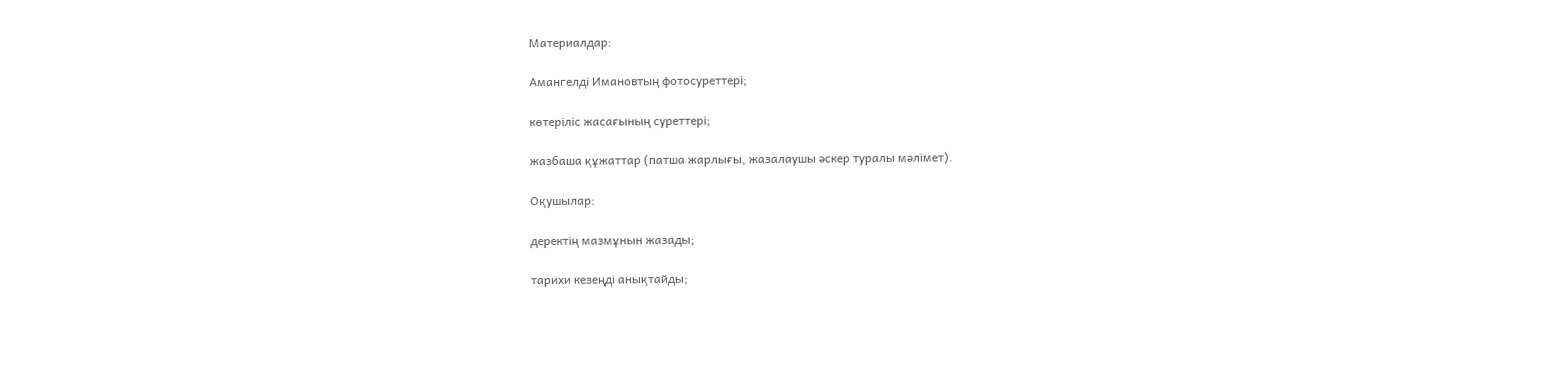Материалдар:

Амангелді Имановтың фотосуреттері;

көтеріліс жасағының суреттері;

жазбаша құжаттар (патша жарлығы, жазалаушы әскер туралы мәлімет).

Оқушылар:

деректің мазмұнын жазады;

тарихи кезеңді анықтайды;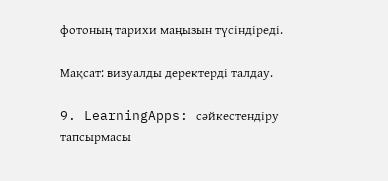фотоның тарихи маңызын түсіндіреді.

Мақсат: визуалды деректерді талдау.

9. LearningApps: сәйкестендіру тапсырмасы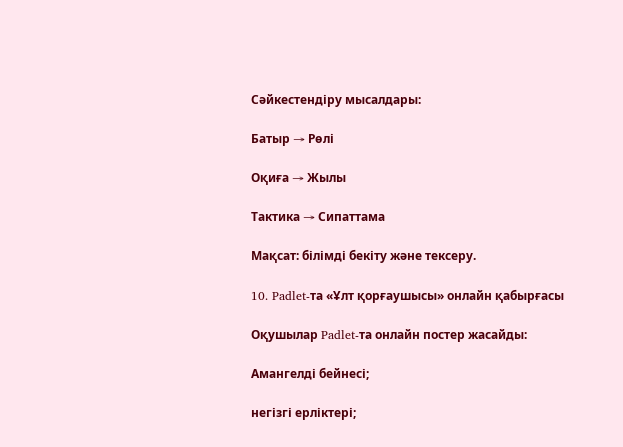Сәйкестендіру мысалдары:

Батыр → Рөлі

Оқиға → Жылы

Тактика → Сипаттама

Мақсат: білімді бекіту және тексеру.

10. Padlet-та «Ұлт қорғаушысы» онлайн қабырғасы

Оқушылар Padlet-та онлайн постер жасайды:

Амангелді бейнесі;

негізгі ерліктері;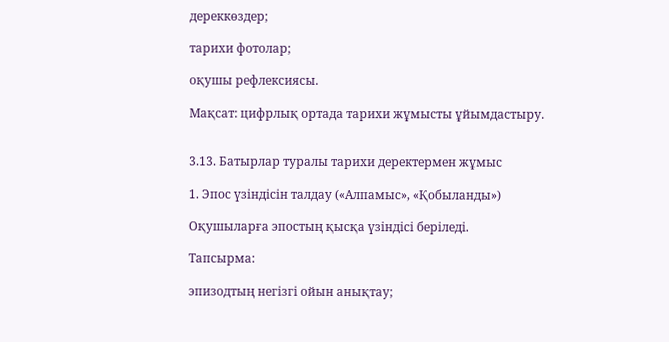дереккөздер;

тарихи фотолар;

оқушы рефлексиясы.

Мақсат: цифрлық ортада тарихи жұмысты ұйымдастыру.


3.13. Батырлар туралы тарихи деректермен жұмыс

1. Эпос үзіндісін талдау («Алпамыс», «Қобыланды»)

Оқушыларға эпостың қысқа үзіндісі беріледі.

Тапсырма:

эпизодтың негізгі ойын анықтау;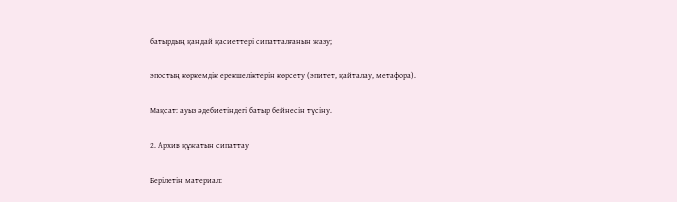батырдың қандай қасиеттері сипатталғанын жазу;

эпостың көркемдік ерекшеліктерін көрсету (эпитет, қайталау, метафора).

Мақсат: ауыз әдебиетіндегі батыр бейнесін түсіну.

2. Архив құжатын сипаттау

Берілетін материал: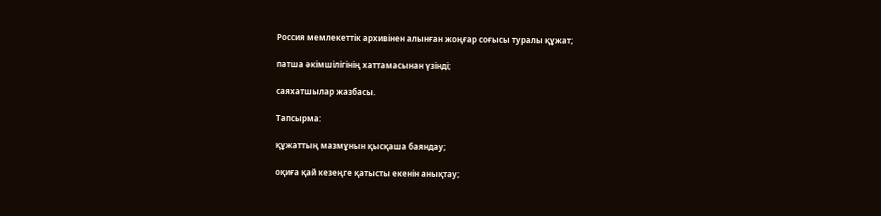Россия мемлекеттік архивінен алынған жоңғар соғысы туралы құжат;

патша әкімшілігінің хаттамасынан үзінді;

саяхатшылар жазбасы.

Тапсырма:

құжаттың мазмұнын қысқаша баяндау;

оқиға қай кезеңге қатысты екенін анықтау;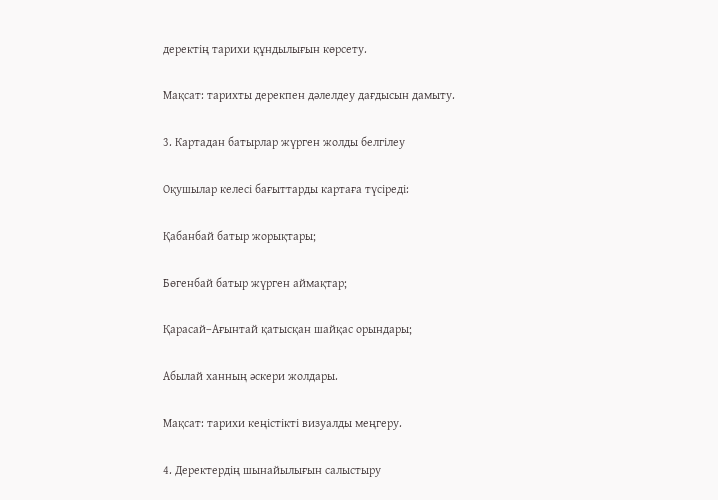деректің тарихи құндылығын көрсету.

Мақсат: тарихты дерекпен дәлелдеу дағдысын дамыту.

3. Картадан батырлар жүрген жолды белгілеу

Оқушылар келесі бағыттарды картаға түсіреді:

Қабанбай батыр жорықтары;

Бөгенбай батыр жүрген аймақтар;

Қарасай–Ағынтай қатысқан шайқас орындары;

Абылай ханның әскери жолдары.

Мақсат: тарихи кеңістікті визуалды меңгеру.

4. Деректердің шынайылығын салыстыру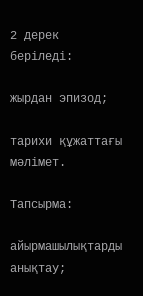2 дерек беріледі:

жырдан эпизод;

тарихи құжаттағы мәлімет.

Тапсырма:

айырмашылықтарды анықтау;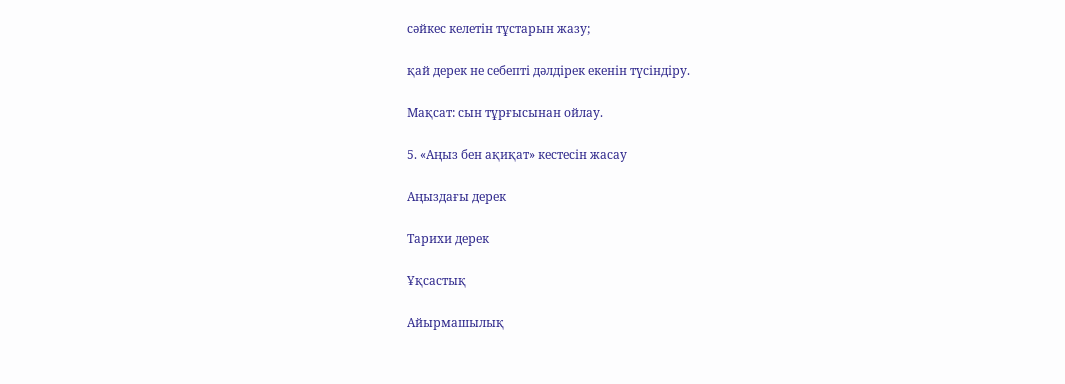сәйкес келетін тұстарын жазу;

қай дерек не себепті дәлдірек екенін түсіндіру.

Мақсат: сын тұрғысынан ойлау.

5. «Аңыз бен ақиқат» кестесін жасау

Аңыздағы дерек

Тарихи дерек

Ұқсастық

Айырмашылық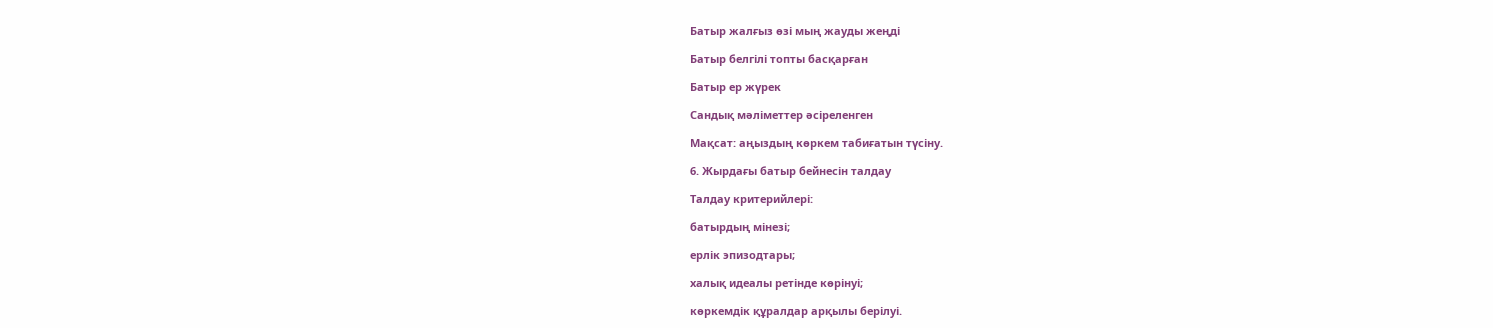Батыр жалғыз өзі мың жауды жеңді

Батыр белгілі топты басқарған

Батыр ер жүрек

Сандық мәліметтер әсіреленген

Мақсат: аңыздың көркем табиғатын түсіну.

6. Жырдағы батыр бейнесін талдау

Талдау критерийлері:

батырдың мінезі;

ерлік эпизодтары;

халық идеалы ретінде көрінуі;

көркемдік құралдар арқылы берілуі.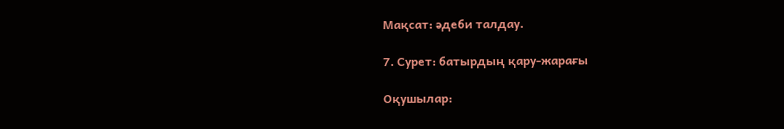Мақсат: әдеби талдау.

7. Сурет: батырдың қару-жарағы

Оқушылар: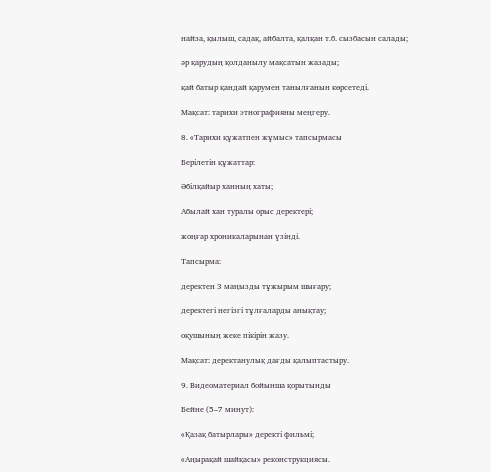найза, қылыш, садақ, айбалта, қалқан т.б. сызбасын салады;

әр қарудың қолданылу мақсатын жазады;

қай батыр қандай қарумен танылғанын көрсетеді.

Мақсат: тарихи этнографияны меңгеру.

8. «Тарихи құжатпен жұмыс» тапсырмасы

Берілетін құжаттар:

Әбілқайыр ханның хаты;

Абылай хан туралы орыс деректері;

жоңғар хроникаларынан үзінді.

Тапсырма:

деректен 3 маңызды тұжырым шығару;

деректегі негізгі тұлғаларды анықтау;

оқушының жеке пікірін жазу.

Мақсат: деректанулық дағды қалыптастыру.

9. Видеоматериал бойынша қорытынды

Бейне (5–7 минут):

«Қазақ батырлары» деректі фильмі;

«Аңырақай шайқасы» реконструкциясы.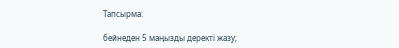Тапсырма:

бейнеден 5 маңызды деректі жазу;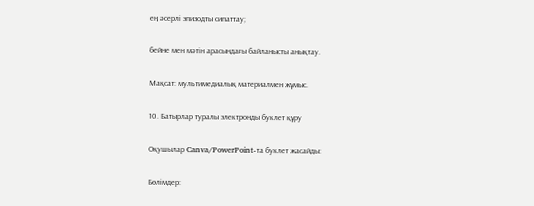ең әсерлі эпизодты сипаттау;

бейне мен мәтін арасындағы байланысты анықтау.

Мақсат: мультимедиалық материалмен жұмыс.

10. Батырлар туралы электронды буклет құру

Оқушылар Canva/PowerPoint-та буклет жасайды:

Бөлімдер: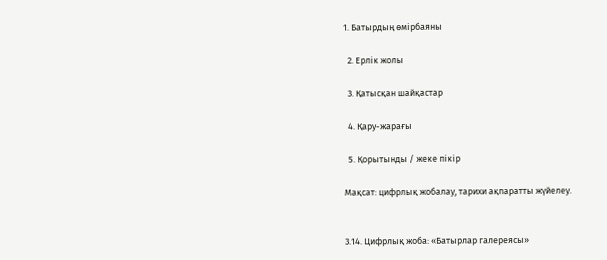1. Батырдың өмірбаяны

  2. Ерлік жолы

  3. Қатысқан шайқастар

  4. Қару-жарағы

  5. Қорытынды / жеке пікір

Мақсат: цифрлық жобалау, тарихи ақпаратты жүйелеу.


3.14. Цифрлық жоба: «Батырлар галереясы»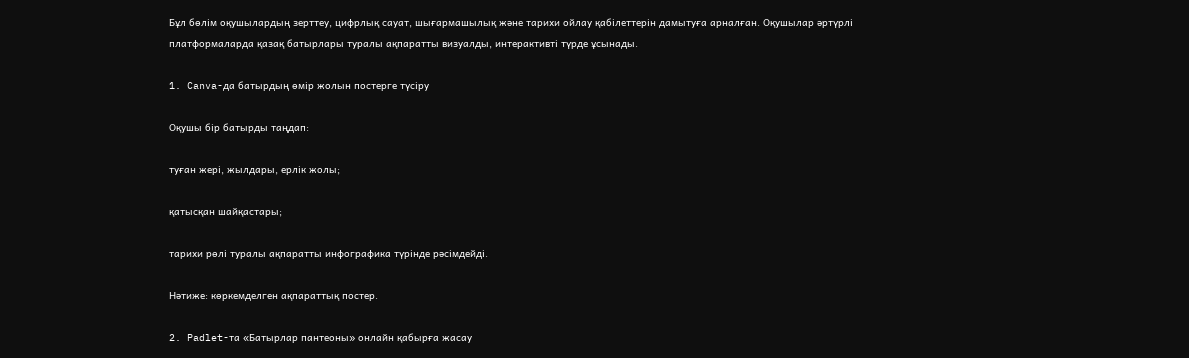Бұл бөлім оқушылардың зерттеу, цифрлық сауат, шығармашылық және тарихи ойлау қабілеттерін дамытуға арналған. Оқушылар әртүрлі платформаларда қазақ батырлары туралы ақпаратты визуалды, интерактивті түрде ұсынады.

1. Canva-да батырдың өмір жолын постерге түсіру

Оқушы бір батырды таңдап:

туған жері, жылдары, ерлік жолы;

қатысқан шайқастары;

тарихи рөлі туралы ақпаратты инфографика түрінде рәсімдейді.

Нәтиже: көркемделген ақпараттық постер.

2. Padlet-та «Батырлар пантеоны» онлайн қабырға жасау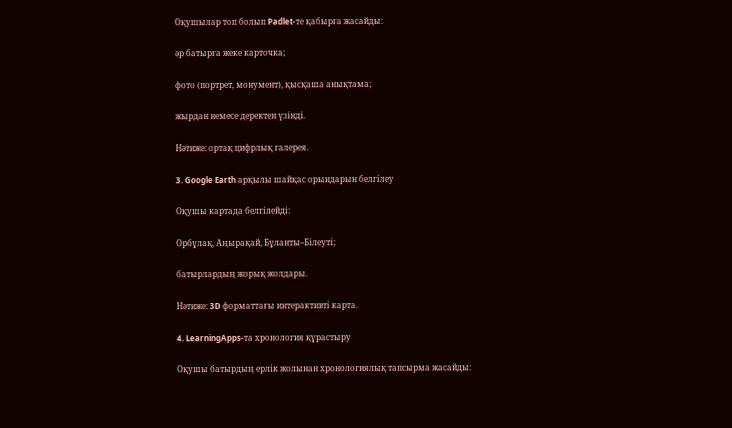Оқушылар топ болып Padlet-те қабырға жасайды:

әр батырға жеке карточка;

фото (портрет, монумент), қысқаша анықтама;

жырдан немесе деректен үзінді.

Нәтиже: ортақ цифрлық галерея.

3. Google Earth арқылы шайқас орындарын белгілеу

Оқушы картада белгілейді:

Орбұлақ, Аңырақай, Бұланты–Білеуті;

батырлардың жорық жолдары.

Нәтиже: 3D форматтағы интерактивті карта.

4. LearningApps-та хронология құрастыру

Оқушы батырдың ерлік жолынан хронологиялық тапсырма жасайды: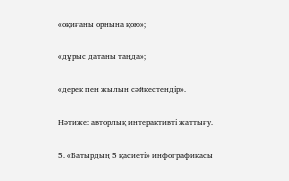«оқиғаны орнына қою»;

«дұрыс датаны таңда»;

«дерек пен жылын сәйкестендір».

Нәтиже: авторлық интерактивті жаттығу.

5. «Батырдың 5 қасиеті» инфографикасы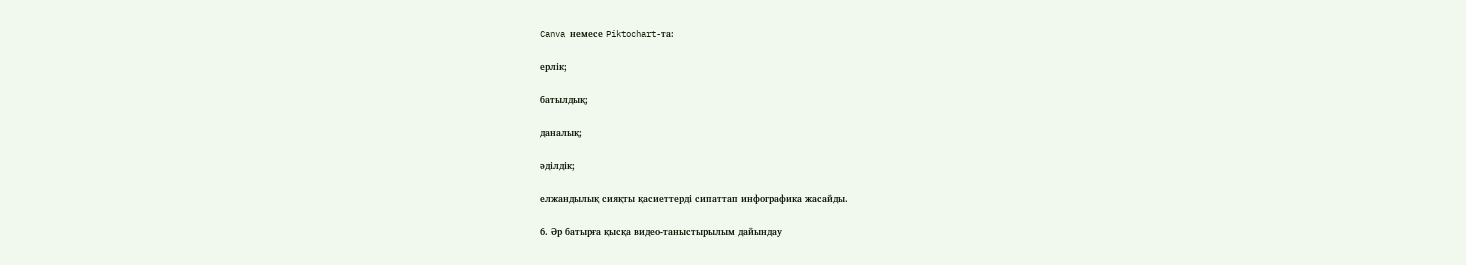Canva немесе Piktochart-та:

ерлік;

батылдық;

даналық;

әділдік;

елжандылық сияқты қасиеттерді сипаттап инфографика жасайды.

6. Әр батырға қысқа видео-таныстырылым дайындау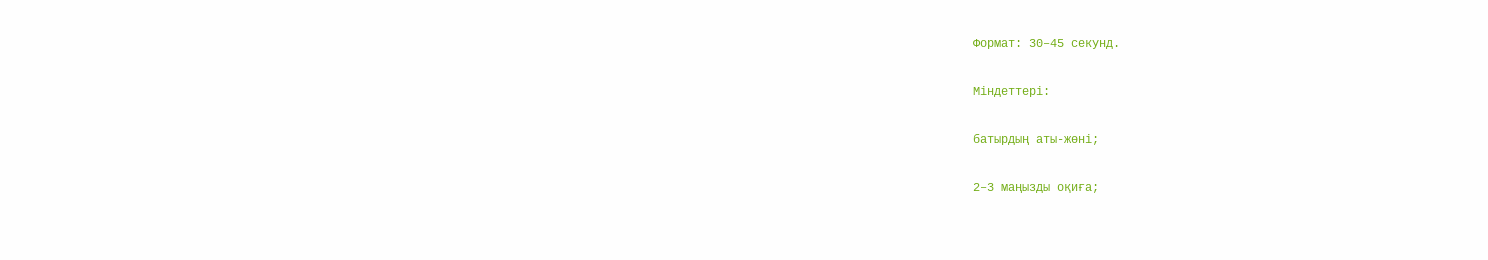Формат: 30–45 секунд.

Міндеттері:

батырдың аты-жөні;

2–3 маңызды оқиға;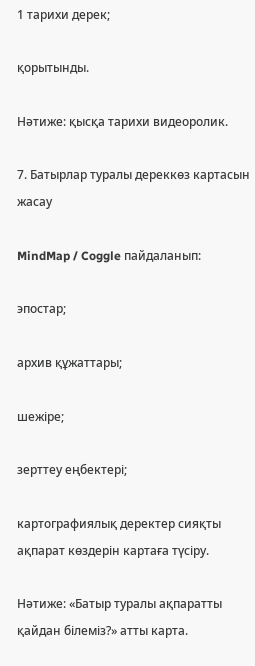1 тарихи дерек;

қорытынды.

Нәтиже: қысқа тарихи видеоролик.

7. Батырлар туралы дереккөз картасын жасау

MindMap / Coggle пайдаланып:

эпостар;

архив құжаттары;

шежіре;

зерттеу еңбектері;

картографиялық деректер сияқты ақпарат көздерін картаға түсіру.

Нәтиже: «Батыр туралы ақпаратты қайдан білеміз?» атты карта.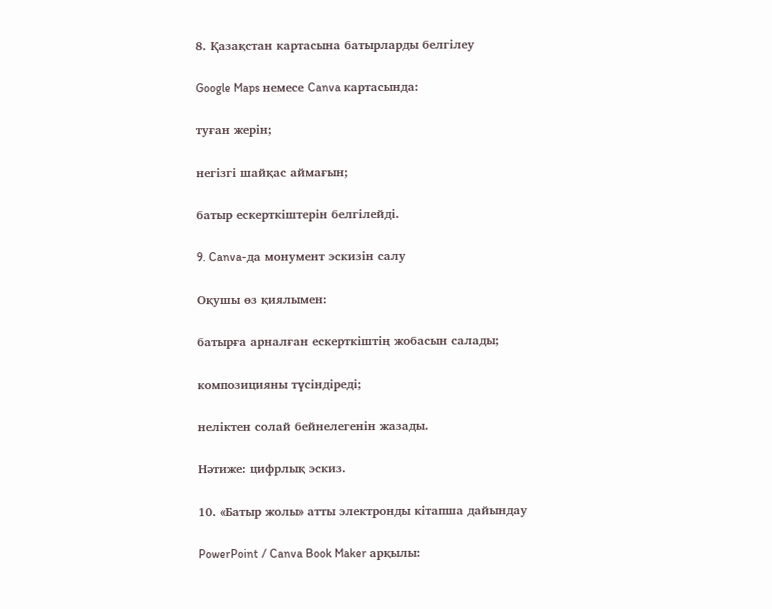8. Қазақстан картасына батырларды белгілеу

Google Maps немесе Canva картасында:

туған жерін;

негізгі шайқас аймағын;

батыр ескерткіштерін белгілейді.

9. Canva-да монумент эскизін салу

Оқушы өз қиялымен:

батырға арналған ескерткіштің жобасын салады;

композицияны түсіндіреді;

неліктен солай бейнелегенін жазады.

Нәтиже: цифрлық эскиз.

10. «Батыр жолы» атты электронды кітапша дайындау

PowerPoint / Canva Book Maker арқылы: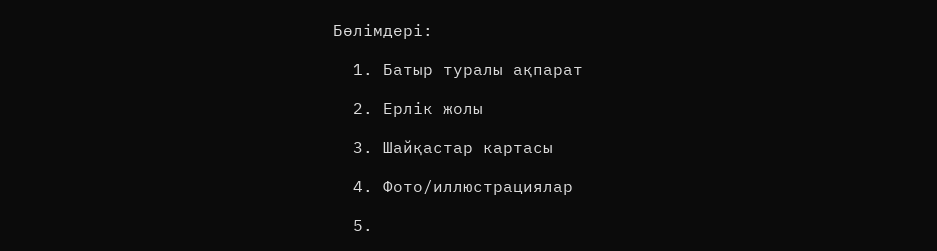Бөлімдері:

  1. Батыр туралы ақпарат

  2. Ерлік жолы

  3. Шайқастар картасы

  4. Фото/иллюстрациялар

  5.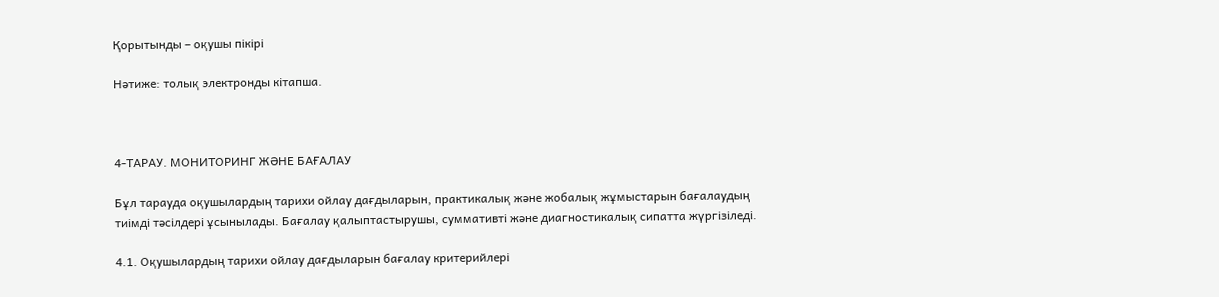Қорытынды – оқушы пікірі

Нәтиже: толық электронды кітапша.



4-ТАРАУ. МОНИТОРИНГ ЖӘНЕ БАҒАЛАУ

Бұл тарауда оқушылардың тарихи ойлау дағдыларын, практикалық және жобалық жұмыстарын бағалаудың тиімді тәсілдері ұсынылады. Бағалау қалыптастырушы, суммативті және диагностикалық сипатта жүргізіледі.

4.1. Оқушылардың тарихи ойлау дағдыларын бағалау критерийлері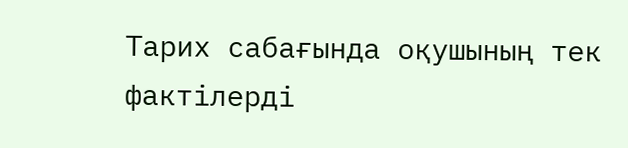Тарих сабағында оқушының тек фактілерді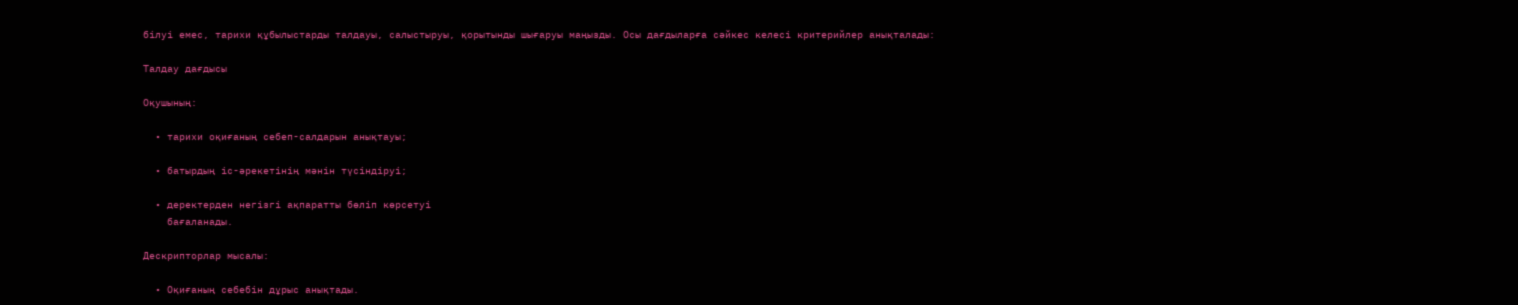білуі емес, тарихи құбылыстарды талдауы, салыстыруы, қорытынды шығаруы маңызды. Осы дағдыларға сәйкес келесі критерийлер анықталады:

Талдау дағдысы

Оқушының:

  • тарихи оқиғаның себеп-салдарын анықтауы;

  • батырдың іс-әрекетінің мәнін түсіндіруі;

  • деректерден негізгі ақпаратты бөліп көрсетуі
    бағаланады.

Дескрипторлар мысалы:

  • Оқиғаның себебін дұрыс анықтады.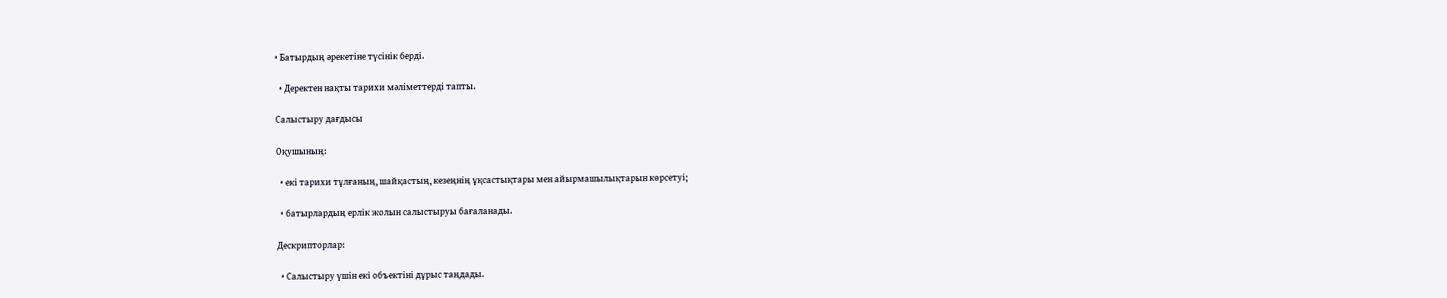• Батырдың әрекетіне түсінік берді.

  • Деректен нақты тарихи мәліметтерді тапты.

Салыстыру дағдысы

Оқушының:

  • екі тарихи тұлғаның, шайқастың, кезеңнің ұқсастықтары мен айырмашылықтарын көрсетуі;

  • батырлардың ерлік жолын салыстыруы бағаланады.

Дескрипторлар:

  • Салыстыру үшін екі объектіні дұрыс таңдады.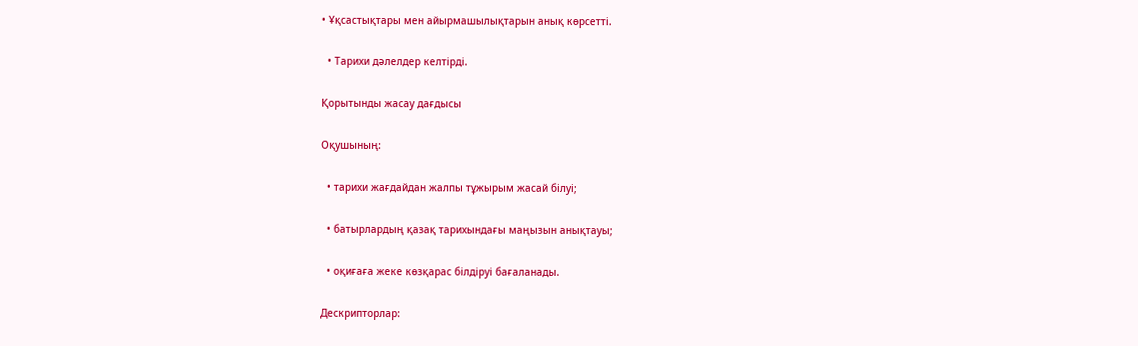• Ұқсастықтары мен айырмашылықтарын анық көрсетті.

  • Тарихи дәлелдер келтірді.

Қорытынды жасау дағдысы

Оқушының:

  • тарихи жағдайдан жалпы тұжырым жасай білуі;

  • батырлардың қазақ тарихындағы маңызын анықтауы;

  • оқиғаға жеке көзқарас білдіруі бағаланады.

Дескрипторлар: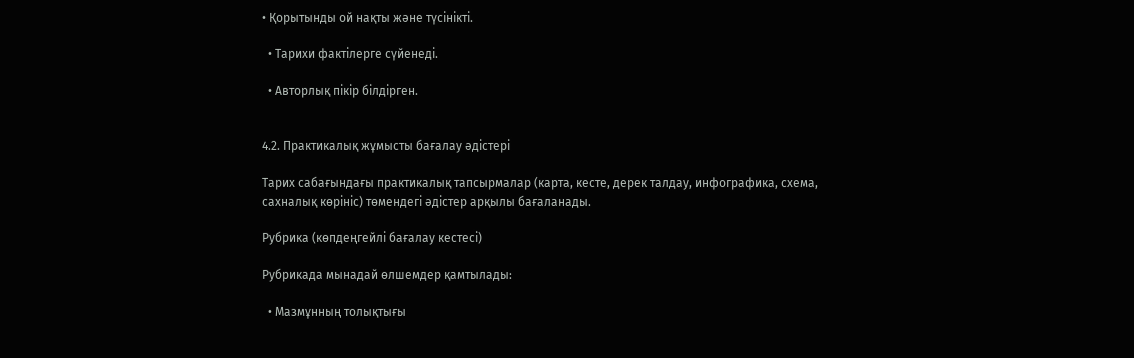• Қорытынды ой нақты және түсінікті.

  • Тарихи фактілерге сүйенеді.

  • Авторлық пікір білдірген.


4.2. Практикалық жұмысты бағалау әдістері

Тарих сабағындағы практикалық тапсырмалар (карта, кесте, дерек талдау, инфографика, схема, сахналық көрініс) төмендегі әдістер арқылы бағаланады.

Рубрика (көпдеңгейлі бағалау кестесі)

Рубрикада мынадай өлшемдер қамтылады:

  • Мазмұнның толықтығы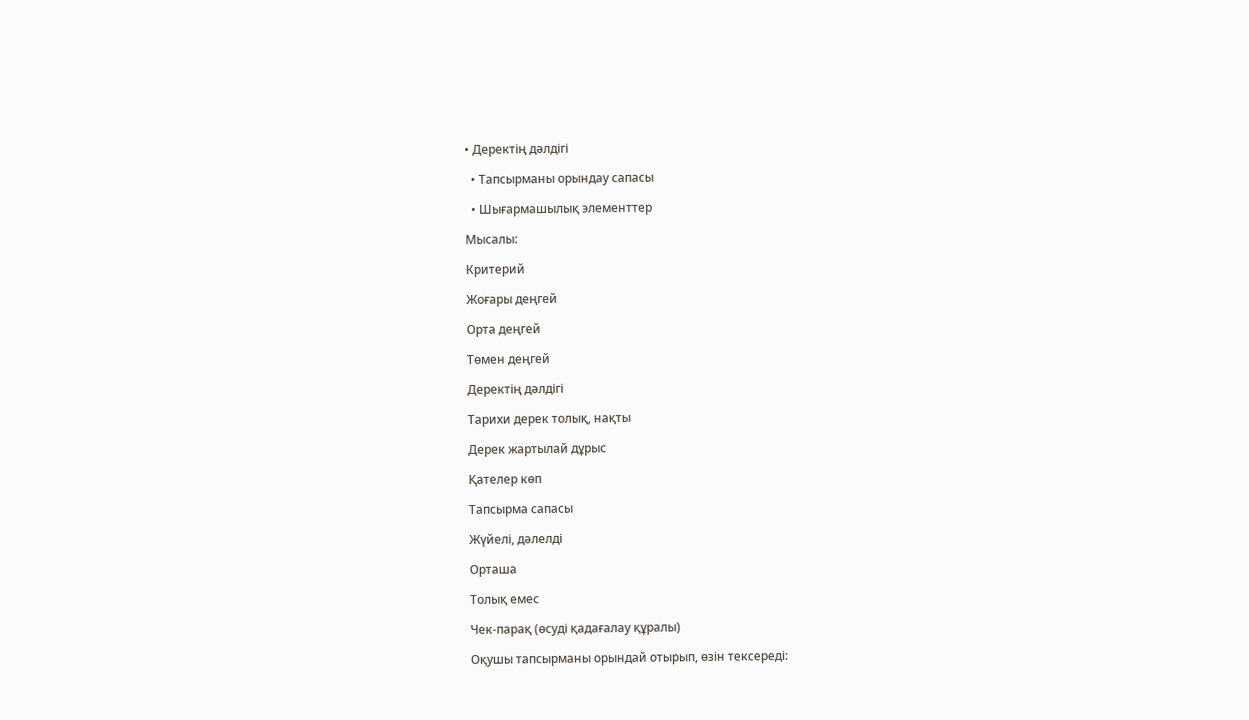• Деректің дәлдігі

  • Тапсырманы орындау сапасы

  • Шығармашылық элементтер

Мысалы:

Критерий

Жоғары деңгей

Орта деңгей

Төмен деңгей

Деректің дәлдігі

Тарихи дерек толық, нақты

Дерек жартылай дұрыс

Қателер көп

Тапсырма сапасы

Жүйелі, дәлелді

Орташа

Толық емес

Чек-парақ (өсуді қадағалау құралы)

Оқушы тапсырманы орындай отырып, өзін тексереді: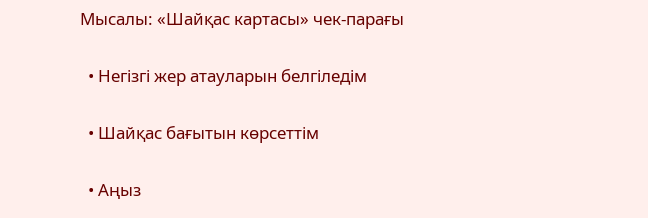Мысалы: «Шайқас картасы» чек-парағы

  • Негізгі жер атауларын белгіледім

  • Шайқас бағытын көрсеттім

  • Аңыз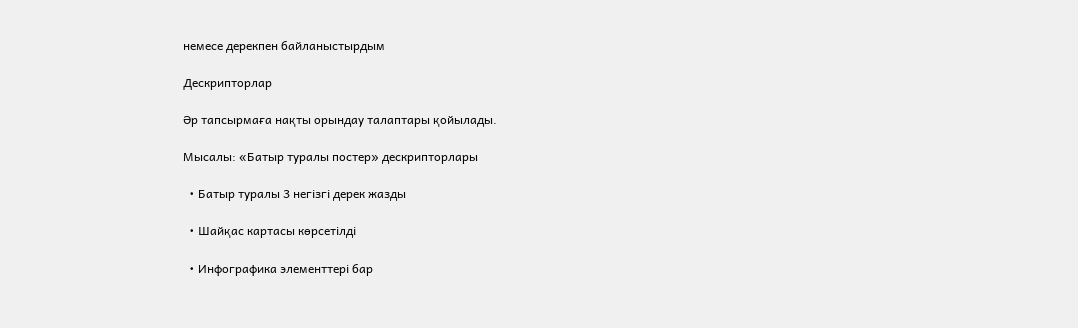немесе дерекпен байланыстырдым

Дескрипторлар

Әр тапсырмаға нақты орындау талаптары қойылады.

Мысалы: «Батыр туралы постер» дескрипторлары

  • Батыр туралы 3 негізгі дерек жазды

  • Шайқас картасы көрсетілді

  • Инфографика элементтері бар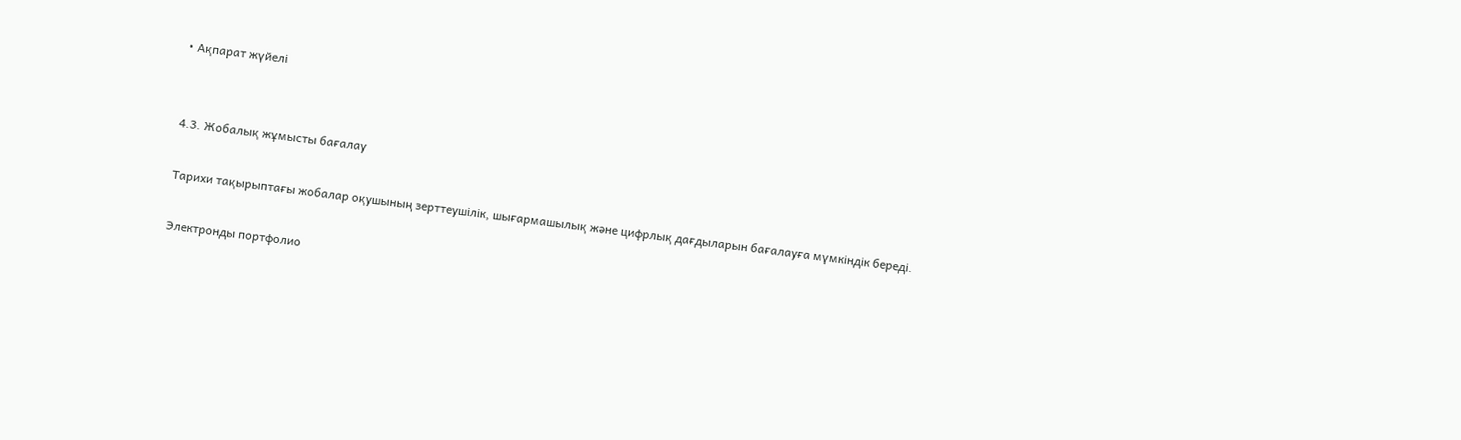• Ақпарат жүйелі


4.3. Жобалық жұмысты бағалау

Тарихи тақырыптағы жобалар оқушының зерттеушілік, шығармашылық және цифрлық дағдыларын бағалауға мүмкіндік береді.

Электронды портфолио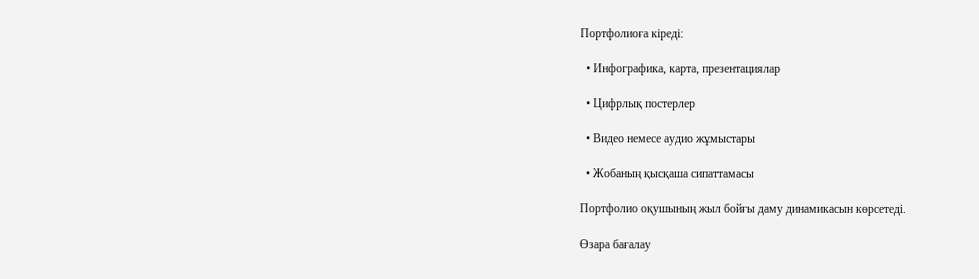Портфолиоға кіреді:

  • Инфографика, карта, презентациялар

  • Цифрлық постерлер

  • Видео немесе аудио жұмыстары

  • Жобаның қысқаша сипаттамасы

Портфолио оқушының жыл бойғы даму динамикасын көрсетеді.

Өзара бағалау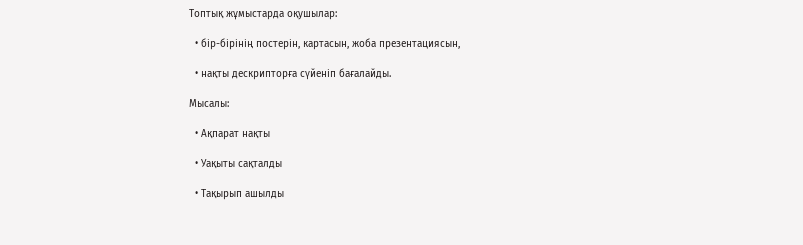Топтық жұмыстарда оқушылар:

  • бір-бірінің постерін, картасын, жоба презентациясын,

  • нақты дескрипторға сүйеніп бағалайды.

Мысалы:

  • Ақпарат нақты

  • Уақыты сақталды

  • Тақырып ашылды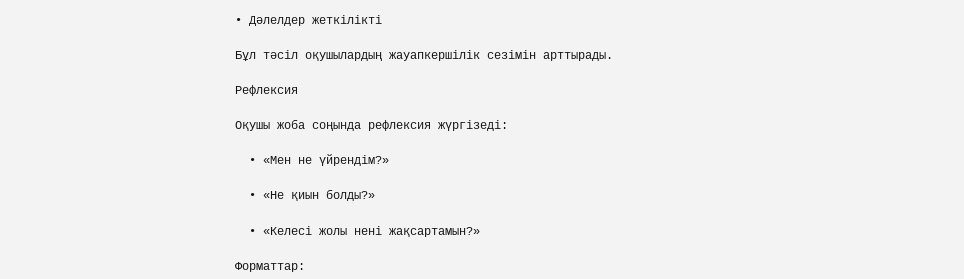• Дәлелдер жеткілікті

Бұл тәсіл оқушылардың жауапкершілік сезімін арттырады.

Рефлексия

Оқушы жоба соңында рефлексия жүргізеді:

  • «Мен не үйрендім?»

  • «Не қиын болды?»

  • «Келесі жолы нені жақсартамын?»

Форматтар: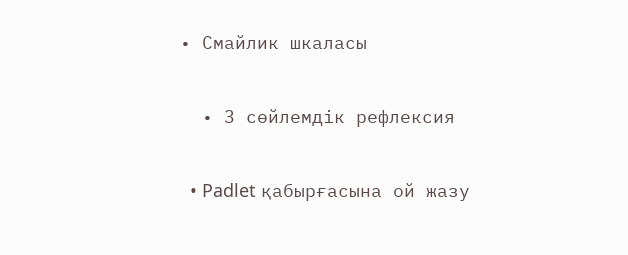• Смайлик шкаласы

  • 3 сөйлемдік рефлексия

  • Padlet қабырғасына ой жазу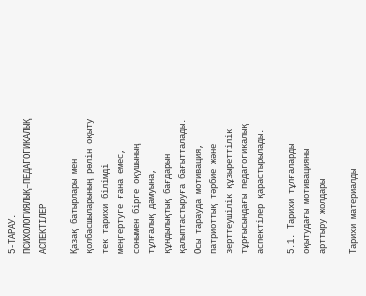5-ТАРАУ. ПСИХОЛОГИЯЛЫҚ–ПЕДАГОГИКАЛЫҚ АСПЕКТІЛЕР

Қазақ батырлары мен қолбасшыларының рөлін оқыту тек тарихи білімді меңгертуге ғана емес, сонымен бірге оқушының тұлғалық дамуына, құндылықтық бағдарын қалыптастыруға бағытталады. Осы тарауда мотивация, патриоттық тәрбие және зерттеушілік құзыреттілік тұрғысындағы педагогикалық аспектілер қарастырылады.

5.1. Тарихи тұлғаларды оқытудағы мотивацияны арттыру жолдары

Тарихи материалды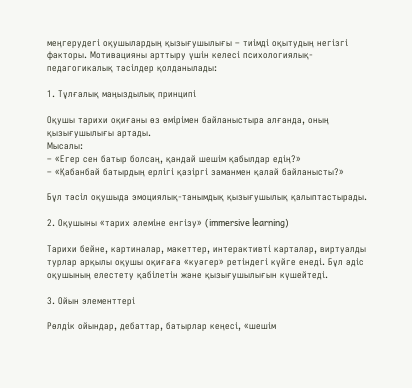меңгерудегі оқушылардың қызығушылығы – тиімді оқытудың негізгі факторы. Мотивацияны арттыру үшін келесі психологиялық-педагогикалық тәсілдер қолданылады:

1. Тұлғалық маңыздылық принципі

Оқушы тарихи оқиғаны өз өмірімен байланыстыра алғанда, оның қызығушылығы артады.
Мысалы:
– «Егер сен батыр болсаң, қандай шешім қабылдар едің?»
– «Қабанбай батырдың ерлігі қазіргі заманмен қалай байланысты?»

Бұл тәсіл оқушыда эмоциялық-танымдық қызығушылық қалыптастырады.

2. Оқушыны «тарих әлеміне енгізу» (immersive learning)

Тарихи бейне, картиналар, макеттер, интерактивті карталар, виртуалды турлар арқылы оқушы оқиғаға «куәгер» ретіндегі күйге енеді. Бұл әдіс оқушының елестету қабілетін және қызығушылығын күшейтеді.

3. Ойын элементтері

Рөлдік ойындар, дебаттар, батырлар кеңесі, «шешім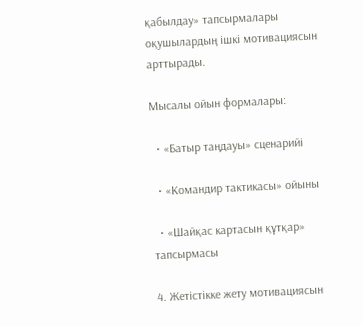қабылдау» тапсырмалары оқушылардың ішкі мотивациясын арттырады.

Мысалы ойын формалары:

  • «Батыр таңдауы» сценарийі

  • «Командир тактикасы» ойыны

  • «Шайқас картасын құтқар» тапсырмасы

4. Жетістікке жету мотивациясын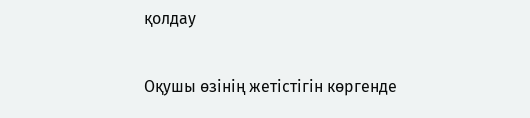қолдау

Оқушы өзінің жетістігін көргенде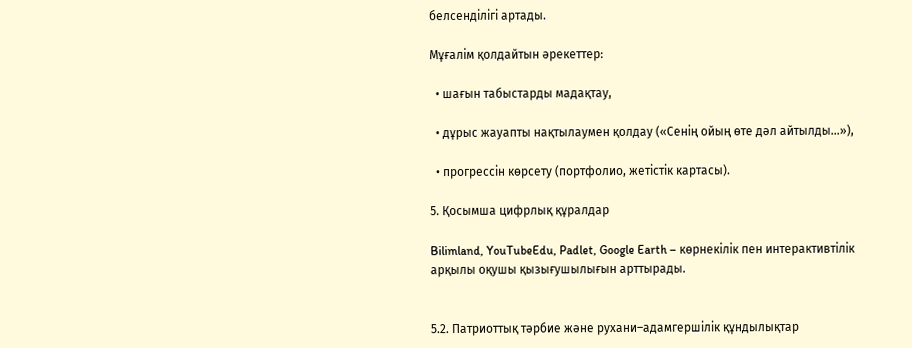белсенділігі артады.

Мұғалім қолдайтын әрекеттер:

  • шағын табыстарды мадақтау,

  • дұрыс жауапты нақтылаумен қолдау («Сенің ойың өте дәл айтылды…»),

  • прогрессін көрсету (портфолио, жетістік картасы).

5. Қосымша цифрлық құралдар

Bilimland, YouTubeEdu, Padlet, Google Earth – көрнекілік пен интерактивтілік арқылы оқушы қызығушылығын арттырады.


5.2. Патриоттық тәрбие және рухани–адамгершілік құндылықтар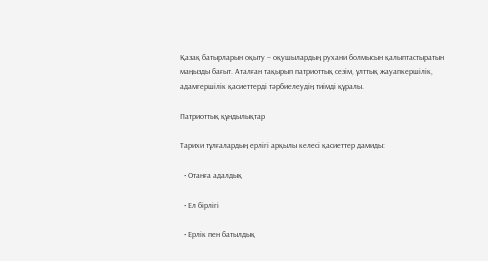Қазақ батырларын оқыту – оқушылардың рухани болмысын қалыптастыратын маңызды бағыт. Аталған тақырып патриоттық сезім, ұлттық жауапкершілік, адамгершілік қасиеттерді тәрбиелеудің тиімді құралы.

Патриоттық құндылықтар

Тарихи тұлғалардың ерлігі арқылы келесі қасиеттер дамиды:

  • Отанға адалдық

  • Ел бірлігі

  • Ерлік пен батылдық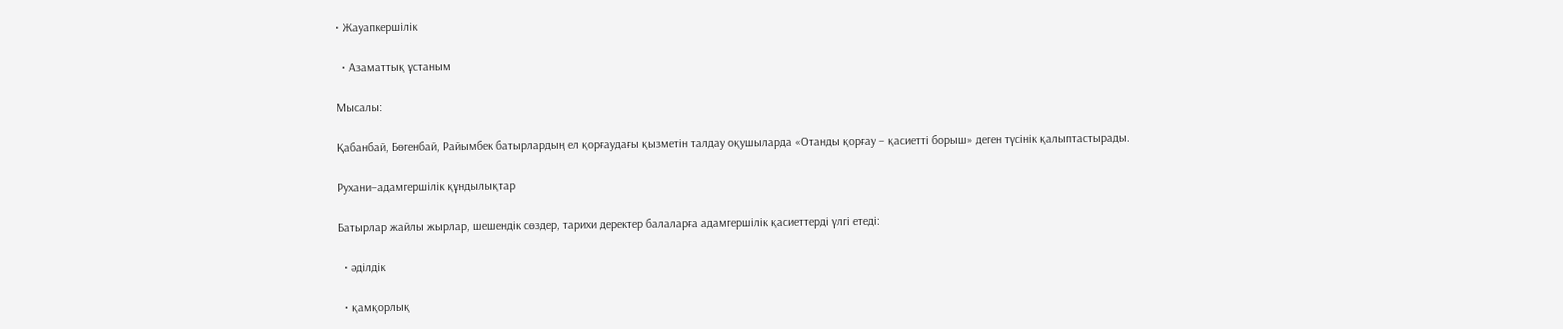• Жауапкершілік

  • Азаматтық ұстаным

Мысалы:

Қабанбай, Бөгенбай, Райымбек батырлардың ел қорғаудағы қызметін талдау оқушыларда «Отанды қорғау – қасиетті борыш» деген түсінік қалыптастырады.

Рухани–адамгершілік құндылықтар

Батырлар жайлы жырлар, шешендік сөздер, тарихи деректер балаларға адамгершілік қасиеттерді үлгі етеді:

  • әділдік

  • қамқорлық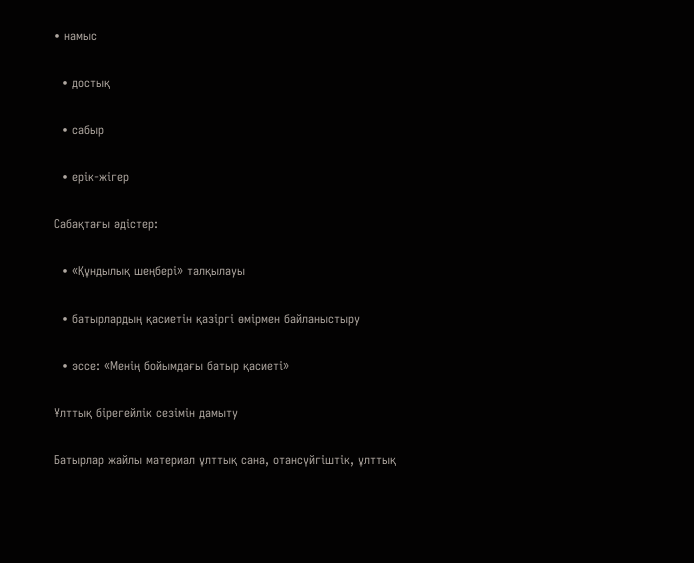• намыс

  • достық

  • сабыр

  • ерік-жігер

Сабақтағы әдістер:

  • «Құндылық шеңбері» талқылауы

  • батырлардың қасиетін қазіргі өмірмен байланыстыру

  • эссе: «Менің бойымдағы батыр қасиеті»

Ұлттық бірегейлік сезімін дамыту

Батырлар жайлы материал ұлттық сана, отансүйгіштік, ұлттық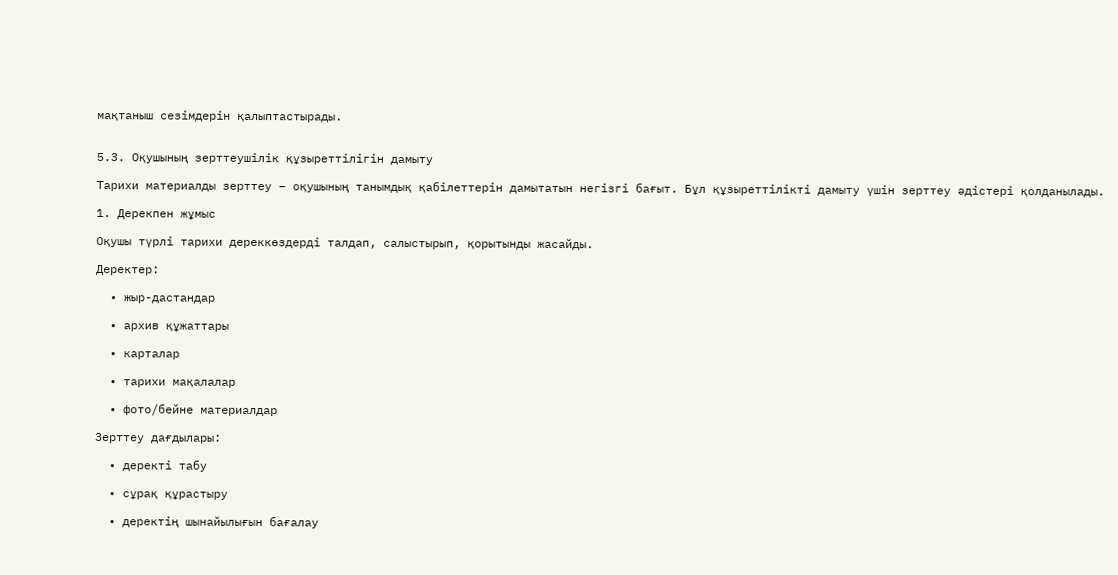мақтаныш сезімдерін қалыптастырады.


5.3. Оқушының зерттеушілік құзыреттілігін дамыту

Тарихи материалды зерттеу – оқушының танымдық қабілеттерін дамытатын негізгі бағыт. Бұл құзыреттілікті дамыту үшін зерттеу әдістері қолданылады.

1. Дерекпен жұмыс

Оқушы түрлі тарихи дереккөздерді талдап, салыстырып, қорытынды жасайды.

Деректер:

  • жыр-дастандар

  • архив құжаттары

  • карталар

  • тарихи мақалалар

  • фото/бейне материалдар

Зерттеу дағдылары:

  • деректі табу

  • сұрақ құрастыру

  • деректің шынайылығын бағалау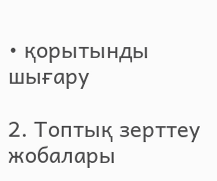• қорытынды шығару

2. Топтық зерттеу жобалары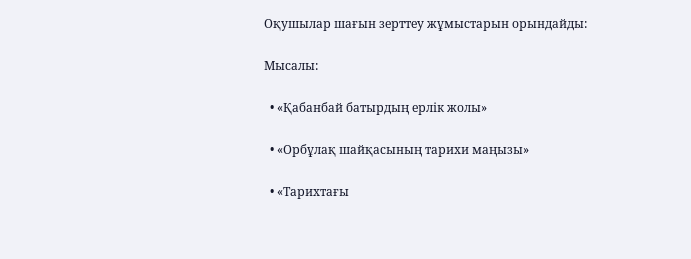Оқушылар шағын зерттеу жұмыстарын орындайды:

Мысалы:

  • «Қабанбай батырдың ерлік жолы»

  • «Орбұлақ шайқасының тарихи маңызы»

  • «Тарихтағы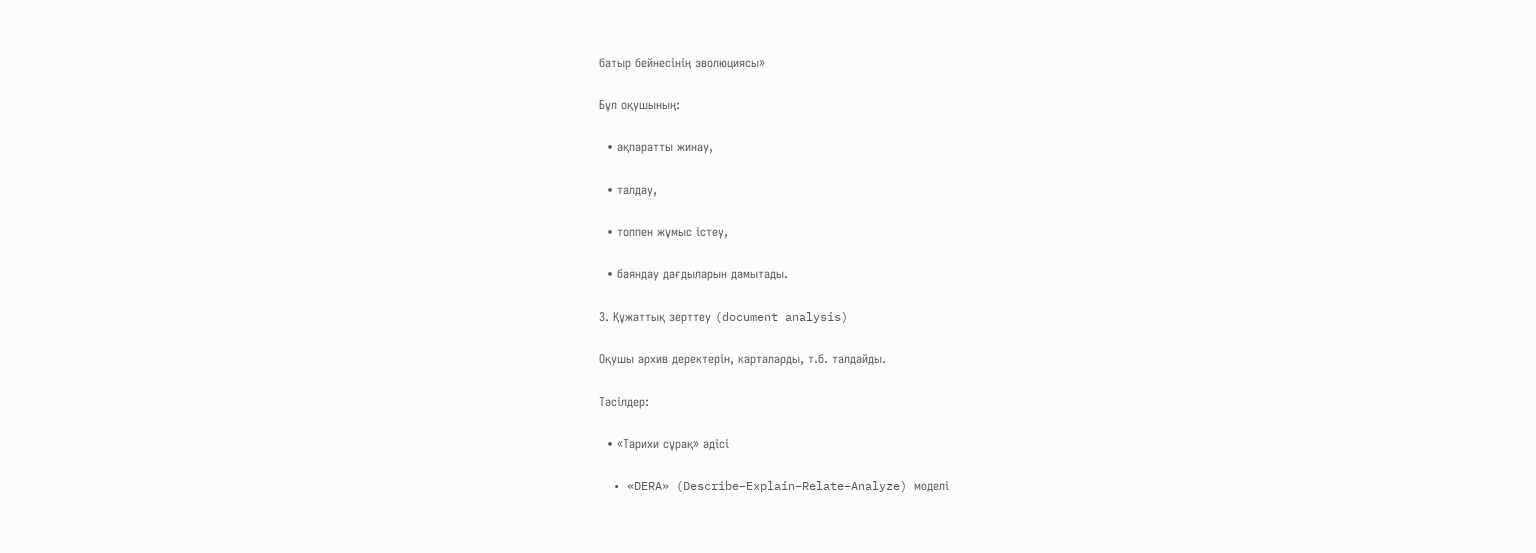батыр бейнесінің эволюциясы»

Бұл оқушының:

  • ақпаратты жинау,

  • талдау,

  • топпен жұмыс істеу,

  • баяндау дағдыларын дамытады.

3. Құжаттық зерттеу (document analysis)

Оқушы архив деректерін, карталарды, т.б. талдайды.

Тәсілдер:

  • «Тарихи сұрақ» әдісі

  • «DERA» (Describe–Explain–Relate–Analyze) моделі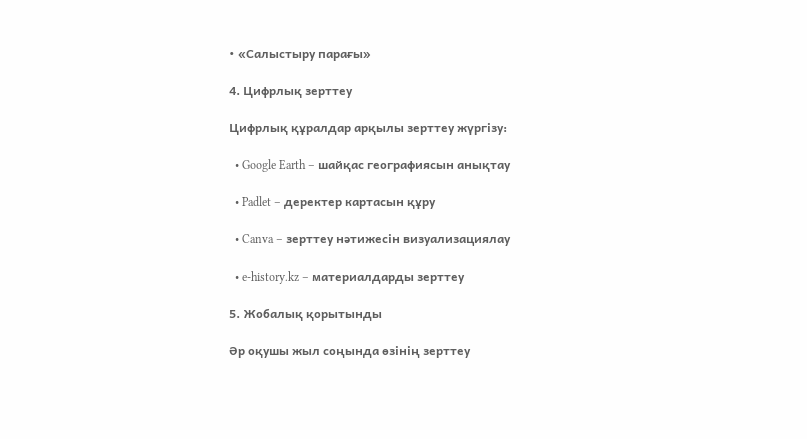• «Салыстыру парағы»

4. Цифрлық зерттеу

Цифрлық құралдар арқылы зерттеу жүргізу:

  • Google Earth – шайқас географиясын анықтау

  • Padlet – деректер картасын құру

  • Canva – зерттеу нәтижесін визуализациялау

  • e-history.kz – материалдарды зерттеу

5. Жобалық қорытынды

Әр оқушы жыл соңында өзінің зерттеу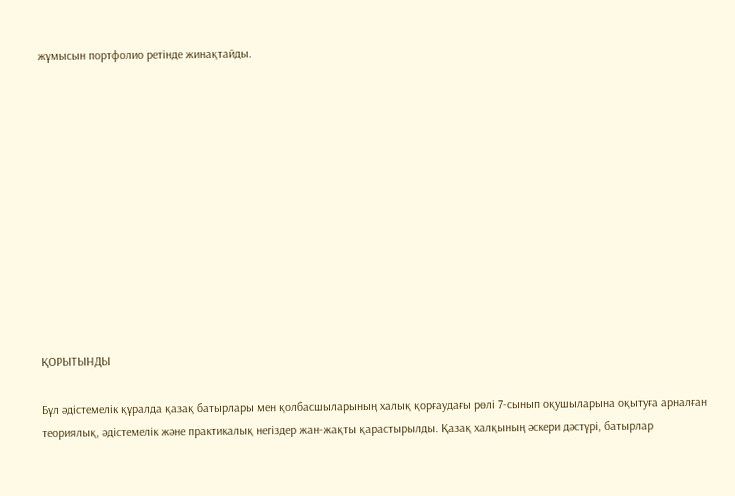жұмысын портфолио ретінде жинақтайды.












ҚОРЫТЫНДЫ

Бұл әдістемелік құралда қазақ батырлары мен қолбасшыларының халық қорғаудағы рөлі 7-сынып оқушыларына оқытуға арналған теориялық, әдістемелік және практикалық негіздер жан-жақты қарастырылды. Қазақ халқының әскери дәстүрі, батырлар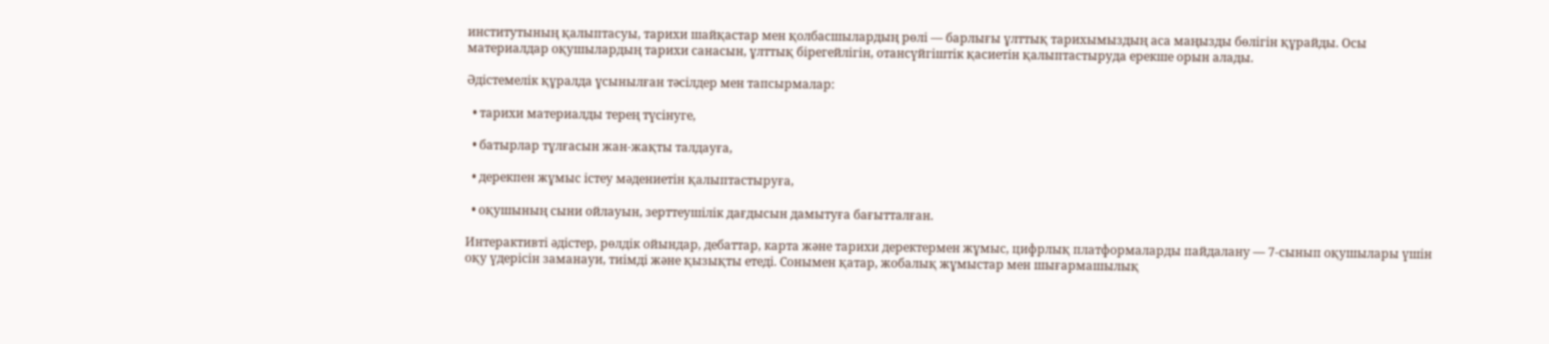институтының қалыптасуы, тарихи шайқастар мен қолбасшылардың рөлі — барлығы ұлттық тарихымыздың аса маңызды бөлігін құрайды. Осы материалдар оқушылардың тарихи санасын, ұлттық бірегейлігін, отансүйгіштік қасиетін қалыптастыруда ерекше орын алады.

Әдістемелік құралда ұсынылған тәсілдер мен тапсырмалар:

  • тарихи материалды терең түсінуге,

  • батырлар тұлғасын жан-жақты талдауға,

  • дерекпен жұмыс істеу мәдениетін қалыптастыруға,

  • оқушының сыни ойлауын, зерттеушілік дағдысын дамытуға бағытталған.

Интерактивті әдістер, рөлдік ойындар, дебаттар, карта және тарихи деректермен жұмыс, цифрлық платформаларды пайдалану — 7-сынып оқушылары үшін оқу үдерісін заманауи, тиімді және қызықты етеді. Сонымен қатар, жобалық жұмыстар мен шығармашылық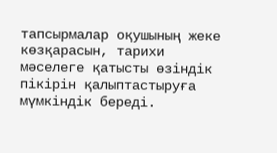тапсырмалар оқушының жеке көзқарасын, тарихи мәселеге қатысты өзіндік пікірін қалыптастыруға мүмкіндік береді.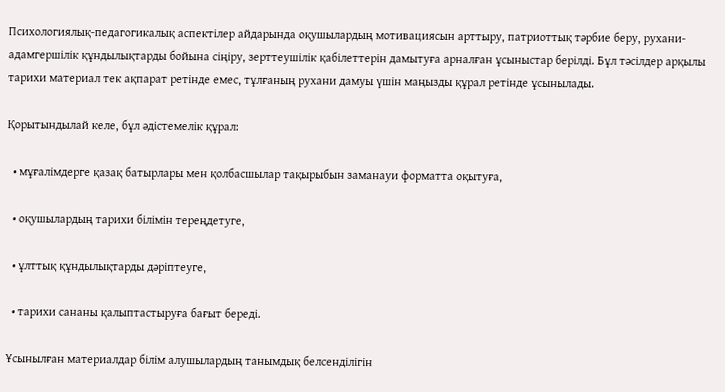Психологиялық-педагогикалық аспектілер айдарында оқушылардың мотивациясын арттыру, патриоттық тәрбие беру, рухани-адамгершілік құндылықтарды бойына сіңіру, зерттеушілік қабілеттерін дамытуға арналған ұсыныстар берілді. Бұл тәсілдер арқылы тарихи материал тек ақпарат ретінде емес, тұлғаның рухани дамуы үшін маңызды құрал ретінде ұсынылады.

Қорытындылай келе, бұл әдістемелік құрал:

  • мұғалімдерге қазақ батырлары мен қолбасшылар тақырыбын заманауи форматта оқытуға,

  • оқушылардың тарихи білімін тереңдетуге,

  • ұлттық құндылықтарды дәріптеуге,

  • тарихи сананы қалыптастыруға бағыт береді.

Ұсынылған материалдар білім алушылардың танымдық белсенділігін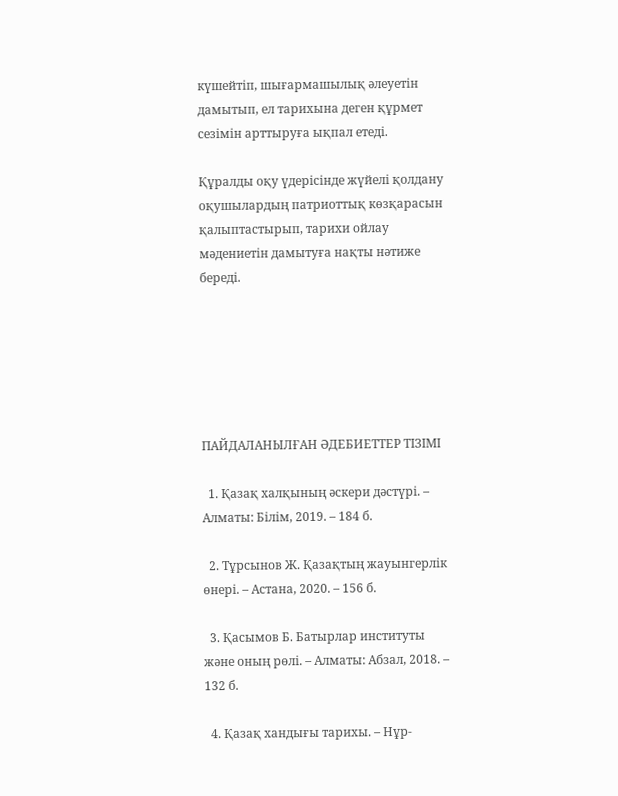күшейтіп, шығармашылық әлеуетін дамытып, ел тарихына деген құрмет сезімін арттыруға ықпал етеді.

Құралды оқу үдерісінде жүйелі қолдану оқушылардың патриоттық көзқарасын қалыптастырып, тарихи ойлау мәдениетін дамытуға нақты нәтиже береді.






ПАЙДАЛАНЫЛҒАН ӘДЕБИЕТТЕР ТІЗІМІ

  1. Қазақ халқының әскери дәстүрі. – Алматы: Білім, 2019. – 184 б.

  2. Тұрсынов Ж. Қазақтың жауынгерлік өнері. – Астана, 2020. – 156 б.

  3. Қасымов Б. Батырлар институты және оның рөлі. – Алматы: Абзал, 2018. – 132 б.

  4. Қазақ хандығы тарихы. – Нұр-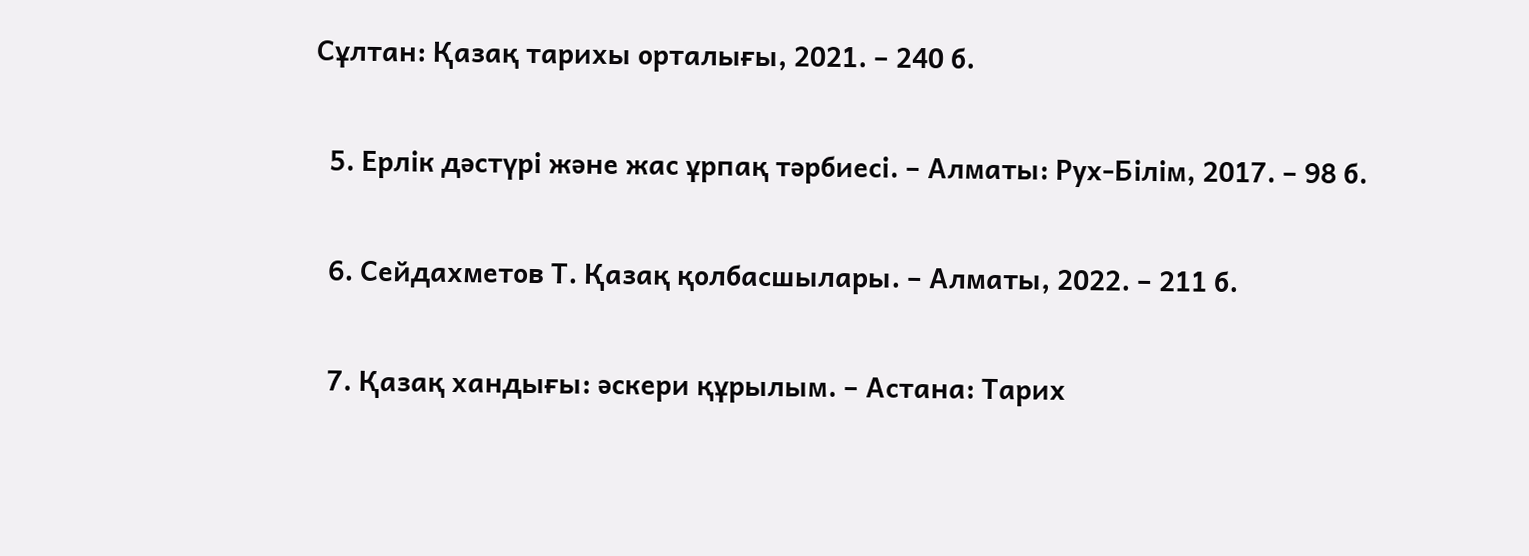Сұлтан: Қазақ тарихы орталығы, 2021. – 240 б.

  5. Ерлік дәстүрі және жас ұрпақ тәрбиесі. – Алматы: Рух-Білім, 2017. – 98 б.

  6. Сейдахметов Т. Қазақ қолбасшылары. – Алматы, 2022. – 211 б.

  7. Қазақ хандығы: әскери құрылым. – Астана: Тарих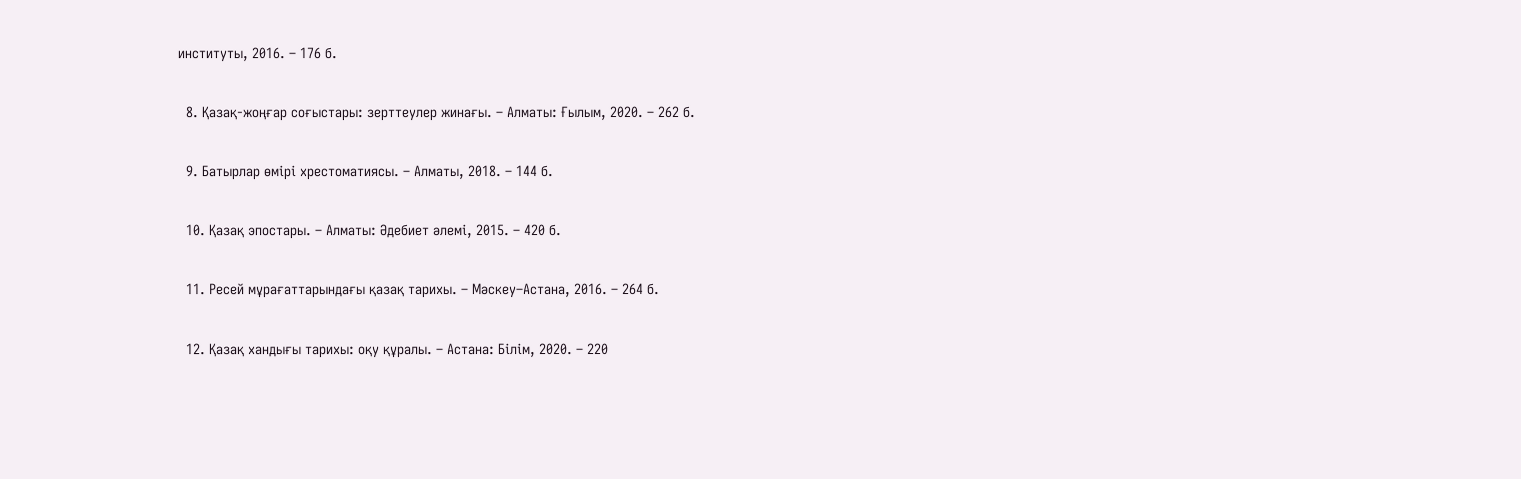институты, 2016. – 176 б.

  8. Қазақ-жоңғар соғыстары: зерттеулер жинағы. – Алматы: Ғылым, 2020. – 262 б.

  9. Батырлар өмірі хрестоматиясы. – Алматы, 2018. – 144 б.

  10. Қазақ эпостары. – Алматы: Әдебиет әлемі, 2015. – 420 б.

  11. Ресей мұрағаттарындағы қазақ тарихы. – Мәскеу–Астана, 2016. – 264 б.

  12. Қазақ хандығы тарихы: оқу құралы. – Астана: Білім, 2020. – 220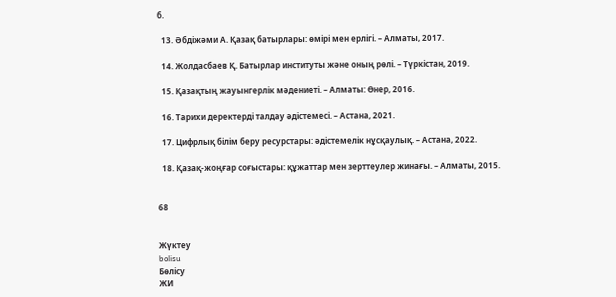б.

  13. Әбдіжәми А. Қазақ батырлары: өмірі мен ерлігі. – Алматы, 2017.

  14. Жолдасбаев Қ. Батырлар институты және оның рөлі. – Түркістан, 2019.

  15. Қазақтың жауынгерлік мәдениеті. – Алматы: Өнер, 2016.

  16. Тарихи деректерді талдау әдістемесі. – Астана, 2021.

  17. Цифрлық білім беру ресурстары: әдістемелік нұсқаулық. – Астана, 2022.

  18. Қазақ-жоңғар соғыстары: құжаттар мен зерттеулер жинағы. – Алматы, 2015.


68


Жүктеу
bolisu
Бөлісу
ЖИ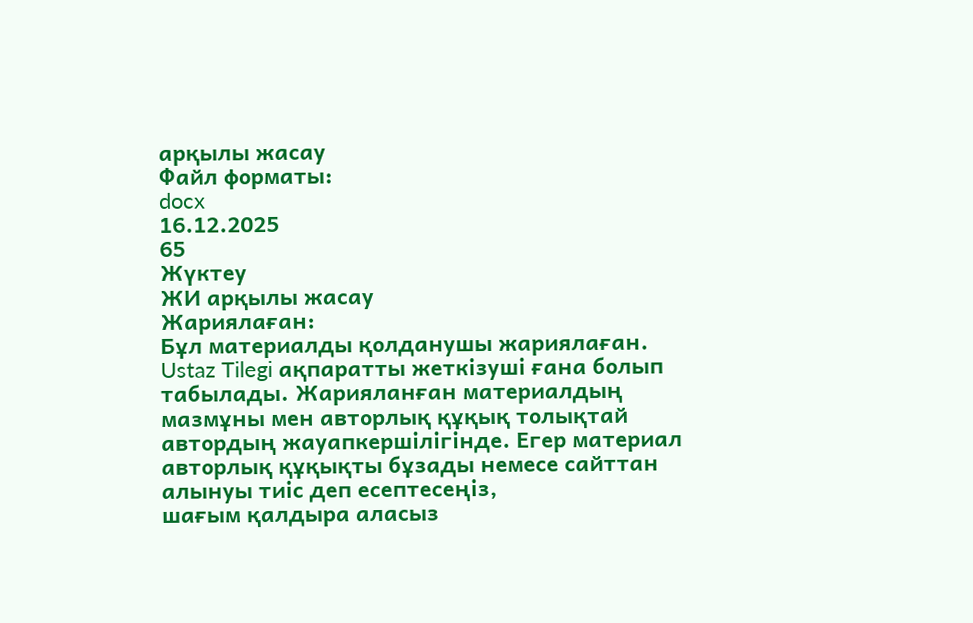арқылы жасау
Файл форматы:
docx
16.12.2025
65
Жүктеу
ЖИ арқылы жасау
Жариялаған:
Бұл материалды қолданушы жариялаған. Ustaz Tilegi ақпаратты жеткізуші ғана болып табылады. Жарияланған материалдың мазмұны мен авторлық құқық толықтай автордың жауапкершілігінде. Егер материал авторлық құқықты бұзады немесе сайттан алынуы тиіс деп есептесеңіз,
шағым қалдыра аласыз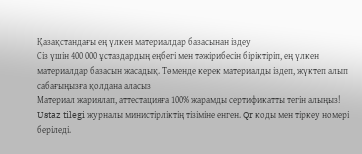Қазақстандағы ең үлкен материалдар базасынан іздеу
Сіз үшін 400 000 ұстаздардың еңбегі мен тәжірибесін біріктіріп, ең үлкен материалдар базасын жасадық. Төменде керек материалды іздеп, жүктеп алып сабағыңызға қолдана аласыз
Материал жариялап, аттестацияға 100% жарамды сертификатты тегін алыңыз!
Ustaz tilegi журналы министірліктің тізіміне енген. Qr коды мен тіркеу номері беріледі.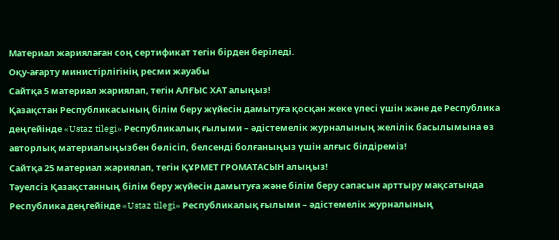Материал жариялаған соң сертификат тегін бірден беріледі.
Оқу-ағарту министірлігінің ресми жауабы
Сайтқа 5 материал жариялап, тегін АЛҒЫС ХАТ алыңыз!
Қазақстан Республикасының білім беру жүйесін дамытуға қосқан жеке үлесі үшін және де Республика деңгейінде «Ustaz tilegi» Республикалық ғылыми – әдістемелік журналының желілік басылымына өз авторлық материалыңызбен бөлісіп, белсенді болғаныңыз үшін алғыс білдіреміз!
Сайтқа 25 материал жариялап, тегін ҚҰРМЕТ ГРОМАТАСЫН алыңыз!
Тәуелсіз Қазақстанның білім беру жүйесін дамытуға және білім беру сапасын арттыру мақсатында Республика деңгейінде «Ustaz tilegi» Республикалық ғылыми – әдістемелік журналының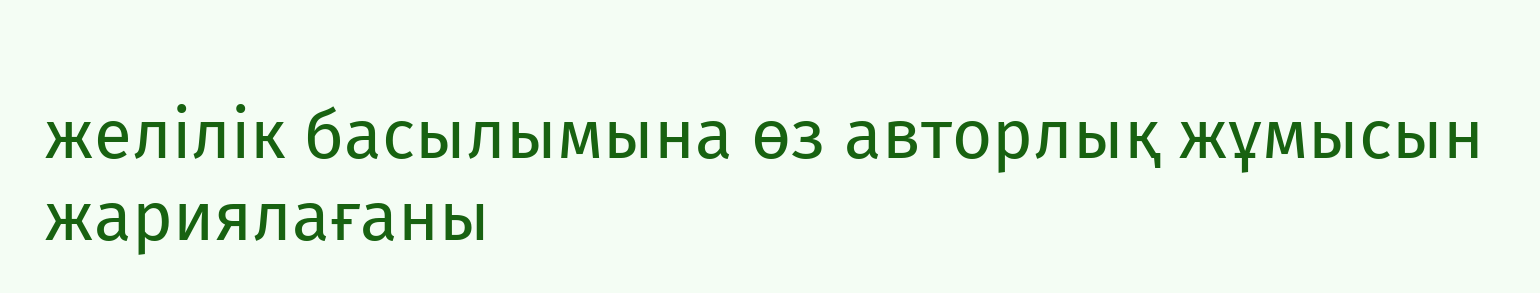желілік басылымына өз авторлық жұмысын жариялағаны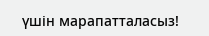үшін марапатталасыз!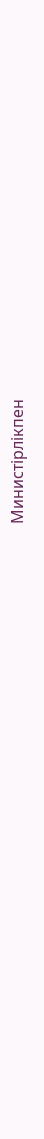Министірлікпен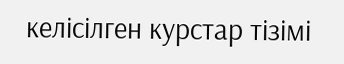келісілген курстар тізімі